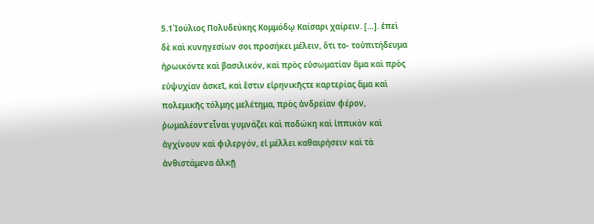5.1Ἰούλιος Πολυδεύκης Κομμόδῳ Καίσαρι χαίρειν. […]. ἐπεὶ δὲ καὶ κυνηγεσίων σοι προσήκει μέλειν, ὅτι το- τοὐπιτήδευμα ἡρωικόντε καὶ βασιλικόν, καὶ πρὸς εὐσωματίαν ἅμα καὶ πρὸς εὐψυχίαν ἀσκεῖ, καὶ ἔστιν εἰρηνικῆςτε καρτερίας ἅμα καὶ πολεμικῆς τόλμης μελέτημα, πρὸς ἀνδρείαν φέρον, ῥωμαλέοντ’εἶναι γυμνάζει καὶ ποδώκη καὶ ἱππικὸν καὶ ἀγχίνουν καὶ φιλεργόν, εἰ μέλλει καθαιρήσειν καὶ τὰ ἀνθιστάμενα ἀλκῇ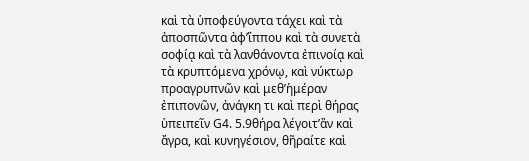καὶ τὰ ὑποφεύγοντα τάχει καὶ τὰ ἀποσπῶντα ἀφ’ἵππου καὶ τὰ συνετὰ σοφίᾳ καὶ τὰ λανθάνοντα ἐπινοίᾳ καὶ τὰ κρυπτόμενα χρόνῳ, καὶ νύκτωρ προαγρυπνῶν καὶ μεθ’ἡμέραν ἐπιπονῶν, ἀνάγκη τι καὶ περὶ θήρας ὑπειπεῖν G4. 5.9θήρα λέγοιτ’ἂν καὶ ἄγρα, καὶ κυνηγέσιον, θῆραίτε καὶ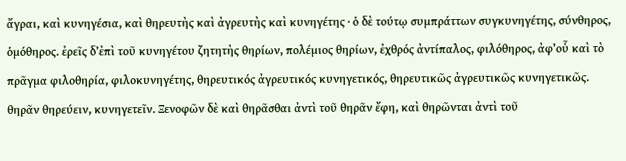ἄγραι, καὶ κυνηγέσια, καὶ θηρευτὴς καὶ ἀγρευτὴς καὶ κυνηγέτης · ὁ δὲ τούτῳ συμπράττων συγκυνηγέτης, σύνθηρος, ὁμόθηρος. ἐρεῖς δ’ἐπὶ τοῦ κυνηγέτου ζητητὴς θηρίων, πολέμιος θηρίων, ἐχθρός ἀντίπαλος, φιλόθηρος, ἀφ’οὗ καὶ τὸ πρᾶγμα φιλοθηρία, φιλοκυνηγέτης, θηρευτικός ἀγρευτικός κυνηγετικός, θηρευτικῶς ἀγρευτικῶς κυνηγετικῶς. θηρᾶν θηρεύειν, κυνηγετεῖν. Ξενοφῶν δὲ καὶ θηρᾶσθαι ἀντὶ τοῦ θηρᾶν ἔφη, καὶ θηρῶνται ἀντὶ τοῦ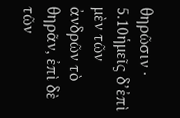θηρῶσιν · 5.10ἡμεῖς δ’ἐπὶ μὲν τῶν ἀνδρῶν τὸ θηρᾶν, ἐπὶ δὲ τῶν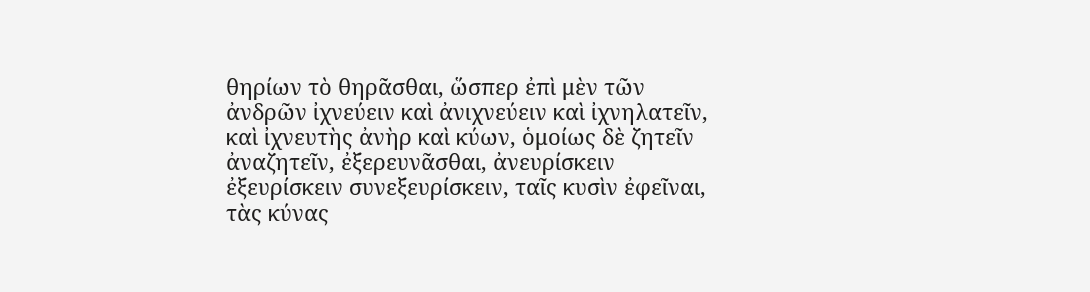θηρίων τὸ θηρᾶσθαι, ὥσπερ ἐπὶ μὲν τῶν ἀνδρῶν ἰχνεύειν καὶ ἀνιχνεύειν καὶ ἰχνηλατεῖν, καὶ ἰχνευτὴς ἀνὴρ καὶ κύων, ὁμοίως δὲ ζητεῖν ἀναζητεῖν, ἐξερευνᾶσθαι, ἀνευρίσκειν ἐξευρίσκειν συνεξευρίσκειν, ταῖς κυσὶν ἐφεῖναι, τὰς κύνας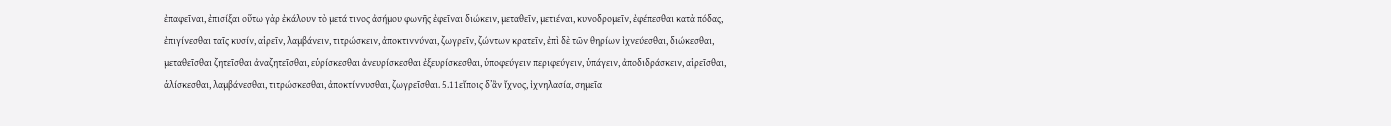ἐπαφεῖναι, ἐπισίξαι οὕτω γὰρ ἐκάλουν τὸ μετά τινος ἀσήμου φωνῆς ἐφεῖναι διώκειν, μεταθεῖν, μετιέναι, κυνοδρομεῖν, ἐφέπεσθαι κατὰ πόδας, ἐπιγίνεσθαι ταῖς κυσίν, αἱρεῖν, λαμβάνειν, τιτρώσκειν, ἀποκτιννύναι, ζωγρεῖν, ζώντων κρατεῖν, ἐπὶ δὲ τῶν θηρίων ἰχνεύεσθαι, διώκεσθαι, μεταθεῖσθαι ζητεῖσθαι ἀναζητεῖσθαι, εὑρίσκεσθαι ἀνευρίσκεσθαι ἐξευρίσκεσθαι, ὑποφεύγειν περιφεύγειν, ὑπάγειν, ἀποδιδράσκειν, αἱρεῖσθαι, ἁλίσκεσθαι, λαμβάνεσθαι, τιτρώσκεσθαι, ἀποκτίννυσθαι, ζωγρεῖσθαι. 5.11εἴποις δ’ἂν ἴχνος, ἰχνηλασία, σημεῖα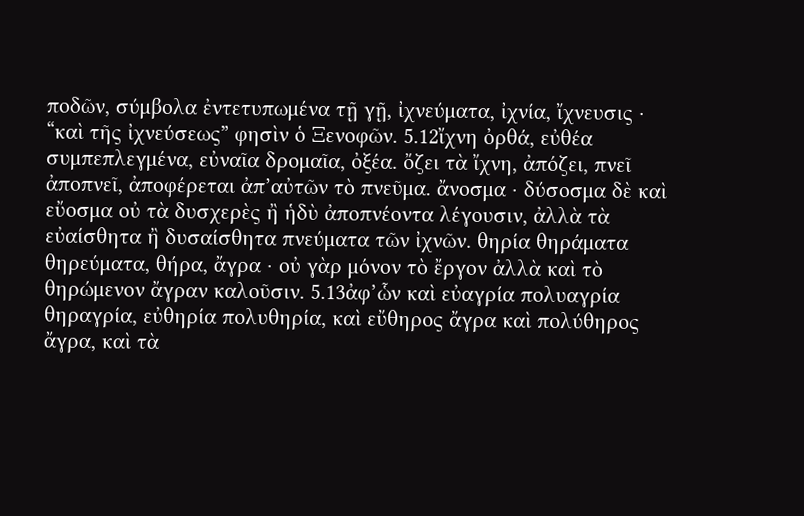ποδῶν, σύμβολα ἐντετυπωμένα τῇ γῇ, ἰχνεύματα, ἰχνία, ἴχνευσις · “καὶ τῆς ἰχνεύσεως” φησὶν ὁ Ξενοφῶν. 5.12ἴχνη ὀρθά, εὐθέα συμπεπλεγμένα, εὐναῖα δρομαῖα, ὀξέα. ὄζει τὰ ἴχνη, ἀπόζει, πνεῖ ἀποπνεῖ, ἀποφέρεται ἀπ’αὐτῶν τὸ πνεῦμα. ἄνοσμα · δύσοσμα δὲ καὶ εὔοσμα οὐ τὰ δυσχερὲς ἢ ἡδὺ ἀποπνέοντα λέγουσιν, ἀλλὰ τὰ εὐαίσθητα ἢ δυσαίσθητα πνεύματα τῶν ἰχνῶν. θηρία θηράματα θηρεύματα, θήρα, ἄγρα · οὐ γὰρ μόνον τὸ ἔργον ἀλλὰ καὶ τὸ θηρώμενον ἄγραν καλοῦσιν. 5.13ἀφ’ὧν καὶ εὐαγρία πολυαγρία θηραγρία, εὐθηρία πολυθηρία, καὶ εὔθηρος ἄγρα καὶ πολύθηρος ἄγρα, καὶ τὰ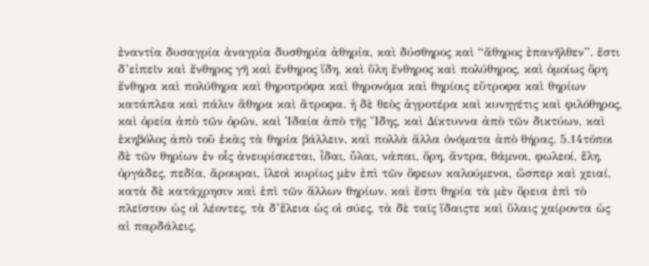ἐναντία δυσαγρία ἀναγρία δυσθηρία ἀθηρία, καὶ δύσθηρος καὶ “ἄθηρος ἐπανῆλθεν”. ἔστι δ’εἰπεῖν καὶ ἔνθηρος γῆ καὶ ἔνθηρος ἴδη, καὶ ὕλη ἔνθηρος καὶ πολύθηρος, καὶ ὁμοίως ὄρη ἔνθηρα καὶ πολύθηρα καὶ θηροτρόφα καὶ θηρονόμα καὶ θηρίοις εὔτροφα καὶ θηρίων κατάπλεα καὶ πάλιν ἄθηρα καὶ ἄτροφα. ἡ δὲ θεὸς ἀγροτέρα καὶ κυνηγέτις καὶ φιλόθηρος, καὶ ὀρεία ἀπὸ τῶν ὀρῶν, καὶ Ἰδαία ἀπὸ τῆς Ἴδης, καὶ Δίκτυννα ἀπὸ τῶν δικτύων, καὶ ἑκηβόλος ἀπὸ τοῦ ἑκὰς τὰ θηρία βάλλειν. καὶ πολλὰ ἄλλα ὀνόματα ἀπὸ θήρας. 5.14τόποι δὲ τῶν θηρίων ἐν οἷς ἀνευρίσκεται, ἶδαι, ὗλαι, νάπαι, ὄρη, ἄντρα, θάμνοι, φωλεοί, ἕλη, ὀργάδες, πεδία, ἄρουραι, ἰλεοὶ κυρίως μὲν ἐπὶ τῶν ὄφεων καλούμενοι, ὥσπερ καὶ χειαί, κατὰ δὲ κατάχρησιν καὶ ἐπὶ τῶν ἄλλων θηρίων. καὶ ἔστι θηρία τὰ μὲν ὄρεια ἐπὶ τὸ πλεῖστον ὡς οἱ λέοντες, τὰ δ’ἕλεια ὡς οἱ σύες, τὰ δὲ ταῖς ἴδαιςτε καὶ ὕλαις χαίροντα ὡς αἱ παρδάλεις,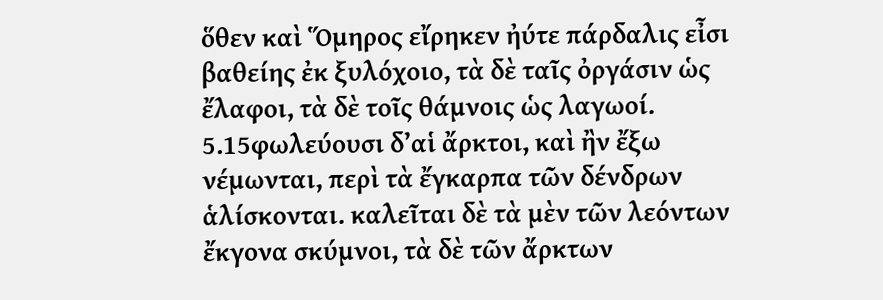ὅθεν καὶ Ὅμηρος εἴρηκεν ἠύτε πάρδαλις εἶσι βαθείης ἐκ ξυλόχοιο, τὰ δὲ ταῖς ὀργάσιν ὡς ἔλαφοι, τὰ δὲ τοῖς θάμνοις ὡς λαγωοί. 5.15φωλεύουσι δ’αἱ ἄρκτοι, καὶ ἢν ἔξω νέμωνται, περὶ τὰ ἔγκαρπα τῶν δένδρων ἁλίσκονται. καλεῖται δὲ τὰ μὲν τῶν λεόντων ἔκγονα σκύμνοι, τὰ δὲ τῶν ἄρκτων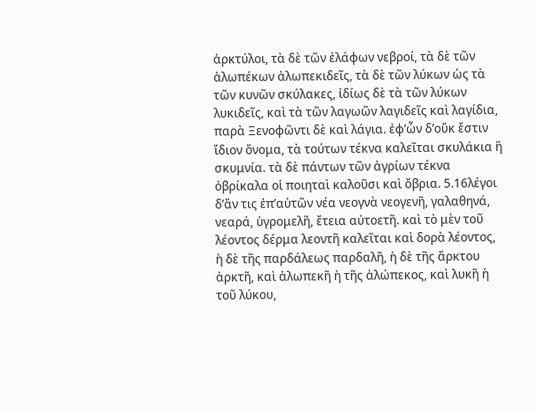ἀρκτύλοι, τὰ δὲ τῶν ἐλάφων νεβροί, τὰ δὲ τῶν ἀλωπέκων ἀλωπεκιδεῖς, τὰ δὲ τῶν λύκων ὡς τὰ τῶν κυνῶν σκύλακες, ἰδίως δὲ τὰ τῶν λύκων λυκιδεῖς, καὶ τὰ τῶν λαγωῶν λαγιδεῖς καὶ λαγίδια, παρὰ Ξενοφῶντι δὲ καὶ λάγια. ἐφ’ὧν δ’οὔκ ἔστιν ἴδιον ὄνομα, τὰ τούτων τέκνα καλεῖται σκυλάκια ἢ σκυμνία. τὰ δὲ πάντων τῶν ἀγρίων τέκνα ὀβρίκαλα οἱ ποιηταὶ καλοῦσι καὶ ὄβρια. 5.16λέγοι δ’ἄν τις ἐπ’αὐτῶν νέα νεογνὰ νεογενῆ, γαλαθηνά, νεαρά, ὑγρομελῆ, ἔτεια αὐτοετῆ. καὶ τὸ μὲν τοῦ λέοντος δέρμα λεοντῆ καλεῖται καὶ δορὰ λέοντος, ἡ δὲ τῆς παρδάλεως παρδαλῆ, ἡ δὲ τῆς ἄρκτου ἀρκτῆ, καὶ ἀλωπεκῆ ἡ τῆς ἀλώπεκος, καὶ λυκῆ ἡ τοῦ λύκου,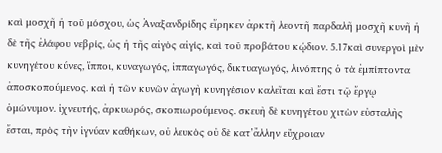καὶ μοσχῆ ἡ τοῦ μόσχου, ὡς Ἀναξανδρίδης εἴρηκεν ἀρκτῆ λεοντῆ παρδαλῆ μοσχῆ κυνῆ ἡ δὲ τῆς ἐλάφου νεβρίς, ὡς ἡ τῆς αἰγὸς αἰγίς, καὶ τοῦ προβάτου κῴδιον. 5.17καὶ συνεργοὶ μὲν κυνηγέτου κύνες, ἵπποι, κυναγωγός, ἱππαγωγός, δικτυαγωγός, λινόπτης ὁ τὰ ἐμπίπτοντα ἀποσκοπούμενος. καὶ ἡ τῶν κυνῶν ἀγωγὴ κυνηγέσιον καλεῖται καὶ ἔστι τῷ ἔργῳ ὁμώνυμον. ἰχνευτής, ἀρκυωρός, σκοπιωρούμενος. σκευὴ δὲ κυνηγέτου χιτὼν εὐσταλὴς ἔσται, πρὸς τὴν ἰγνύαν καθήκων, οὐ λευκὸς οὐ δὲ κατ’ἄλλην εὔχροιαν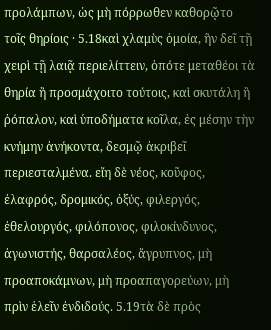προλάμπων, ὡς μὴ πόρρωθεν καθορῷτο τοῖς θηρίοις · 5.18καὶ χλαμὺς ὁμοία, ἣν δεῖ τῇ χειρὶ τῇ λαιᾷ περιελίττειν, ὁπότε μεταθέοι τὰ θηρία ἢ προσμάχοιτο τούτοις, καὶ σκυτάλη ἢ ῥόπαλον, καὶ ὑποδήματα κοῖλα, ἐς μέσην τὴν κνήμην ἀνήκοντα, δεσμῷ ἀκριβεῖ περιεσταλμένα. εἴη δὲ νέος, κοῦφος, ἐλαφρός, δρομικός, ὀξύς, φιλεργός, ἐθελουργός, φιλόπονος, φιλοκίνδυνος, ἀγωνιστής, θαρσαλέος, ἄγρυπνος, μὴ προαποκάμνων, μὴ προαπαγορεύων, μὴ πρὶν ἑλεῖν ἐνδιδούς. 5.19τὰ δὲ πρὸς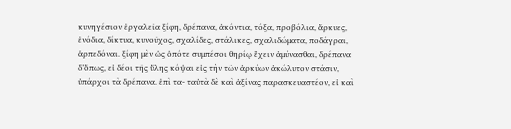κυνηγέσιον ἐργαλεῖα ξίφη, δρέπανα, ἀκόντια, τόξα, προβόλια, ἄρκυες, ἐνόδια, δίκτυα, κυνοῦχος, σχαλίδες, στάλικες, σχαλιδώματα, ποδάγραι, ἁρπεδόναι. ξίφη μὲν ὡς ὁπότε συμπέσοι θηρίῳ ἔχειν ἀμύνασθαι, δρέπανα δ’ὅπως, εἰ δέοι τῆς ὕλης κόψαι εἰς τὴν τῶν ἀρκύων ἀκώλυτον στάσιν, ὑπάρχοι τὰ δρέπανα. ἐπὶ τα- ταὐτὰ δὲ καὶ ἀξίνας παρασκευαστέον, εἰ καὶ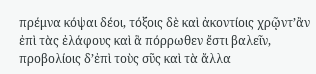πρέμνα κόψαι δέοι, τόξοις δὲ καὶ ἀκοντίοις χρῷντ’ἂν ἐπὶ τὰς ἐλάφους καὶ ἃ πόρρωθεν ἔστι βαλεῖν, προβολίοις δ’ἐπὶ τοὺς σῦς καὶ τὰ ἄλλα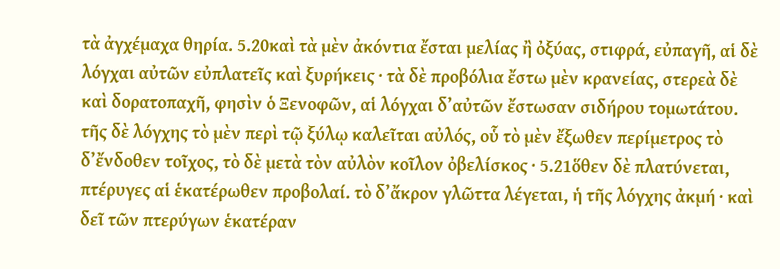τὰ ἀγχέμαχα θηρία. 5.20καὶ τὰ μὲν ἀκόντια ἔσται μελίας ἢ ὀξύας, στιφρά, εὐπαγῆ, αἱ δὲ λόγχαι αὐτῶν εὐπλατεῖς καὶ ξυρήκεις · τὰ δὲ προβόλια ἔστω μὲν κρανείας, στερεὰ δὲ καὶ δορατοπαχῆ, φησὶν ὁ Ξενοφῶν, αἱ λόγχαι δ’αὐτῶν ἔστωσαν σιδήρου τομωτάτου. τῆς δὲ λόγχης τὸ μὲν περὶ τῷ ξύλῳ καλεῖται αὐλός, οὗ τὸ μὲν ἔξωθεν περίμετρος τὸ δ’ἔνδοθεν τοῖχος, τὸ δὲ μετὰ τὸν αὐλὸν κοῖλον ὀβελίσκος · 5.21ὅθεν δὲ πλατύνεται, πτέρυγες αἱ ἑκατέρωθεν προβολαί. τὸ δ’ἄκρον γλῶττα λέγεται, ἡ τῆς λόγχης ἀκμή · καὶ δεῖ τῶν πτερύγων ἑκατέραν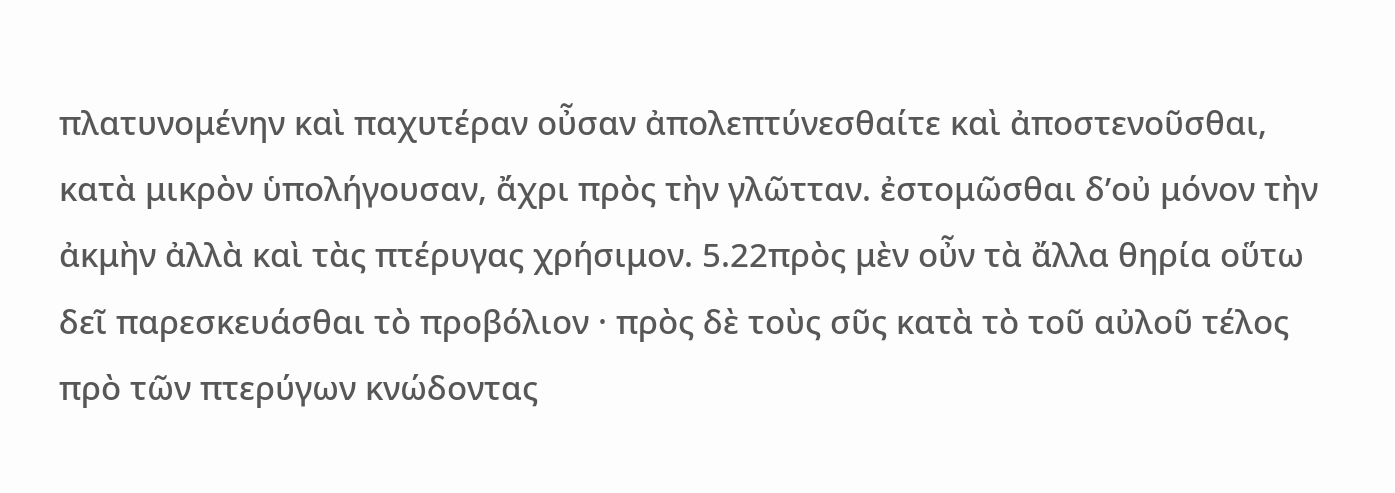πλατυνομένην καὶ παχυτέραν οὖσαν ἀπολεπτύνεσθαίτε καὶ ἀποστενοῦσθαι, κατὰ μικρὸν ὑπολήγουσαν, ἄχρι πρὸς τὴν γλῶτταν. ἐστομῶσθαι δ’οὐ μόνον τὴν ἀκμὴν ἀλλὰ καὶ τὰς πτέρυγας χρήσιμον. 5.22πρὸς μὲν οὖν τὰ ἄλλα θηρία οὕτω δεῖ παρεσκευάσθαι τὸ προβόλιον · πρὸς δὲ τοὺς σῦς κατὰ τὸ τοῦ αὐλοῦ τέλος πρὸ τῶν πτερύγων κνώδοντας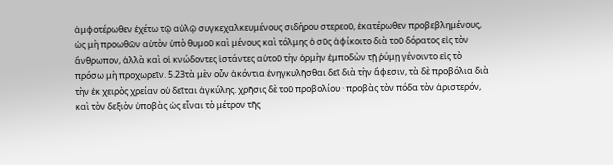ἀμφοτέρωθεν ἐχέτω τῷ αὐλῷ συγκεχαλκευμένους σιδήρου στερεοῦ, ἑκατέρωθεν προβεβλημένους, ὡς μὴ προωθῶν αὑτὸν ὑπὸ θυμοῦ καὶ μένους καὶ τόλμης ὁ σῦς ἀφίκοιτο διὰ τοῦ δόρατος εἰς τὸν ἄνθρωπον, ἀλλὰ καὶ οἱ κνώδοντες ἱστάντες αὐτοῦ τὴν ὁρμὴν ἐμποδὼν τῇ ῥύμῃ γένοιντο εἰς τὸ πρόσω μὴ προχωρεῖν. 5.23τὰ μὲν οὖν ἀκόντια ἐνηγκυλῆσθαι δεῖ διὰ τὴν ἄφεσιν, τὰ δὲ προβόλια διὰ τὴν ἐκ χειρὸς χρείαν οὐ δεῖται ἀγκύλης. χρῆσις δὲ τοῦ προβολίου · προβὰς τὸν πόδα τὸν ἀριστερόν, καὶ τὸν δεξιὸν ὑποβὰς ὡς εἶναι τὸ μέτρον τῆς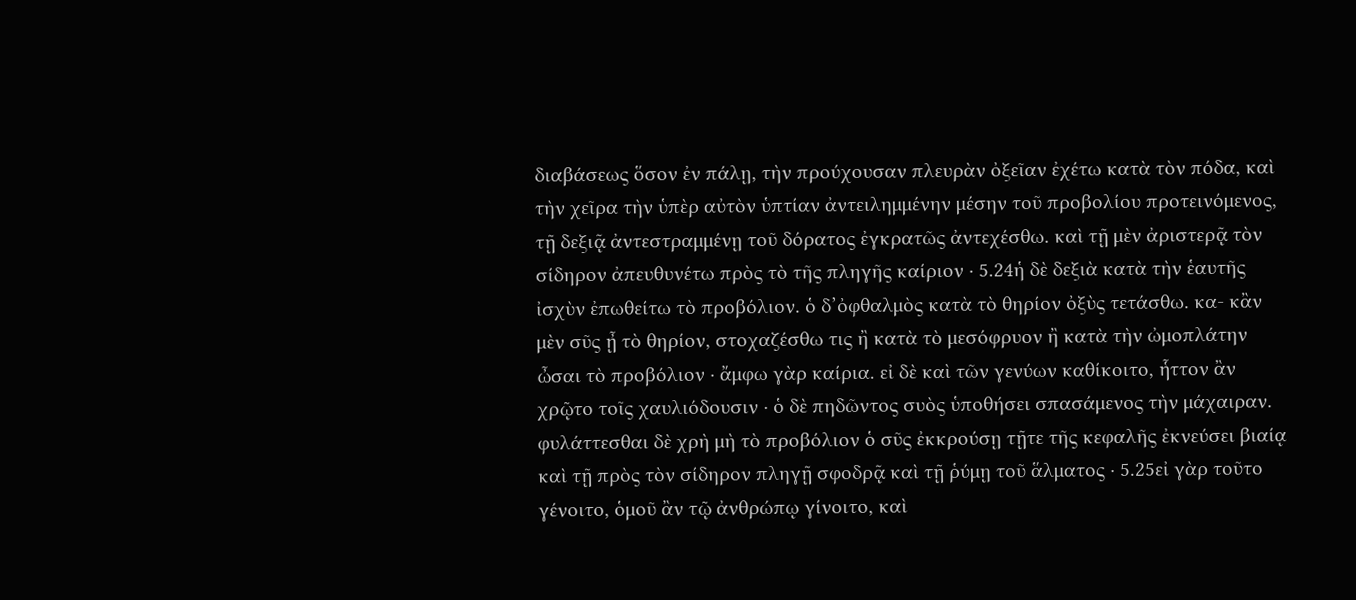διαβάσεως ὅσον ἐν πάλῃ, τὴν προύχουσαν πλευρὰν ὀξεῖαν ἐχέτω κατὰ τὸν πόδα, καὶ τὴν χεῖρα τὴν ὑπὲρ αὐτὸν ὑπτίαν ἀντειλημμένην μέσην τοῦ προβολίου προτεινόμενος, τῇ δεξιᾷ ἀντεστραμμένῃ τοῦ δόρατος ἐγκρατῶς ἀντεχέσθω. καὶ τῇ μὲν ἀριστερᾷ τὸν σίδηρον ἀπευθυνέτω πρὸς τὸ τῆς πληγῆς καίριον · 5.24ἡ δὲ δεξιὰ κατὰ τὴν ἑαυτῆς ἰσχὺν ἐπωθείτω τὸ προβόλιον. ὁ δ’ὀφθαλμὸς κατὰ τὸ θηρίον ὀξὺς τετάσθω. κα- κἂν μὲν σῦς ᾖ τὸ θηρίον, στοχαζέσθω τις ἢ κατὰ τὸ μεσόφρυον ἢ κατὰ τὴν ὠμοπλάτην ὦσαι τὸ προβόλιον · ἄμφω γὰρ καίρια. εἰ δὲ καὶ τῶν γενύων καθίκοιτο, ἧττον ἂν χρῷτο τοῖς χαυλιόδουσιν · ὁ δὲ πηδῶντος συὸς ὑποθήσει σπασάμενος τὴν μάχαιραν. φυλάττεσθαι δὲ χρὴ μὴ τὸ προβόλιον ὁ σῦς ἐκκρούσῃ τῇτε τῆς κεφαλῆς ἐκνεύσει βιαίᾳ καὶ τῇ πρὸς τὸν σίδηρον πληγῇ σφοδρᾷ καὶ τῇ ῥύμῃ τοῦ ἅλματος · 5.25εἰ γὰρ τοῦτο γένοιτο, ὁμοῦ ἂν τῷ ἀνθρώπῳ γίνοιτο, καὶ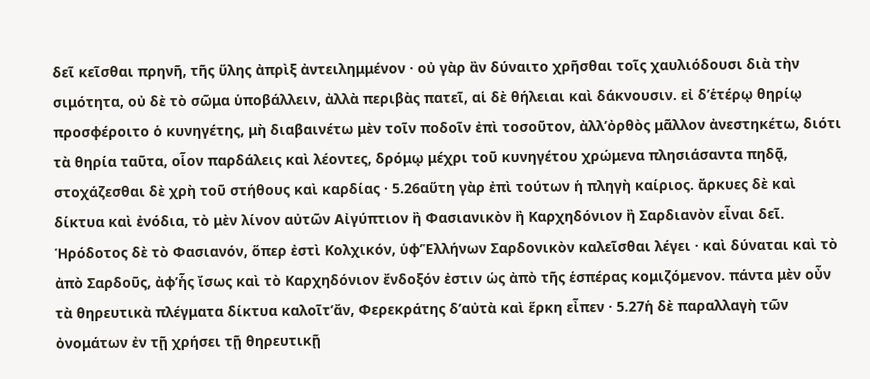δεῖ κεῖσθαι πρηνῆ, τῆς ὕλης ἀπρὶξ ἀντειλημμένον · οὐ γὰρ ἂν δύναιτο χρῆσθαι τοῖς χαυλιόδουσι διὰ τὴν σιμότητα, οὐ δὲ τὸ σῶμα ὑποβάλλειν, ἀλλὰ περιβὰς πατεῖ, αἱ δὲ θήλειαι καὶ δάκνουσιν. εἰ δ’ἑτέρῳ θηρίῳ προσφέροιτο ὁ κυνηγέτης, μὴ διαβαινέτω μὲν τοῖν ποδοῖν ἐπὶ τοσοῦτον, ἀλλ’ὀρθὸς μᾶλλον ἀνεστηκέτω, διότι τὰ θηρία ταῦτα, οἷον παρδάλεις καὶ λέοντες, δρόμῳ μέχρι τοῦ κυνηγέτου χρώμενα πλησιάσαντα πηδᾷ, στοχάζεσθαι δὲ χρὴ τοῦ στήθους καὶ καρδίας · 5.26αὕτη γὰρ ἐπὶ τούτων ἡ πληγὴ καίριος. ἄρκυες δὲ καὶ δίκτυα καὶ ἐνόδια, τὸ μὲν λίνον αὐτῶν Αἰγύπτιον ἢ Φασιανικὸν ἢ Καρχηδόνιον ἢ Σαρδιανὸν εἶναι δεῖ. Ἡρόδοτος δὲ τὸ Φασιανόν, ὅπερ ἐστὶ Κολχικόν, ὑφ’Ἑλλήνων Σαρδονικὸν καλεῖσθαι λέγει · καὶ δύναται καὶ τὸ ἀπὸ Σαρδοῦς, ἀφ’ἧς ἴσως καὶ τὸ Καρχηδόνιον ἔνδοξόν ἐστιν ὡς ἀπὸ τῆς ἑσπέρας κομιζόμενον. πάντα μὲν οὖν τὰ θηρευτικὰ πλέγματα δίκτυα καλοῖτ’ἄν, Φερεκράτης δ’αὐτὰ καὶ ἕρκη εἶπεν · 5.27ἡ δὲ παραλλαγὴ τῶν ὀνομάτων ἐν τῇ χρήσει τῇ θηρευτικῇ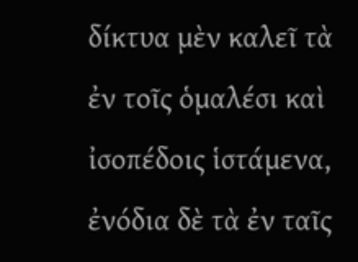δίκτυα μὲν καλεῖ τὰ ἐν τοῖς ὁμαλέσι καὶ ἰσοπέδοις ἱστάμενα, ἐνόδια δὲ τὰ ἐν ταῖς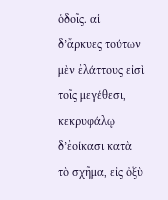ὁδοῖς. αἱ δ’ἄρκυες τούτων μὲν ἐλάττους εἰσὶ τοῖς μεγέθεσι, κεκρυφάλῳ δ’ἐοίκασι κατὰ τὸ σχῆμα, εἰς ὀξὺ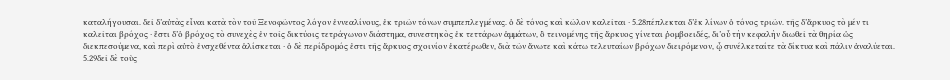καταλήγουσαι. δεῖ δ’αὐτὰς εἶναι κατὰ τὸν τοῦ Ξενοφῶντος λόγον ἐννεαλίνους, ἐκ τριῶν τόνων συμπεπλεγμένας. ὁ δὲ τόνος καὶ κῶλον καλεῖται · 5.28πέπλεκται δ’ἐκ λίνων ὁ τόνος τριῶν. τῆς δ’ἄρκυος τὸ μέν τι καλεῖται βρόχος · ἔστι δ’ὁ βρόχος τὸ συνεχὲς ἐν τοῖς δικτύοις τετράγωνον διάστημα, συνεστηκὸς ἐκ τεττάρων ἁμμάτων, ὃ τεινομένης τῆς ἄρκυος γίνεται ῥομβοειδές, δι’οὗ τὴν κεφαλὴν διωθεῖ τὰ θηρία ὡς διεκπεσούμενα, καὶ περὶ αὐτὸ ἐνσχεθέντα ἁλίσκεται · ὁ δὲ περίδρομός ἐστι τῆς ἄρκυος σχοινίον ἑκατέρωθεν, διὰ τῶν ἄνωτε καὶ κάτω τελευταίων βρόχων διειρόμενον, ᾧ συνέλκεταίτε τὰ δίκτυα καὶ πάλιν ἀναλύεται. 5.29δεῖ δὲ τοὺς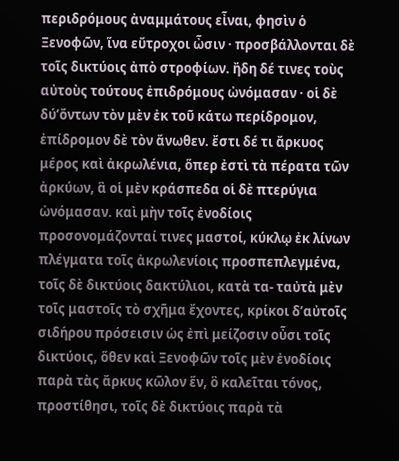περιδρόμους ἀναμμάτους εἶναι, φησὶν ὁ Ξενοφῶν, ἵνα εὔτροχοι ὦσιν · προσβάλλονται δὲ τοῖς δικτύοις ἀπὸ στροφίων. ἤδη δέ τινες τοὺς αὐτοὺς τούτους ἐπιδρόμους ὠνόμασαν · οἱ δὲ δύ’ὄντων τὸν μὲν ἐκ τοῦ κάτω περίδρομον, ἐπίδρομον δὲ τὸν ἄνωθεν. ἔστι δέ τι ἄρκυος μέρος καὶ ἀκρωλένια, ὅπερ ἐστὶ τὰ πέρατα τῶν ἀρκύων, ἃ οἱ μὲν κράσπεδα οἱ δὲ πτερύγια ὠνόμασαν. καὶ μὴν τοῖς ἐνοδίοις προσονομάζονταί τινες μαστοί, κύκλῳ ἐκ λίνων πλέγματα τοῖς ἀκρωλενίοις προσπεπλεγμένα, τοῖς δὲ δικτύοις δακτύλιοι, κατὰ τα- ταὐτὰ μὲν τοῖς μαστοῖς τὸ σχῆμα ἔχοντες, κρίκοι δ’αὐτοῖς σιδήρου πρόσεισιν ὡς ἐπὶ μείζοσιν οὖσι τοῖς δικτύοις, ὅθεν καὶ Ξενοφῶν τοῖς μὲν ἐνοδίοις παρὰ τὰς ἄρκυς κῶλον ἕν, ὃ καλεῖται τόνος, προστίθησι, τοῖς δὲ δικτύοις παρὰ τὰ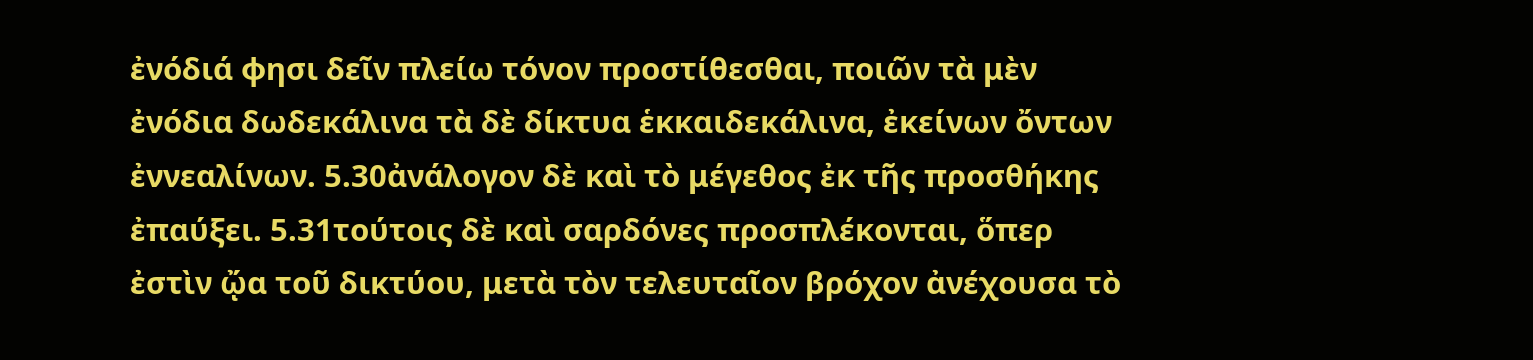ἐνόδιά φησι δεῖν πλείω τόνον προστίθεσθαι, ποιῶν τὰ μὲν ἐνόδια δωδεκάλινα τὰ δὲ δίκτυα ἑκκαιδεκάλινα, ἐκείνων ὄντων ἐννεαλίνων. 5.30ἀνάλογον δὲ καὶ τὸ μέγεθος ἐκ τῆς προσθήκης ἐπαύξει. 5.31τούτοις δὲ καὶ σαρδόνες προσπλέκονται, ὅπερ ἐστὶν ᾤα τοῦ δικτύου, μετὰ τὸν τελευταῖον βρόχον ἀνέχουσα τὸ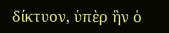δίκτυον, ὑπὲρ ἣν ὁ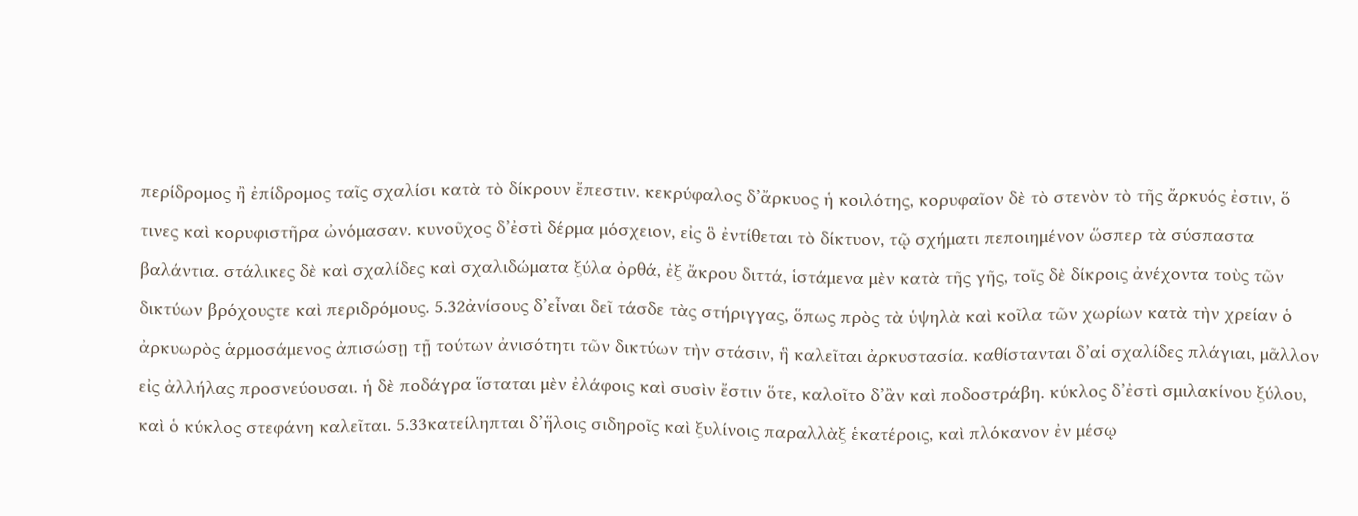περίδρομος ἢ ἐπίδρομος ταῖς σχαλίσι κατὰ τὸ δίκρουν ἔπεστιν. κεκρύφαλος δ’ἄρκυος ἡ κοιλότης, κορυφαῖον δὲ τὸ στενὸν τὸ τῆς ἄρκυός ἐστιν, ὅ τινες καὶ κορυφιστῆρα ὠνόμασαν. κυνοῦχος δ’ἐστὶ δέρμα μόσχειον, εἰς ὃ ἐντίθεται τὸ δίκτυον, τῷ σχήματι πεποιημένον ὥσπερ τὰ σύσπαστα βαλάντια. στάλικες δὲ καὶ σχαλίδες καὶ σχαλιδώματα ξύλα ὀρθά, ἐξ ἄκρου διττά, ἱστάμενα μὲν κατὰ τῆς γῆς, τοῖς δὲ δίκροις ἀνέχοντα τοὺς τῶν δικτύων βρόχουςτε καὶ περιδρόμους. 5.32ἀνίσους δ’εἶναι δεῖ τάσδε τὰς στήριγγας, ὅπως πρὸς τὰ ὑψηλὰ καὶ κοῖλα τῶν χωρίων κατὰ τὴν χρείαν ὁ ἀρκυωρὸς ἁρμοσάμενος ἀπισώσῃ τῇ τούτων ἀνισότητι τῶν δικτύων τὴν στάσιν, ἣ καλεῖται ἀρκυστασία. καθίστανται δ’αἱ σχαλίδες πλάγιαι, μᾶλλον εἰς ἀλλήλας προσνεύουσαι. ἡ δὲ ποδάγρα ἵσταται μὲν ἐλάφοις καὶ συσὶν ἔστιν ὅτε, καλοῖτο δ’ἂν καὶ ποδοστράβη. κύκλος δ’ἐστὶ σμιλακίνου ξύλου, καὶ ὁ κύκλος στεφάνη καλεῖται. 5.33κατείληπται δ’ἥλοις σιδηροῖς καὶ ξυλίνοις παραλλὰξ ἑκατέροις, καὶ πλόκανον ἐν μέσῳ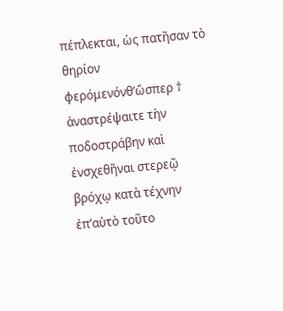πέπλεκται, ὡς πατῆσαν τὸ θηρίον φερόμενόνθ’ὥσπερ † ἀναστρέψαιτε τὴν ποδοστράβην καὶ ἐνσχεθῆναι στερεῷ βρόχῳ κατὰ τέχνην ἐπ’αὐτὸ τοῦτο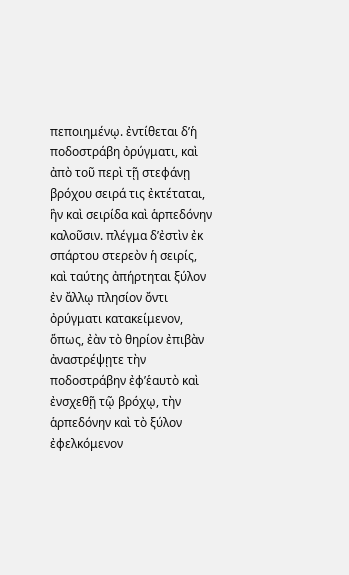πεποιημένῳ. ἐντίθεται δ’ἡ ποδοστράβη ὀρύγματι, καὶ ἀπὸ τοῦ περὶ τῇ στεφάνῃ βρόχου σειρά τις ἐκτέταται, ἣν καὶ σειρίδα καὶ ἁρπεδόνην καλοῦσιν. πλέγμα δ’ἐστὶν ἐκ σπάρτου στερεὸν ἡ σειρίς, καὶ ταύτης ἀπήρτηται ξύλον ἐν ἄλλῳ πλησίον ὄντι ὀρύγματι κατακείμενον, ὅπως, ἐὰν τὸ θηρίον ἐπιβὰν ἀναστρέψῃτε τὴν ποδοστράβην ἐφ’ἑαυτὸ καὶ ἐνσχεθῇ τῷ βρόχῳ, τὴν ἁρπεδόνην καὶ τὸ ξύλον ἐφελκόμενον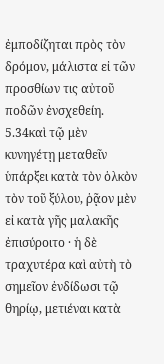ἐμποδίζηται πρὸς τὸν δρόμον, μάλιστα εἰ τῶν προσθίων τις αὐτοῦ ποδῶν ἐνσχεθείη. 5.34καὶ τῷ μὲν κυνηγέτῃ μεταθεῖν ὑπάρξει κατὰ τὸν ὁλκὸν τὸν τοῦ ξύλου, ῥᾷον μὲν εἰ κατὰ γῆς μαλακῆς ἐπισύροιτο · ἡ δὲ τραχυτέρα καὶ αὐτὴ τὸ σημεῖον ἐνδίδωσι τῷ θηρίῳ, μετιέναι κατὰ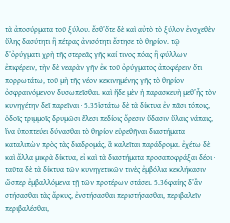τὰ ἀποσύρματα τοῦ ξύλου. ἔσθ’ὅτε δὲ καὶ αὐτὸ τὸ ξύλον ἐνσχεθὲν ὕλης δασύτητι ἢ πέτρας ἀνισότητι ἔστησε τὸ θηρίον. τῷ δ’ὀρύγματι χρὴ τῆς στερεᾶς γῆς καί τινος πόας ἢ φύλλων ἐπιφέρειν, τὴν δὲ νεαρὰν γῆν ἐκ τοῦ ὀρύγματος ἀποφέρειν ὅτι πορρωτάτω, τοῦ μὴ τῆς νέον κεκινημένης γῆς τὸ θηρίον ὀσφραινόμενον δυσωπεῖσθαι. καὶ ἥδε μὲν ἡ παρασκευὴ μεθ’ἧς τὸν κυνηγέτην δεῖ παρεῖναι · 5.35ἱστάτω δὲ τὰ δίκτυα ἐν πᾶσι τόποις, ὁδοῖς τριμμοῖς δρυμῶσι ἕλεσι πεδίοις ὄρεσιν ὕδασιν ὕλαις νάπαις, ἵνα ὑποπτεύει δύνασθαι τὸ θηρίον εὑρεθῆναι διαστήματα καταλιπὼν πρὸς τὰς διαδρομάς, ἃ καλεῖται παράδρομα. ἐχέτω δὲ καὶ ἄλλα μικρὰ δίκτυα, εἰ καὶ τὰ διαστήματα προσαποφράξαι δέοι · ταῦτα δὲ τὰ δίκτυα τῶν κυνηγετικῶν τινὲς ἐμβόλια κεκλήκασιν ὥσπερ ἐμβαλλόμενα τῇ τῶν προτέρων στάσει. 5.36φαίης δ’ἂν στήσασθαι τὰς ἄρκυς, ἐνστήσασθαι περιστήσασθαι, περιβαλεῖν περιβαλέσθαι,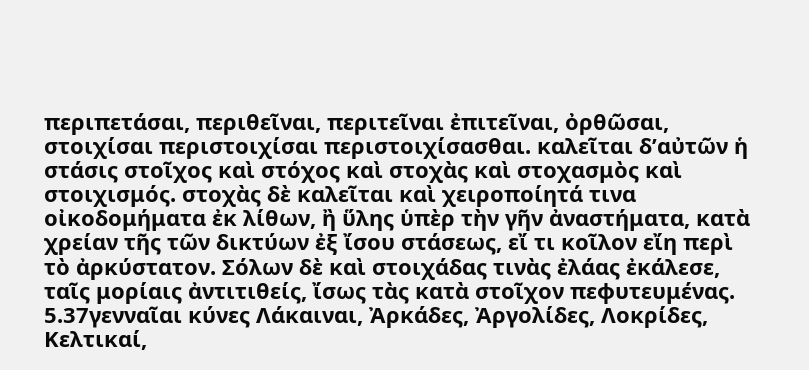περιπετάσαι, περιθεῖναι, περιτεῖναι ἐπιτεῖναι, ὀρθῶσαι, στοιχίσαι περιστοιχίσαι περιστοιχίσασθαι. καλεῖται δ’αὐτῶν ἡ στάσις στοῖχος καὶ στόχος καὶ στοχὰς καὶ στοχασμὸς καὶ στοιχισμός. στοχὰς δὲ καλεῖται καὶ χειροποίητά τινα οἰκοδομήματα ἐκ λίθων, ἢ ὕλης ὑπὲρ τὴν γῆν ἀναστήματα, κατὰ χρείαν τῆς τῶν δικτύων ἐξ ἴσου στάσεως, εἴ τι κοῖλον εἴη περὶ τὸ ἀρκύστατον. Σόλων δὲ καὶ στοιχάδας τινὰς ἐλάας ἐκάλεσε, ταῖς μορίαις ἀντιτιθείς, ἴσως τὰς κατὰ στοῖχον πεφυτευμένας. 5.37γενναῖαι κύνες Λάκαιναι, Ἀρκάδες, Ἀργολίδες, Λοκρίδες, Κελτικαί,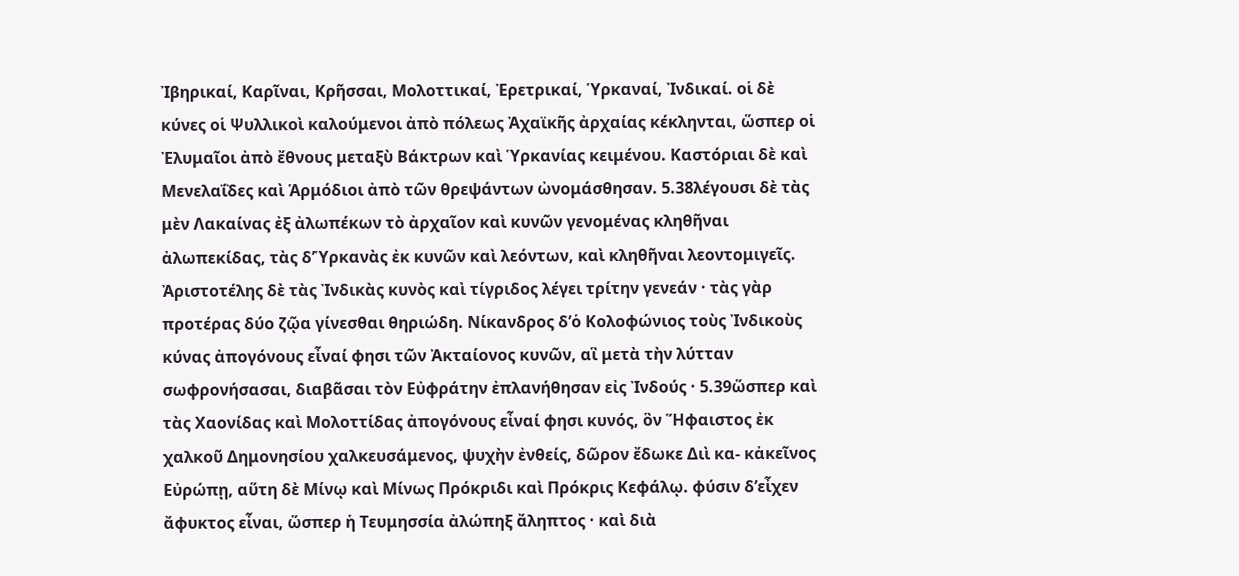Ἰβηρικαί, Καρῖναι, Κρῆσσαι, Μολοττικαί, Ἐρετρικαί, Ὑρκαναί, Ἰνδικαί. οἱ δὲ κύνες οἱ Ψυλλικοὶ καλούμενοι ἀπὸ πόλεως Ἀχαϊκῆς ἀρχαίας κέκληνται, ὥσπερ οἱ Ἐλυμαῖοι ἀπὸ ἔθνους μεταξὺ Βάκτρων καὶ Ὑρκανίας κειμένου. Καστόριαι δὲ καὶ Μενελαΐδες καὶ Ἁρμόδιοι ἀπὸ τῶν θρεψάντων ὠνομάσθησαν. 5.38λέγουσι δὲ τὰς μὲν Λακαίνας ἐξ ἀλωπέκων τὸ ἀρχαῖον καὶ κυνῶν γενομένας κληθῆναι ἀλωπεκίδας, τὰς δ’Ὑρκανὰς ἐκ κυνῶν καὶ λεόντων, καὶ κληθῆναι λεοντομιγεῖς. Ἀριστοτέλης δὲ τὰς Ἰνδικὰς κυνὸς καὶ τίγριδος λέγει τρίτην γενεάν · τὰς γὰρ προτέρας δύο ζῷα γίνεσθαι θηριώδη. Νίκανδρος δ’ὁ Κολοφώνιος τοὺς Ἰνδικοὺς κύνας ἀπογόνους εἶναί φησι τῶν Ἀκταίονος κυνῶν, αἳ μετὰ τὴν λύτταν σωφρονήσασαι, διαβᾶσαι τὸν Εὐφράτην ἐπλανήθησαν εἰς Ἰνδούς · 5.39ὥσπερ καὶ τὰς Χαονίδας καὶ Μολοττίδας ἀπογόνους εἶναί φησι κυνός, ὃν Ἥφαιστος ἐκ χαλκοῦ Δημονησίου χαλκευσάμενος, ψυχὴν ἐνθείς, δῶρον ἔδωκε Διὶ κα- κἀκεῖνος Εὐρώπῃ, αὕτη δὲ Μίνῳ καὶ Μίνως Πρόκριδι καὶ Πρόκρις Κεφάλῳ. φύσιν δ’εἶχεν ἄφυκτος εἶναι, ὥσπερ ἡ Τευμησσία ἀλώπηξ ἄληπτος · καὶ διὰ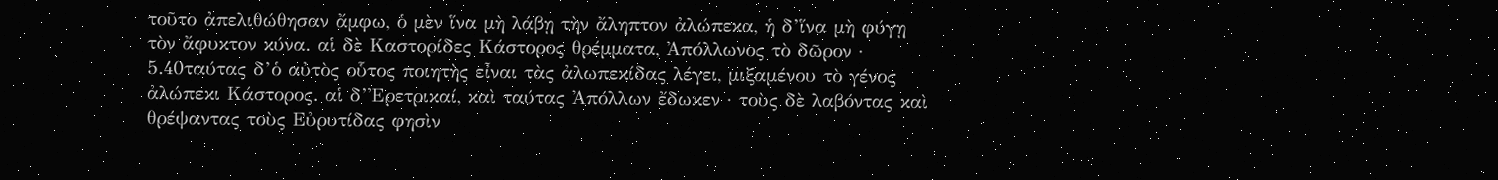τοῦτο ἀπελιθώθησαν ἄμφω, ὁ μὲν ἵνα μὴ λάβῃ τὴν ἄληπτον ἀλώπεκα, ἡ δ’ἵνα μὴ φύγῃ τὸν ἄφυκτον κύνα. αἱ δὲ Καστορίδες Κάστορος θρέμματα, Ἀπόλλωνος τὸ δῶρον · 5.40ταύτας δ’ὁ αὐτὸς οὗτος ποιητὴς εἶναι τὰς ἀλωπεκίδας λέγει, μιξαμένου τὸ γένος ἀλώπεκι Κάστορος. αἱ δ’Ἐρετρικαί, καὶ ταύτας Ἀπόλλων ἔδωκεν · τοὺς δὲ λαβόντας καὶ θρέψαντας τοὺς Εὐρυτίδας φησὶν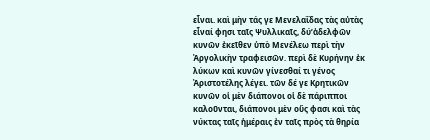εἶναι. καὶ μὴν τάς γε Μενελαΐδας τὰς αὐτὰς εἶναί φησι ταῖς Ψυλλικαῖς, δύ’ἀδελφῶν κυνῶν ἐκεῖθεν ὑπὸ Μενέλεω περὶ τὴν Ἀργολικὴν τραφεισῶν. περὶ δὲ Κυρήνην ἐκ λύκων καὶ κυνῶν γίνεσθαί τι γένος Ἀριστοτέλης λέγει. τῶν δέ γε Κρητικῶν κυνῶν οἱ μὲν διάπονοι οἱ δὲ πάριπποι καλοῦνται, διάπονοι μὲν οὕς φασι καὶ τὰς νύκτας ταῖς ἡμέραις ἐν ταῖς πρὸς τὰ θηρία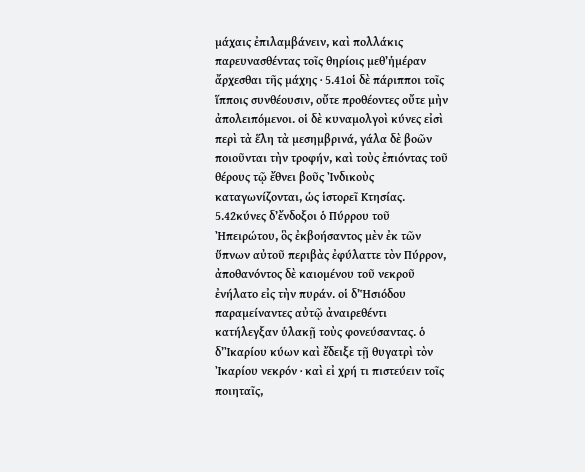μάχαις ἐπιλαμβάνειν, καὶ πολλάκις παρευνασθέντας τοῖς θηρίοις μεθ’ἡμέραν ἄρχεσθαι τῆς μάχης · 5.41οἱ δὲ πάριπποι τοῖς ἵπποις συνθέουσιν, οὔτε προθέοντες οὔτε μὴν ἀπολειπόμενοι. οἱ δὲ κυναμολγοὶ κύνες εἰσὶ περὶ τὰ ἕλη τὰ μεσημβρινά, γάλα δὲ βοῶν ποιοῦνται τὴν τροφήν, καὶ τοὺς ἐπιόντας τοῦ θέρους τῷ ἔθνει βοῦς Ἰνδικοὺς καταγωνίζονται, ὡς ἱστορεῖ Κτησίας. 5.42κύνες δ’ἔνδοξοι ὁ Πύρρου τοῦ Ἠπειρώτου, ὃς ἐκβοήσαντος μὲν ἐκ τῶν ὕπνων αὐτοῦ περιβὰς ἐφύλαττε τὸν Πύρρον, ἀποθανόντος δὲ καιομένου τοῦ νεκροῦ ἐνήλατο εἰς τὴν πυράν. οἱ δ’Ἡσιόδου παραμείναντες αὐτῷ ἀναιρεθέντι κατήλεγξαν ὑλακῇ τοὺς φονεύσαντας. ὁ δ’Ἰκαρίου κύων καὶ ἔδειξε τῇ θυγατρὶ τὸν Ἰκαρίου νεκρόν · καὶ εἰ χρή τι πιστεύειν τοῖς ποιηταῖς,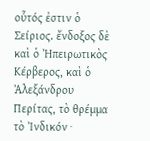οὗτός ἐστιν ὁ Σείριος. ἔνδοξος δὲ καὶ ὁ Ἠπειρωτικὸς Κέρβερος, καὶ ὁ Ἀλεξάνδρου Περίτας, τὸ θρέμμα τὸ Ἰνδικόν ·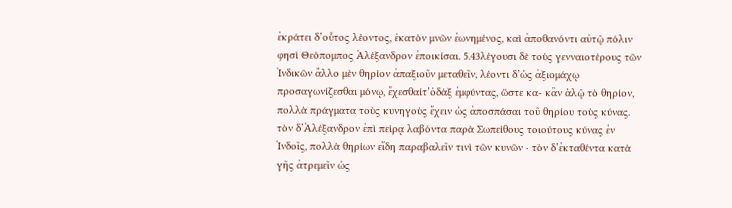ἐκράτει δ’οὗτος λέοντος, ἑκατὸν μνῶν ἐωνημένος, καὶ ἀποθανόντι αὐτῷ πόλιν φησὶ Θεόπομπος Ἀλέξανδρον ἐποικίσαι. 5.43λέγουσι δὲ τοὺς γενναιοτέρους τῶν Ἰνδικῶν ἄλλο μὲν θηρίον ἀπαξιοῦν μεταθεῖν, λέοντι δ’ὡς ἀξιομάχῳ προσαγωνίζεσθαι μόνῳ, ἔχεσθαίτ’ὀδὰξ ἐμφύντας, ὥστε κα- κἂν ἁλῷ τὸ θηρίον, πολλὰ πράγματα τοὺς κυνηγοὺς ἔχειν ὡς ἀποσπάσαι τοῦ θηρίου τοὺς κύνας. τὸν δ’Ἀλέξανδρον ἐπὶ πείρᾳ λαβόντα παρὰ Σωπείθους τοιούτους κύνας ἐν Ἰνδοῖς, πολλὰ θηρίων εἴδη παραβαλεῖν τινὶ τῶν κυνῶν · τὸν δ’ἐκταθέντα κατὰ γῆς ἀτρεμεῖν ὡς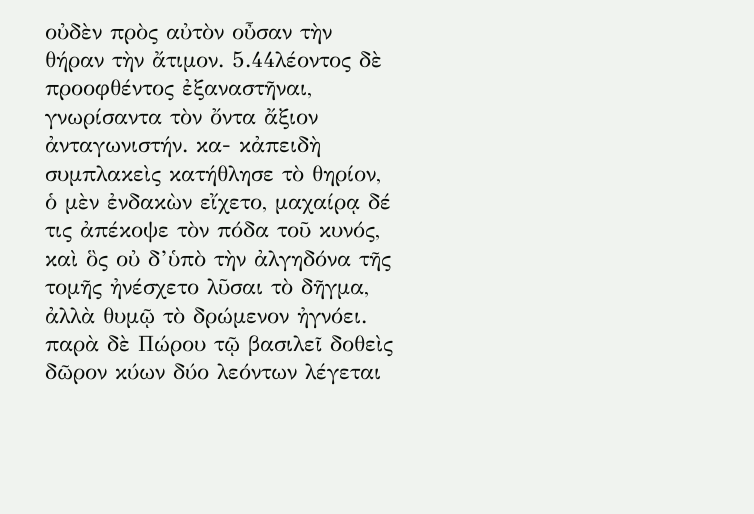οὐδὲν πρὸς αὐτὸν οὖσαν τὴν θήραν τὴν ἄτιμον. 5.44λέοντος δὲ προοφθέντος ἐξαναστῆναι, γνωρίσαντα τὸν ὄντα ἄξιον ἀνταγωνιστήν. κα- κἀπειδὴ συμπλακεὶς κατήθλησε τὸ θηρίον, ὁ μὲν ἐνδακὼν εἴχετο, μαχαίρᾳ δέ τις ἀπέκοψε τὸν πόδα τοῦ κυνός, καὶ ὃς οὐ δ’ὑπὸ τὴν ἀλγηδόνα τῆς τομῆς ἠνέσχετο λῦσαι τὸ δῆγμα, ἀλλὰ θυμῷ τὸ δρώμενον ἠγνόει. παρὰ δὲ Πώρου τῷ βασιλεῖ δοθεὶς δῶρον κύων δύο λεόντων λέγεται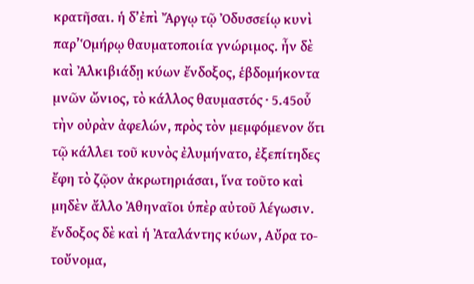κρατῆσαι. ἡ δ’ἐπὶ Ἄργῳ τῷ Ὀδυσσείῳ κυνὶ παρ’Ὁμήρῳ θαυματοποιία γνώριμος. ἦν δὲ καὶ Ἀλκιβιάδῃ κύων ἔνδοξος, ἑβδομήκοντα μνῶν ὤνιος, τὸ κάλλος θαυμαστός · 5.45οὗ τὴν οὐρὰν ἀφελών, πρὸς τὸν μεμφόμενον ὅτι τῷ κάλλει τοῦ κυνὸς ἐλυμήνατο, ἐξεπίτηδες ἔφη τὸ ζῷον ἀκρωτηριάσαι, ἵνα τοῦτο καὶ μηδὲν ἄλλο Ἀθηναῖοι ὑπὲρ αὐτοῦ λέγωσιν. ἔνδοξος δὲ καὶ ἡ Ἀταλάντης κύων, Αὔρα το- τοὔνομα,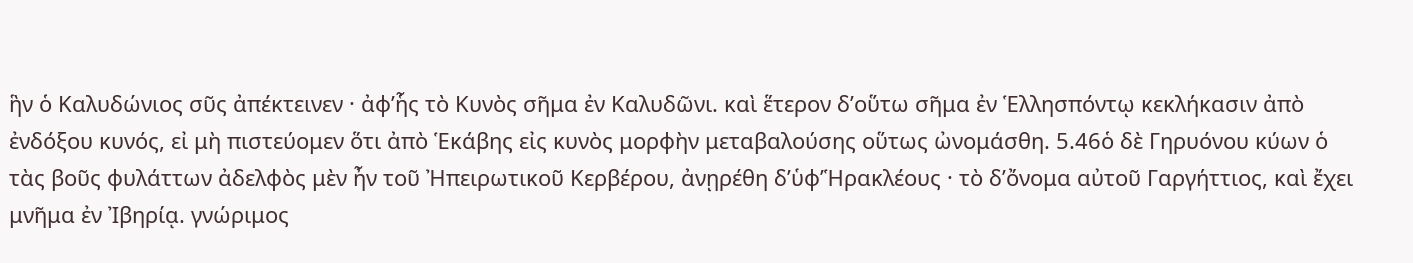ἣν ὁ Καλυδώνιος σῦς ἀπέκτεινεν · ἀφ’ἧς τὸ Κυνὸς σῆμα ἐν Καλυδῶνι. καὶ ἕτερον δ’οὕτω σῆμα ἐν Ἑλλησπόντῳ κεκλήκασιν ἀπὸ ἐνδόξου κυνός, εἰ μὴ πιστεύομεν ὅτι ἀπὸ Ἑκάβης εἰς κυνὸς μορφὴν μεταβαλούσης οὕτως ὠνομάσθη. 5.46ὁ δὲ Γηρυόνου κύων ὁ τὰς βοῦς φυλάττων ἀδελφὸς μὲν ἦν τοῦ Ἠπειρωτικοῦ Κερβέρου, ἀνῃρέθη δ’ὑφ’Ἡρακλέους · τὸ δ’ὄνομα αὐτοῦ Γαργήττιος, καὶ ἔχει μνῆμα ἐν Ἰβηρίᾳ. γνώριμος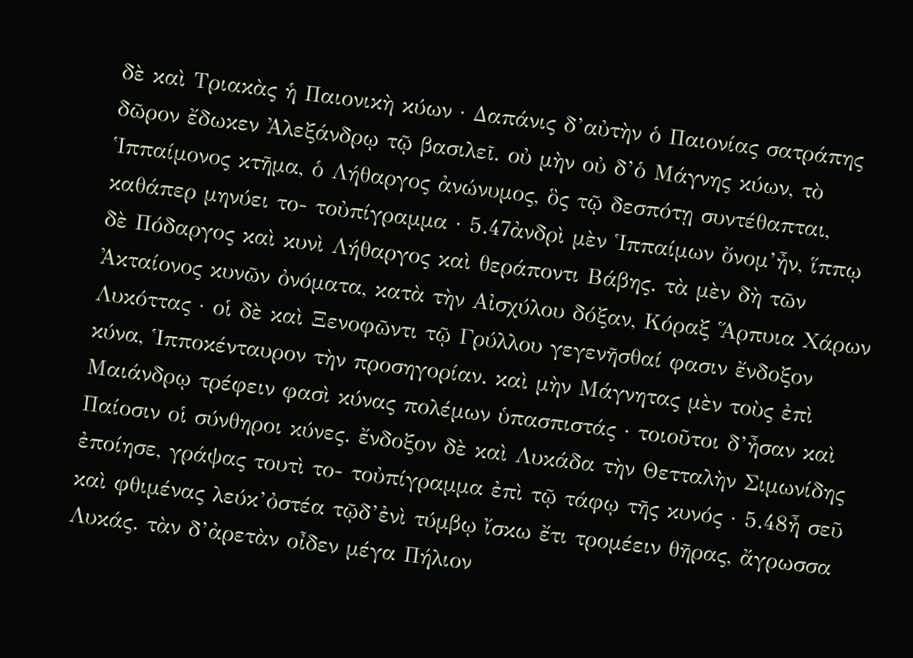δὲ καὶ Τριακὰς ἡ Παιονικὴ κύων · Δαπάνις δ’αὐτὴν ὁ Παιονίας σατράπης δῶρον ἔδωκεν Ἀλεξάνδρῳ τῷ βασιλεῖ. οὐ μὴν οὐ δ’ὁ Μάγνης κύων, τὸ Ἱππαίμονος κτῆμα, ὁ Λήθαργος ἀνώνυμος, ὃς τῷ δεσπότῃ συντέθαπται, καθάπερ μηνύει το- τοὐπίγραμμα · 5.47ἀνδρὶ μὲν Ἱππαίμων ὄνομ’ἦν, ἵππῳ δὲ Πόδαργος καὶ κυνὶ Λήθαργος καὶ θεράποντι Βάβης. τὰ μὲν δὴ τῶν Ἀκταίονος κυνῶν ὀνόματα, κατὰ τὴν Αἰσχύλου δόξαν, Κόραξ Ἅρπυια Χάρων Λυκόττας · οἱ δὲ καὶ Ξενοφῶντι τῷ Γρύλλου γεγενῆσθαί φασιν ἔνδοξον κύνα, Ἱπποκένταυρον τὴν προσηγορίαν. καὶ μὴν Μάγνητας μὲν τοὺς ἐπὶ Μαιάνδρῳ τρέφειν φασὶ κύνας πολέμων ὑπασπιστάς · τοιοῦτοι δ’ἦσαν καὶ Παίοσιν οἱ σύνθηροι κύνες. ἔνδοξον δὲ καὶ Λυκάδα τὴν Θετταλὴν Σιμωνίδης ἐποίησε, γράψας τουτὶ το- τοὐπίγραμμα ἐπὶ τῷ τάφῳ τῆς κυνός · 5.48ἦ σεῦ καὶ φθιμένας λεύκ’ὀστέα τῷδ’ἐνὶ τύμβῳ ἴσκω ἔτι τρομέειν θῆρας, ἄγρωσσα Λυκάς. τὰν δ’ἀρετὰν οἶδεν μέγα Πήλιον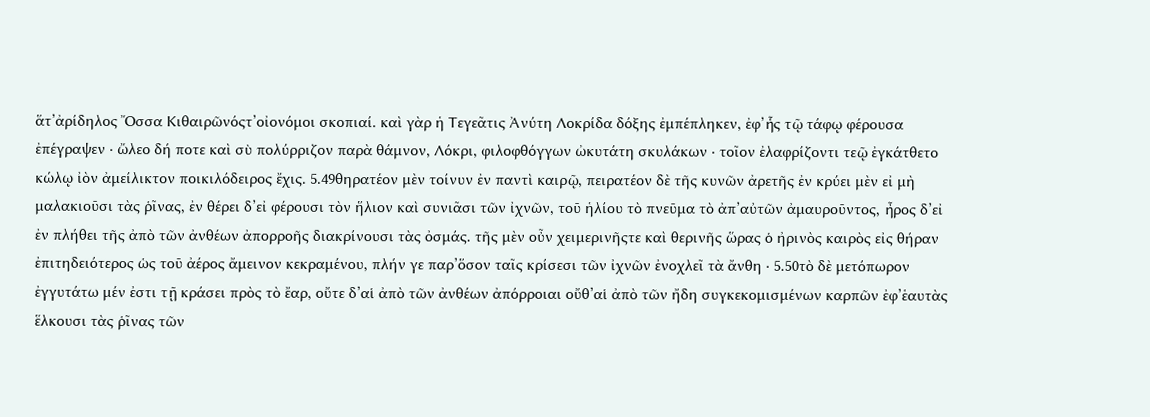ἅτ’ἀρίδηλος Ὄσσα Κιθαιρῶνόςτ’οἰονόμοι σκοπιαί. καὶ γὰρ ἡ Τεγεᾶτις Ἀνύτη Λοκρίδα δόξης ἐμπέπληκεν, ἐφ’ἧς τῷ τάφῳ φέρουσα ἐπέγραψεν · ὤλεο δή ποτε καὶ σὺ πολύρριζον παρὰ θάμνον, Λόκρι, φιλοφθόγγων ὠκυτάτη σκυλάκων · τοῖον ἐλαφρίζοντι τεῷ ἐγκάτθετο κώλῳ ἰὸν ἀμείλικτον ποικιλόδειρος ἔχις. 5.49θηρατέον μὲν τοίνυν ἐν παντὶ καιρῷ, πειρατέον δὲ τῆς κυνῶν ἀρετῆς ἐν κρύει μὲν εἰ μὴ μαλακιοῦσι τὰς ῥῖνας, ἐν θέρει δ’εἰ φέρουσι τὸν ἥλιον καὶ συνιᾶσι τῶν ἰχνῶν, τοῦ ἡλίου τὸ πνεῦμα τὸ ἀπ’αὐτῶν ἀμαυροῦντος, ἦρος δ’εἰ ἐν πλήθει τῆς ἀπὸ τῶν ἀνθέων ἀπορροῆς διακρίνουσι τὰς ὀσμάς. τῆς μὲν οὖν χειμερινῆςτε καὶ θερινῆς ὥρας ὁ ἠρινὸς καιρὸς εἰς θήραν ἐπιτηδειότερος ὡς τοῦ ἀέρος ἄμεινον κεκραμένου, πλήν γε παρ’ὅσον ταῖς κρίσεσι τῶν ἰχνῶν ἐνοχλεῖ τὰ ἄνθη · 5.50τὸ δὲ μετόπωρον ἐγγυτάτω μέν ἐστι τῇ κράσει πρὸς τὸ ἔαρ, οὔτε δ’αἱ ἀπὸ τῶν ἀνθέων ἀπόρροιαι οὔθ’αἱ ἀπὸ τῶν ἤδη συγκεκομισμένων καρπῶν ἐφ’ἑαυτὰς ἕλκουσι τὰς ῥῖνας τῶν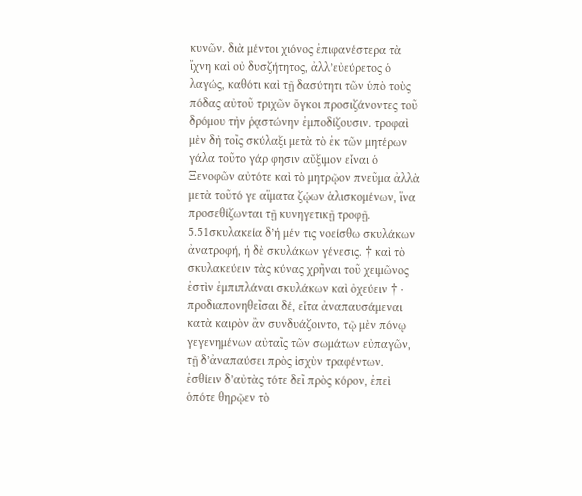κυνῶν. διὰ μέντοι χιόνος ἐπιφανέστερα τὰ ἴχνη καὶ οὐ δυσζήτητος, ἀλλ’εὐεύρετος ὁ λαγώς, καθότι καὶ τῇ δασύτητι τῶν ὑπὸ τοὺς πόδας αὐτοῦ τριχῶν ὄγκοι προσιζάνοντες τοῦ δρόμου τὴν ῥᾳστώνην ἐμποδίζουσιν. τροφαὶ μὲν δὴ τοῖς σκύλαξι μετὰ τὸ ἐκ τῶν μητέρων γάλα τοῦτο γάρ φησιν αὔξιμον εἶναι ὁ Ξενοφῶν αὐτότε καὶ τὸ μητρῷον πνεῦμα ἀλλὰ μετὰ τοῦτό γε αἵματα ζῴων ἁλισκομένων, ἵνα προσεθίζωνται τῇ κυνηγετικῇ τροφῇ. 5.51σκυλακεία δ’ἡ μέν τις νοείσθω σκυλάκων ἀνατροφή, ἡ δὲ σκυλάκων γένεσις. † καὶ τὸ σκυλακεύειν τὰς κύνας χρῆναι τοῦ χειμῶνος ἐστὶν ἐμπιπλάναι σκυλάκων καὶ ὀχεύειν † · προδιαπονηθεῖσαι δέ, εἶτα ἀναπαυσάμεναι κατὰ καιρὸν ἂν συνδυάζοιντο, τῷ μὲν πόνῳ γεγενημένων αὐταῖς τῶν σωμάτων εὐπαγῶν, τῇ δ’ἀναπαύσει πρὸς ἰσχὺν τραφέντων. ἐσθίειν δ’αὐτὰς τότε δεῖ πρὸς κόρον, ἐπεὶ ὁπότε θηρῷεν τὸ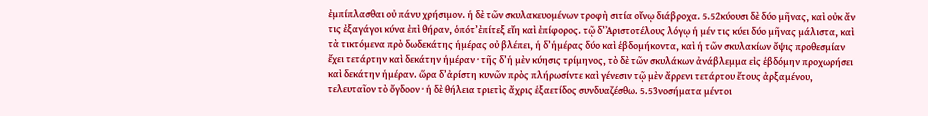ἐμπίπλασθαι οὐ πάνυ χρήσιμον. ἡ δὲ τῶν σκυλακευομένων τροφὴ σιτία οἴνῳ διάβροχα. 5.52κύουσι δὲ δύο μῆνας, καὶ οὐκ ἄν τις ἐξαγάγοι κύνα ἐπὶ θήραν, ὁπότ’ἐπίτεξ εἴη καὶ ἐπίφορος. τῷ δ’Ἀριστοτέλους λόγῳ ἡ μέν τις κύει δύο μῆνας μάλιστα, καὶ τὰ τικτόμενα πρὸ δωδεκάτης ἡμέρας οὐ βλέπει, ἡ δ’ἡμέρας δύο καὶ ἑβδομήκοντα, καὶ ἡ τῶν σκυλακίων ὄψις προθεσμίαν ἔχει τετάρτην καὶ δεκάτην ἡμέραν · τῆς δ’ἡ μὲν κύησις τρίμηνος, τὸ δὲ τῶν σκυλάκων ἀνάβλεμμα εἰς ἑβδόμην προχωρήσει καὶ δεκάτην ἡμέραν. ὥρα δ’ἀρίστη κυνῶν πρὸς πλήρωσίντε καὶ γένεσιν τῷ μὲν ἄρρενι τετάρτου ἔτους ἀρξαμένου, τελευταῖον τὸ ὄγδοον · ἡ δὲ θήλεια τριετὶς ἄχρις ἑξαετίδος συνδυαζέσθω. 5.53νοσήματα μέντοι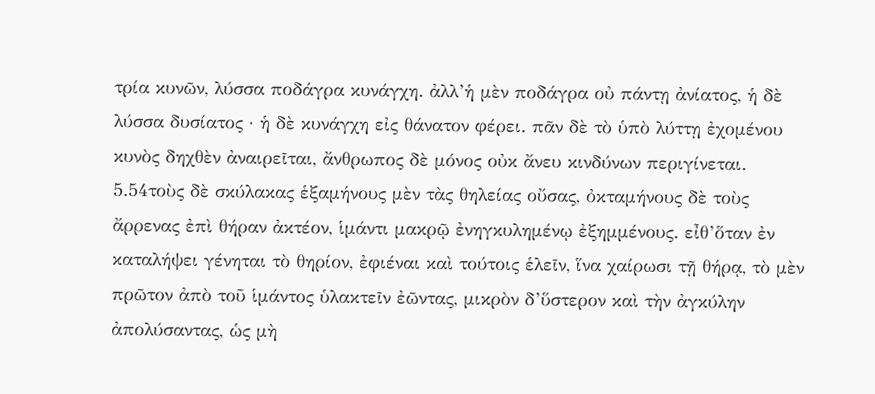τρία κυνῶν, λύσσα ποδάγρα κυνάγχη. ἀλλ’ἡ μὲν ποδάγρα οὐ πάντῃ ἀνίατος, ἡ δὲ λύσσα δυσίατος · ἡ δὲ κυνάγχη εἰς θάνατον φέρει. πᾶν δὲ τὸ ὑπὸ λύττῃ ἐχομένου κυνὸς δηχθὲν ἀναιρεῖται, ἄνθρωπος δὲ μόνος οὐκ ἄνευ κινδύνων περιγίνεται. 5.54τοὺς δὲ σκύλακας ἑξαμήνους μὲν τὰς θηλείας οὔσας, ὀκταμήνους δὲ τοὺς ἄρρενας ἐπὶ θήραν ἀκτέον, ἱμάντι μακρῷ ἐνηγκυλημένῳ ἐξημμένους. εἶθ’ὅταν ἐν καταλήψει γένηται τὸ θηρίον, ἐφιέναι καὶ τούτοις ἑλεῖν, ἵνα χαίρωσι τῇ θήρᾳ, τὸ μὲν πρῶτον ἀπὸ τοῦ ἱμάντος ὑλακτεῖν ἐῶντας, μικρὸν δ’ὕστερον καὶ τὴν ἀγκύλην ἀπολύσαντας, ὡς μὴ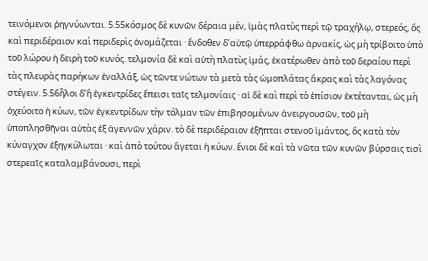τεινόμενοι ῥηγνύωνται. 5.55κόσμος δὲ κυνῶν δέραια μέν, ἱμὰς πλατὺς περὶ τῷ τραχήλῳ, στερεός, ὃς καὶ περιδέραιον καὶ περιδερὶς ὀνομάζεται · ἔνδοθεν δ’αὐτῷ ὑπερράφθω ἀρνακίς, ὡς μὴ τρίβοιτο ὑπὸ τοῦ λώρου ἡ δειρὴ τοῦ κυνός. τελμονία δὲ καὶ αὐτὴ πλατὺς ἱμάς, ἑκατέρωθεν ἀπὸ τοῦ δεραίου περὶ τὰς πλευρὰς παρήκων ἐναλλάξ, ὡς τῶντε νώτων τὰ μετὰ τὰς ὠμοπλάτας ἄκρας καὶ τὰς λαγόνας στέγειν. 5.56ἧλοι δ’ἢ ἐγκεντρίδες ἔπεισι ταῖς τελμονίαις · αἱ δὲ καὶ περὶ τὸ ἐπίσιον ἐκτέτανται, ὡς μὴ ὀχεύοιτο ἡ κύων, τῶν ἐγκεντρίδων τὴν τόλμαν τῶν ἐπιβησομένων ἀνειργουσῶν, τοῦ μὴ ὑποπλησθῆναι αὐτὰς ἐξ ἀγεννῶν χάριν. τὸ δὲ περιδέραιον ἐξῆπται στενοῦ ἱμάντος, ὃς κατὰ τὸν κύναγχον ἐξηγκύλωται · καὶ ἀπὸ τούτου ἄγεται ἡ κύων. ἔνιοι δὲ καὶ τὰ νῶτα τῶν κυνῶν βύρσαις τισὶ στερεαῖς καταλαμβάνουσι, περὶ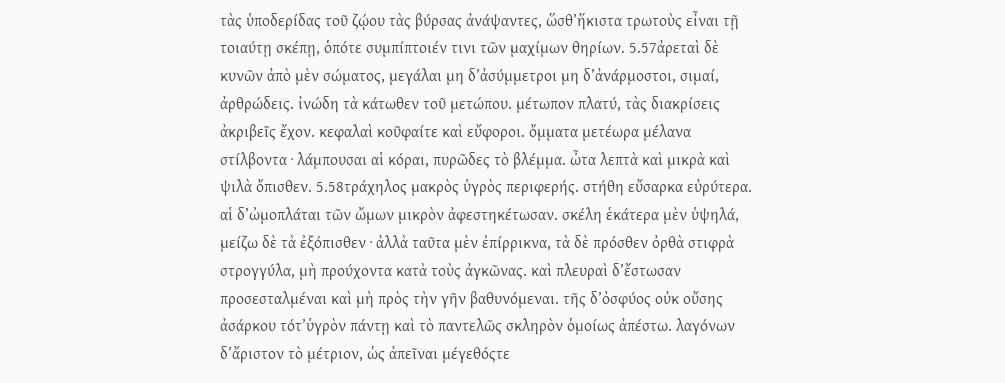τὰς ὑποδερίδας τοῦ ζῴου τὰς βύρσας ἀνάψαντες, ὥσθ’ἥκιστα τρωτοὺς εἶναι τῇ τοιαύτῃ σκέπῃ, ὁπότε συμπίπτοιέν τινι τῶν μαχίμων θηρίων. 5.57ἀρεταὶ δὲ κυνῶν ἀπὸ μὲν σώματος, μεγάλαι μη δ’ἀσύμμετροι μη δ’ἀνάρμοστοι, σιμαί, ἀρθρώδεις. ἰνώδη τὰ κάτωθεν τοῦ μετώπου. μέτωπον πλατύ, τὰς διακρίσεις ἀκριβεῖς ἔχον. κεφαλαὶ κοῦφαίτε καὶ εὔφοροι. ὄμματα μετέωρα μέλανα στίλβοντα · λάμπουσαι αἱ κόραι, πυρῶδες τὸ βλέμμα. ὦτα λεπτὰ καὶ μικρὰ καὶ ψιλὰ ὄπισθεν. 5.58τράχηλος μακρὸς ὑγρὸς περιφερής. στήθη εὔσαρκα εὐρύτερα. αἱ δ’ὠμοπλάται τῶν ὤμων μικρὸν ἀφεστηκέτωσαν. σκέλη ἑκάτερα μὲν ὑψηλά, μείζω δὲ τὰ ἐξόπισθεν · ἀλλὰ ταῦτα μὲν ἐπίρρικνα, τὰ δὲ πρόσθεν ὀρθὰ στιφρὰ στρογγύλα, μὴ προύχοντα κατὰ τοὺς ἀγκῶνας. καὶ πλευραὶ δ’ἔστωσαν προσεσταλμέναι καὶ μὴ πρὸς τὴν γῆν βαθυνόμεναι. τῆς δ’ὀσφύος οὐκ οὔσης ἀσάρκου τότ’ὑγρὸν πάντῃ καὶ τὸ παντελῶς σκληρὸν ὁμοίως ἀπέστω. λαγόνων δ’ἄριστον τὸ μέτριον, ὡς ἀπεῖναι μέγεθόςτε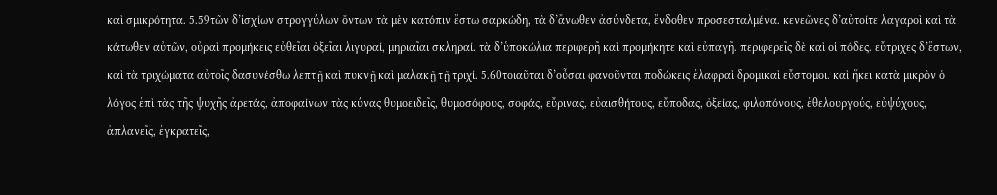καὶ σμικρότητα. 5.59τῶν δ’ἰσχίων στρογγύλων ὄντων τὰ μὲν κατόπιν ἔστω σαρκώδη, τὰ δ’ἄνωθεν ἀσύνδετα, ἔνδοθεν προσεσταλμένα. κενεῶνες δ’αὐτοίτε λαγαροὶ καὶ τὰ κάτωθεν αὐτῶν, οὐραὶ προμήκεις εὐθεῖαι ὀξεῖαι λιγυραί, μηριαῖαι σκληραί. τὰ δ’ὑποκώλια περιφερῆ καὶ προμήκητε καὶ εὐπαγῆ. περιφερεῖς δὲ καὶ οἱ πόδες. εὔτριχες δ’ἔστων, καὶ τὰ τριχώματα αὐτοῖς δασυνέσθω λεπτῇ καὶ πυκνῇ καὶ μαλακῇ τῇ τριχί. 5.60τοιαῦται δ’οὖσαι φανοῦνται ποδώκεις ἐλαφραὶ δρομικαὶ εὔστομοι. καὶ ἥκει κατὰ μικρὸν ὁ λόγος ἐπὶ τὰς τῆς ψυχῆς ἀρετάς, ἀποφαίνων τὰς κύνας θυμοειδεῖς, θυμοσόφους, σοφάς, εὔρινας, εὐαισθήτους, εὔποδας, ὀξείας, φιλοπόνους, ἐθελουργούς, εὐψύχους, ἀπλανεῖς, ἐγκρατεῖς,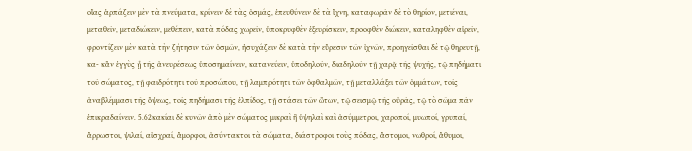οἵας ἁρπάζειν μὲν τὰ πνεύματα, κρίνειν δὲ τὰς ὀσμάς, ἐπευθύνειν δὲ τὰ ἴχνη, καταφωρᾶν δὲ τὸ θηρίον, μετιέναι, μεταθεῖν, μεταδιώκειν, μεθέπειν, κατὰ πόδας χωρεῖν, ὑποκρυφθὲν ἐξευρίσκειν, προοφθὲν διώκειν, καταληφθὲν αἱρεῖν, φροντίζειν μὲν κατὰ τὴν ζήτησιν τῶν ὀσμῶν, ἡσυχάζειν δὲ κατὰ τὴν εὕρεσιν τῶν ἰχνῶν, προηγεῖσθαι δὲ τῷ θηρευτῇ, κα- κἂν ἐγγὺς ᾖ τῆς ἀνευρέσεως ὑποσημαίνειν, κατανεύειν, ὑποδηλοῦν, διαδηλοῦν τῇ χαρᾷ τῆς ψυχῆς, τῷ πηδήματι τοῦ σώματος, τῇ φαιδρότητι τοῦ προσώπου, τῇ λαμπρότητι τῶν ὀφθαλμῶν, τῇ μεταλλάξει τῶν ὀμμάτων, τοῖς ἀναβλέμμασι τῆς ὄψεως, τοῖς πηδήμασι τῆς ἐλπίδος, τῇ στάσει τῶν ὤτων, τῷ σεισμῷ τῆς οὐρᾶς, τῷ τὸ σῶμα πᾶν ἐπικραδαίνειν. 5.62κακίαι δὲ κυνῶν ἀπὸ μὲν σώματος μικραὶ ἢ ὑψηλαὶ καὶ ἀσύμμετροι, χαροποί, μυωποί, γρυπαί, ἄρρωστοι, ψιλαί, αἰσχραί, ἄμορφοι, ἀσύντακτοι τὰ σώματα, διάστροφοι τοὺς πόδας, ἄστομοι, νωθροί, ἄθυμοι,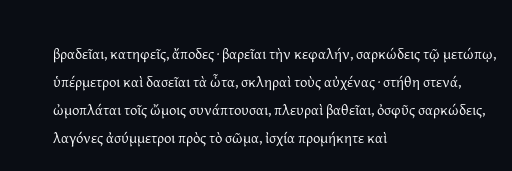βραδεῖαι, κατηφεῖς, ἄποδες · βαρεῖαι τὴν κεφαλήν, σαρκώδεις τῷ μετώπῳ, ὑπέρμετροι καὶ δασεῖαι τὰ ὦτα, σκληραὶ τοὺς αὐχένας · στήθη στενά, ὠμοπλάται τοῖς ὤμοις συνάπτουσαι, πλευραὶ βαθεῖαι, ὀσφῦς σαρκώδεις, λαγόνες ἀσύμμετροι πρὸς τὸ σῶμα, ἰσχία προμήκητε καὶ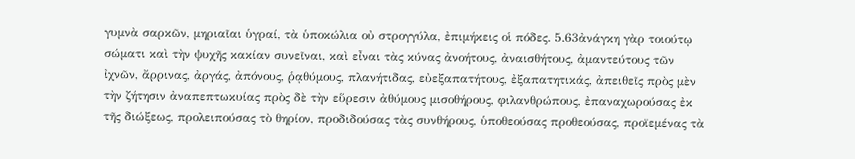γυμνὰ σαρκῶν, μηριαῖαι ὑγραί, τὰ ὑποκώλια οὐ στρογγύλα, ἐπιμήκεις οἱ πόδες. 5.63ἀνάγκη γὰρ τοιούτῳ σώματι καὶ τὴν ψυχῆς κακίαν συνεῖναι, καὶ εἶναι τὰς κύνας ἀνοήτους, ἀναισθήτους, ἀμαντεύτους τῶν ἰχνῶν, ἄρρινας, ἀργάς, ἀπόνους, ῥᾳθύμους, πλανήτιδας, εὐεξαπατήτους, ἐξαπατητικάς, ἀπειθεῖς πρὸς μὲν τὴν ζήτησιν ἀναπεπτωκυίας πρὸς δὲ τὴν εὕρεσιν ἀθύμους μισοθήρους, φιλανθρώπους, ἐπαναχωρούσας ἐκ τῆς διώξεως, προλειπούσας τὸ θηρίον, προδιδούσας τὰς συνθήρους, ὑποθεούσας προθεούσας, προϊεμένας τὰ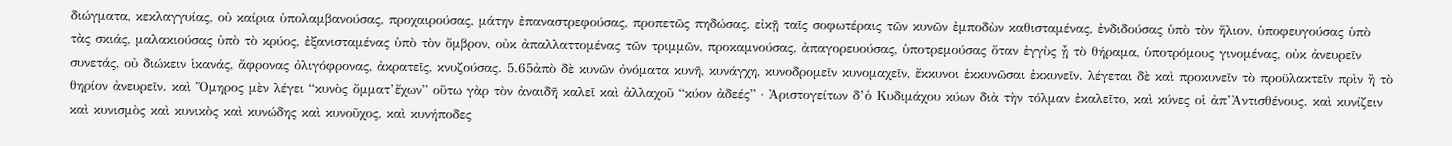διώγματα, κεκλαγγυίας, οὐ καίρια ὑπολαμβανούσας, προχαιρούσας, μάτην ἐπαναστρεφούσας, προπετῶς πηδώσας, εἰκῇ ταῖς σοφωτέραις τῶν κυνῶν ἐμποδὼν καθισταμένας, ἐνδιδούσας ὑπὸ τὸν ἥλιον, ὑποφευγούσας ὑπὸ τὰς σκιάς, μαλακιούσας ὑπὸ τὸ κρύος, ἐξανισταμένας ὑπὸ τὸν ὄμβρον, οὐκ ἀπαλλαττομένας τῶν τριμμῶν, προκαμνούσας, ἀπαγορευούσας, ὑποτρεμούσας ὅταν ἐγγὺς ᾖ τὸ θήραμα, ὑποτρόμους γινομένας, οὐκ ἀνευρεῖν συνετάς, οὐ διώκειν ἱκανάς, ἄφρονας ὀλιγόφρονας, ἀκρατεῖς, κνυζούσας. 5.65ἀπὸ δὲ κυνῶν ὀνόματα κυνῆ, κυνάγχη, κυνοδρομεῖν κυνομαχεῖν, ἔκκυνοι ἐκκυνῶσαι ἐκκυνεῖν. λέγεται δὲ καὶ προκυνεῖν τὸ προϋλακτεῖν πρὶν ἢ τὸ θηρίον ἀνευρεῖν. καὶ Ὅμηρος μὲν λέγει “κυνὸς ὄμματ’ἔχων” οὕτω γὰρ τὸν ἀναιδῆ καλεῖ καὶ ἀλλαχοῦ “κύον ἀδεές” · Ἀριστογείτων δ’ὁ Κυδιμάχου κύων διὰ τὴν τόλμαν ἐκαλεῖτο, καὶ κύνες οἱ ἀπ’Ἀντισθένους. καὶ κυνίζειν καὶ κυνισμὸς καὶ κυνικὸς καὶ κυνώδης καὶ κυνοῦχος, καὶ κυνήποδες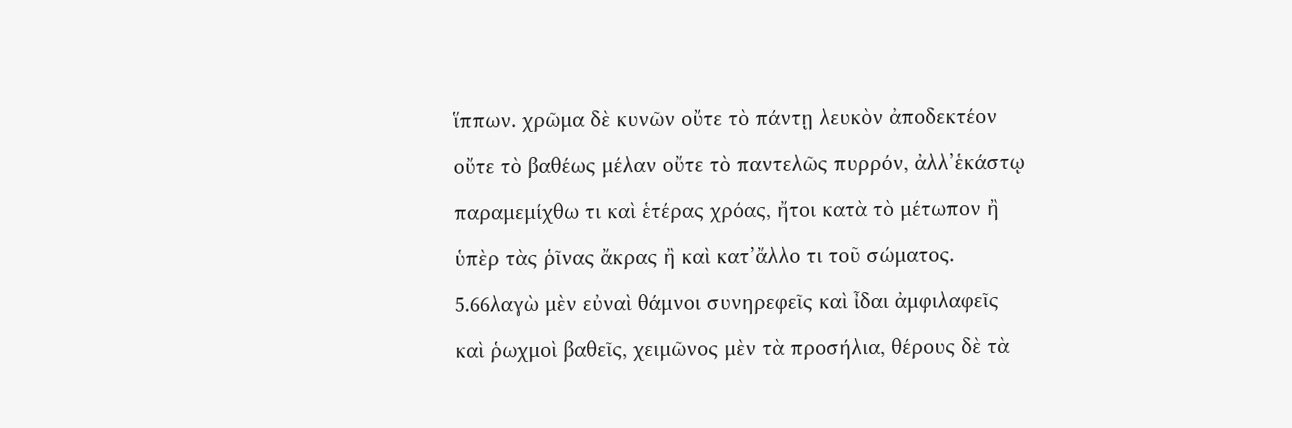ἵππων. χρῶμα δὲ κυνῶν οὔτε τὸ πάντῃ λευκὸν ἀποδεκτέον οὔτε τὸ βαθέως μέλαν οὔτε τὸ παντελῶς πυρρόν, ἀλλ’ἑκάστῳ παραμεμίχθω τι καὶ ἑτέρας χρόας, ἤτοι κατὰ τὸ μέτωπον ἢ ὑπὲρ τὰς ῥῖνας ἄκρας ἢ καὶ κατ’ἄλλο τι τοῦ σώματος. 5.66λαγὼ μὲν εὐναὶ θάμνοι συνηρεφεῖς καὶ ἶδαι ἀμφιλαφεῖς καὶ ῥωχμοὶ βαθεῖς, χειμῶνος μὲν τὰ προσήλια, θέρους δὲ τὰ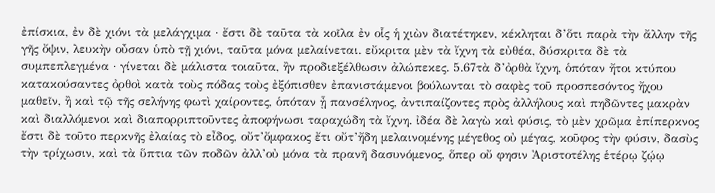ἐπίσκια, ἐν δὲ χιόνι τὰ μελάγχιμα · ἔστι δὲ ταῦτα τὰ κοῖλα ἐν οἷς ἡ χιὼν διατέτηκεν, κέκληται δ’ὅτι παρὰ τὴν ἄλλην τῆς γῆς ὄψιν, λευκὴν οὖσαν ὑπὸ τῇ χιόνι, ταῦτα μόνα μελαίνεται. εὔκριτα μὲν τὰ ἴχνη τὰ εὐθέα, δύσκριτα δὲ τὰ συμπεπλεγμένα · γίνεται δὲ μάλιστα τοιαῦτα, ἢν προδιεξέλθωσιν ἀλώπεκες. 5.67τὰ δ’ὀρθὰ ἴχνη, ὁπόταν ἤτοι κτύπου κατακούσαντες ὀρθοὶ κατὰ τοὺς πόδας τοὺς ἐξόπισθεν ἐπανιστάμενοι βούλωνται τὸ σαφὲς τοῦ προσπεσόντος ἤχου μαθεῖν, ἢ καὶ τῷ τῆς σελήνης φωτὶ χαίροντες, ὁπόταν ᾖ πανσέληνος, ἀντιπαίζοντες πρὸς ἀλλήλους καὶ πηδῶντες μακρὰν καὶ διαλλόμενοι καὶ διαπορριπτοῦντες ἀποφήνωσι ταραχώδη τὰ ἴχνη. ἰδέα δὲ λαγὼ καὶ φύσις, τὸ μὲν χρῶμα ἐπίπερκνος ἔστι δὲ τοῦτο περκνῆς ἐλαίας τὸ εἶδος, οὔτ’ὄμφακος ἔτι οὔτ’ἤδη μελαινομένης μέγεθος οὐ μέγας, κοῦφος τὴν φύσιν, δασὺς τὴν τρίχωσιν, καὶ τὰ ὕπτια τῶν ποδῶν ἀλλ’οὐ μόνα τὰ πρανῆ δασυνόμενος, ὅπερ οὔ φησιν Ἀριστοτέλης ἑτέρῳ ζῴῳ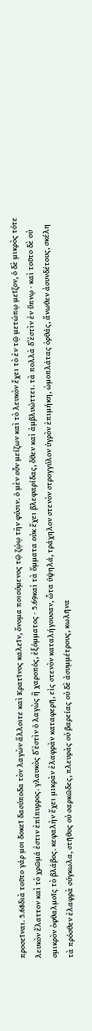προσεῖναι. 5.68διὰ τοῦτο γάρ μοι δοκεῖ δασύποδα τὸν λαγὼν ἄλλοιτε καὶ Κρατῖνος καλεῖν, ὄνομα ποιούμενος τῷ ζῴῳ τὴν φύσιν. ὁ μὲν οὖν μείζων καὶ τὸ λευκὸν ἔχει τὸ ἐν τῷ μετώπῳ μεῖζον, ὁ δὲ μικρὸς τότε λευκὸν ἔλαττον καὶ τὸ χρῶμά ἐστιν ἐπίπυρρος. γλαυκὸς δ’ἐστὶν ὁ λαγὼς ἢ χαροπός, ἐξόμματος · 5.69καὶ τὰ ὄμματα οὐκ ἔχει βλεφαρίδας, ὅθεν καὶ ἀμβλυώττει. τὰ πολλὰ δ’ἐστὶν ἐν ὕπνῳ · καὶ τοῦτο δὲ οὐ σμικρὸν ὀφθαλμοῖς τὸ βλάβος. κεφαλὴν ἔχει μικρὰν ἐλαφρὰν καταφερῆ, εἰς στενὸν καταλήγουσαν, ὦτα ὑψηλά, τράχηλον στενὸν στρογγύλον ὑγρὸν ἐπιμήκη, ὠμοπλάτας ὀρθάς, ἄνωθεν ἀσυνδέτους, σκέλη τὰ πρόσθεν ἐλαφρὰ σύγκωλα, στῆθος οὐ σαρκῶδες, πλευρὰς οὐ βαρείας οὐ δὲ ἀσυμμέτρους, κωλῆνα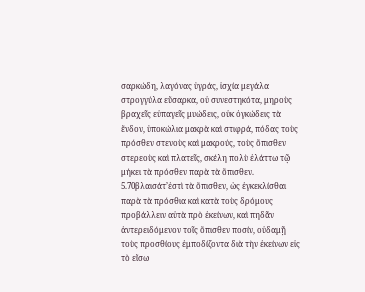σαρκώδη, λαγόνας ὑγράς, ἰσχία μεγάλα στρογγύλα εὔσαρκα, οὐ συνεστηκότα, μηροὺς βραχεῖς εὐπαγεῖς μυώδεις, οὐκ ὀγκώδεις τὰ ἔνδον, ὑποκώλια μακρὰ καὶ στιφρά, πόδας τοὺς πρόσθεν στενοὺς καὶ μακρούς, τοὺς ὄπισθεν στερεοὺς καὶ πλατεῖς, σκέλη πολὺ ἐλάττω τῷ μήκει τὰ πρόσθεν παρὰ τὰ ὄπισθεν. 5.70βλαισάτ’ἐστὶ τὰ ὄπισθεν, ὡς ἐγκεκλίσθαι παρὰ τὰ πρόσθια καὶ κατὰ τοὺς δρόμους προβάλλειν αὐτὰ πρὸ ἐκείνων, καὶ πηδᾶν ἀντερειδόμενον τοῖς ὄπισθεν ποσίν, οὐδαμῇ τοὺς προσθίους ἐμποδίζοντα διὰ τὴν ἐκείνων εἰς τὸ εἴσω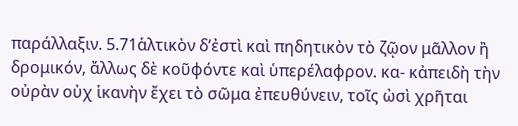παράλλαξιν. 5.71ἁλτικὸν δ’ἐστὶ καὶ πηδητικὸν τὸ ζῷον μᾶλλον ἢ δρομικόν, ἄλλως δὲ κοῦφόντε καὶ ὑπερέλαφρον. κα- κἀπειδὴ τὴν οὐρὰν οὐχ ἱκανὴν ἔχει τὸ σῶμα ἐπευθύνειν, τοῖς ὠσὶ χρῆται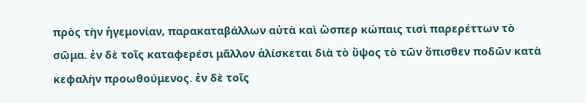πρὸς τὴν ἡγεμονίαν, παρακαταβάλλων αὐτὰ καὶ ὥσπερ κώπαις τισὶ παρερέττων τὸ σῶμα. ἐν δὲ τοῖς καταφερέσι μᾶλλον ἁλίσκεται διὰ τὸ ὕψος τὸ τῶν ὄπισθεν ποδῶν κατὰ κεφαλὴν προωθούμενος. ἐν δὲ τοῖς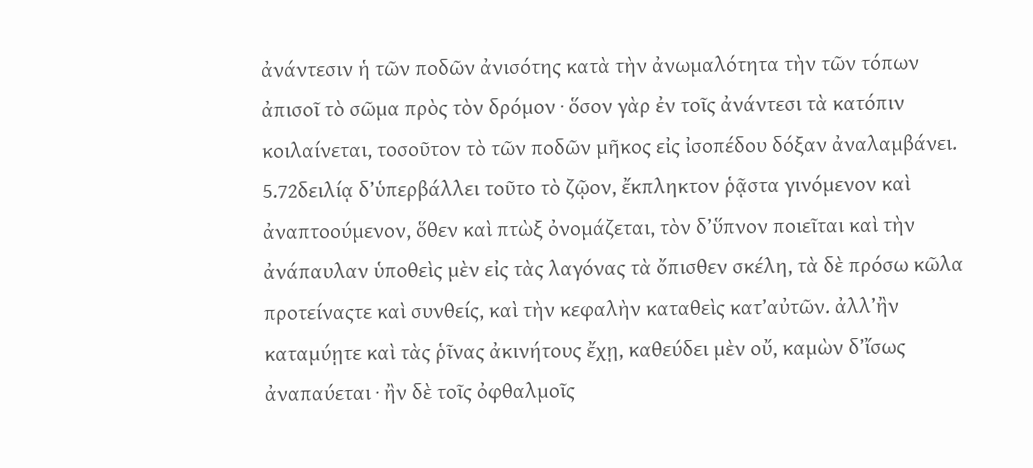ἀνάντεσιν ἡ τῶν ποδῶν ἀνισότης κατὰ τὴν ἀνωμαλότητα τὴν τῶν τόπων ἀπισοῖ τὸ σῶμα πρὸς τὸν δρόμον · ὅσον γὰρ ἐν τοῖς ἀνάντεσι τὰ κατόπιν κοιλαίνεται, τοσοῦτον τὸ τῶν ποδῶν μῆκος εἰς ἰσοπέδου δόξαν ἀναλαμβάνει. 5.72δειλίᾳ δ’ὑπερβάλλει τοῦτο τὸ ζῷον, ἔκπληκτον ῥᾷστα γινόμενον καὶ ἀναπτοούμενον, ὅθεν καὶ πτὼξ ὀνομάζεται, τὸν δ’ὕπνον ποιεῖται καὶ τὴν ἀνάπαυλαν ὑποθεὶς μὲν εἰς τὰς λαγόνας τὰ ὄπισθεν σκέλη, τὰ δὲ πρόσω κῶλα προτείναςτε καὶ συνθείς, καὶ τὴν κεφαλὴν καταθεὶς κατ’αὐτῶν. ἀλλ’ἢν καταμύῃτε καὶ τὰς ῥῖνας ἀκινήτους ἔχῃ, καθεύδει μὲν οὔ, καμὼν δ’ἴσως ἀναπαύεται · ἢν δὲ τοῖς ὀφθαλμοῖς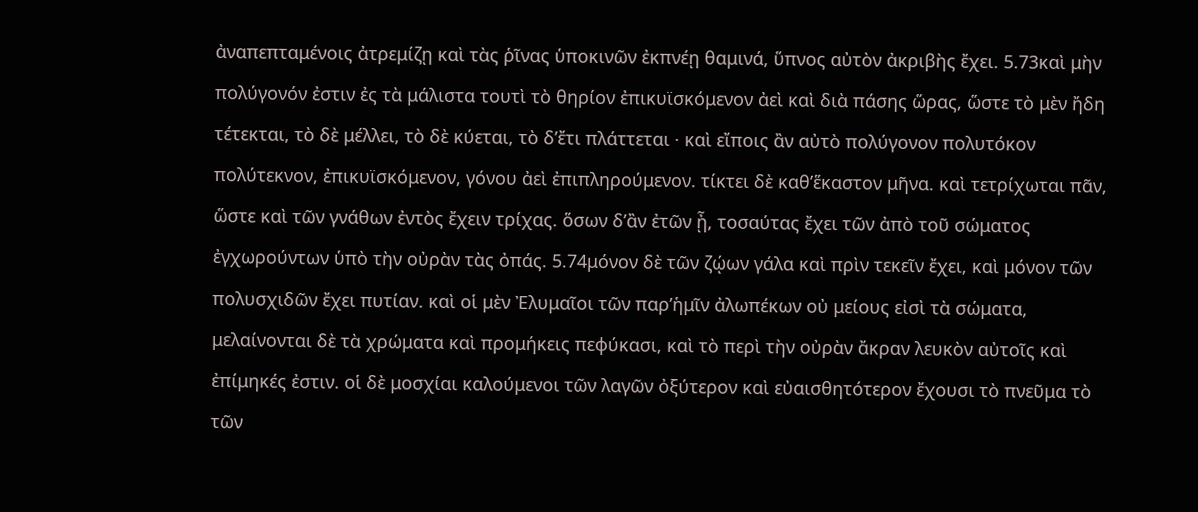ἀναπεπταμένοις ἀτρεμίζῃ καὶ τὰς ῥῖνας ὑποκινῶν ἐκπνέῃ θαμινά, ὕπνος αὐτὸν ἀκριβὴς ἔχει. 5.73καὶ μὴν πολύγονόν ἐστιν ἐς τὰ μάλιστα τουτὶ τὸ θηρίον ἐπικυϊσκόμενον ἀεὶ καὶ διὰ πάσης ὥρας, ὥστε τὸ μὲν ἤδη τέτεκται, τὸ δὲ μέλλει, τὸ δὲ κύεται, τὸ δ’ἔτι πλάττεται · καὶ εἴποις ἂν αὐτὸ πολύγονον πολυτόκον πολύτεκνον, ἐπικυϊσκόμενον, γόνου ἀεὶ ἐπιπληρούμενον. τίκτει δὲ καθ’ἕκαστον μῆνα. καὶ τετρίχωται πᾶν, ὥστε καὶ τῶν γνάθων ἐντὸς ἔχειν τρίχας. ὅσων δ’ἂν ἐτῶν ᾖ, τοσαύτας ἔχει τῶν ἀπὸ τοῦ σώματος ἐγχωρούντων ὑπὸ τὴν οὐρὰν τὰς ὀπάς. 5.74μόνον δὲ τῶν ζῴων γάλα καὶ πρὶν τεκεῖν ἔχει, καὶ μόνον τῶν πολυσχιδῶν ἔχει πυτίαν. καὶ οἱ μὲν Ἐλυμαῖοι τῶν παρ’ἡμῖν ἀλωπέκων οὐ μείους εἰσὶ τὰ σώματα, μελαίνονται δὲ τὰ χρώματα καὶ προμήκεις πεφύκασι, καὶ τὸ περὶ τὴν οὐρὰν ἄκραν λευκὸν αὐτοῖς καὶ ἐπίμηκές ἐστιν. οἱ δὲ μοσχίαι καλούμενοι τῶν λαγῶν ὀξύτερον καὶ εὐαισθητότερον ἔχουσι τὸ πνεῦμα τὸ τῶν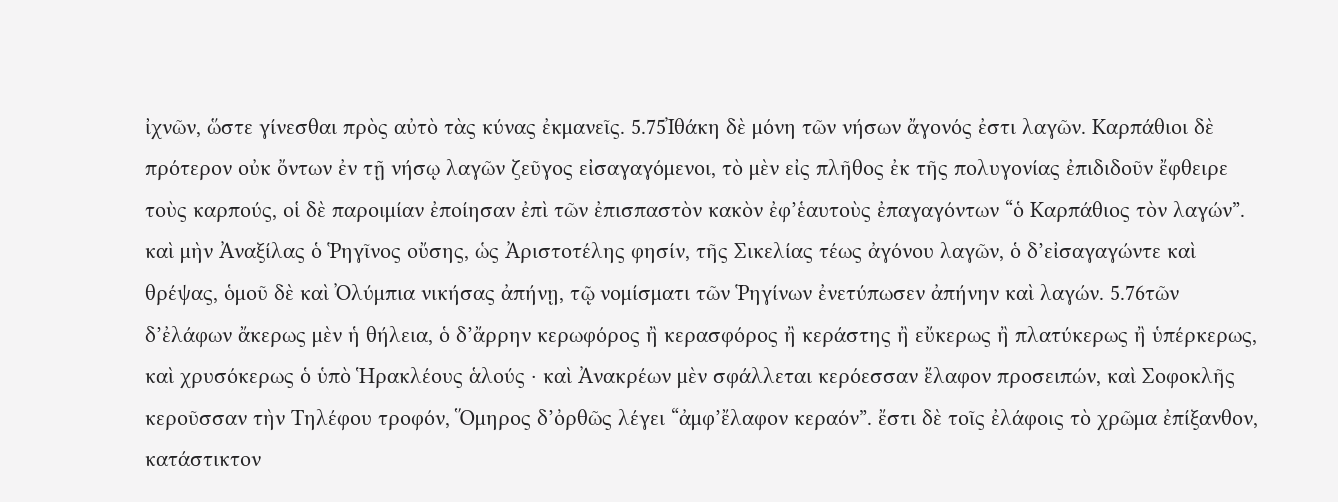ἰχνῶν, ὥστε γίνεσθαι πρὸς αὐτὸ τὰς κύνας ἐκμανεῖς. 5.75Ἰθάκη δὲ μόνη τῶν νήσων ἄγονός ἐστι λαγῶν. Καρπάθιοι δὲ πρότερον οὐκ ὄντων ἐν τῇ νήσῳ λαγῶν ζεῦγος εἰσαγαγόμενοι, τὸ μὲν εἰς πλῆθος ἐκ τῆς πολυγονίας ἐπιδιδοῦν ἔφθειρε τοὺς καρπούς, οἱ δὲ παροιμίαν ἐποίησαν ἐπὶ τῶν ἐπισπαστὸν κακὸν ἐφ’ἑαυτοὺς ἐπαγαγόντων “ὁ Καρπάθιος τὸν λαγών”. καὶ μὴν Ἀναξίλας ὁ Ῥηγῖνος οὔσης, ὡς Ἀριστοτέλης φησίν, τῆς Σικελίας τέως ἀγόνου λαγῶν, ὁ δ’εἰσαγαγώντε καὶ θρέψας, ὁμοῦ δὲ καὶ Ὀλύμπια νικήσας ἀπήνῃ, τῷ νομίσματι τῶν Ῥηγίνων ἐνετύπωσεν ἀπήνην καὶ λαγών. 5.76τῶν δ’ἐλάφων ἄκερως μὲν ἡ θήλεια, ὁ δ’ἄρρην κερωφόρος ἢ κερασφόρος ἢ κεράστης ἢ εὔκερως ἢ πλατύκερως ἢ ὑπέρκερως, καὶ χρυσόκερως ὁ ὑπὸ Ἡρακλέους ἁλούς · καὶ Ἀνακρέων μὲν σφάλλεται κερόεσσαν ἔλαφον προσειπών, καὶ Σοφοκλῆς κεροῦσσαν τὴν Τηλέφου τροφόν, Ὅμηρος δ’ὀρθῶς λέγει “ἀμφ’ἔλαφον κεραόν”. ἔστι δὲ τοῖς ἐλάφοις τὸ χρῶμα ἐπίξανθον, κατάστικτον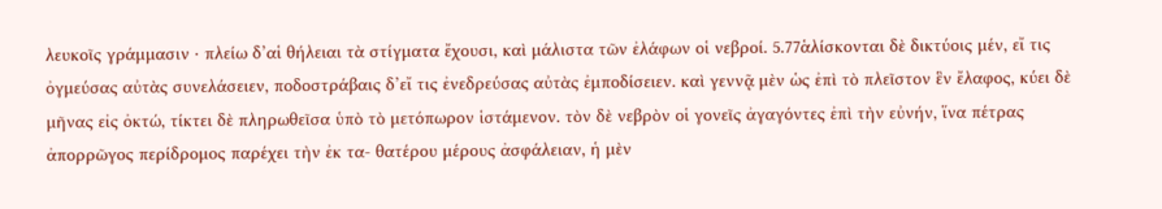λευκοῖς γράμμασιν · πλείω δ’αἱ θήλειαι τὰ στίγματα ἔχουσι, καὶ μάλιστα τῶν ἐλάφων οἱ νεβροί. 5.77ἁλίσκονται δὲ δικτύοις μέν, εἴ τις ὀγμεύσας αὐτὰς συνελάσειεν, ποδοστράβαις δ’εἴ τις ἐνεδρεύσας αὐτὰς ἐμποδίσειεν. καὶ γεννᾷ μὲν ὡς ἐπὶ τὸ πλεῖστον ἓν ἔλαφος, κύει δὲ μῆνας εἰς ὀκτώ, τίκτει δὲ πληρωθεῖσα ὑπὸ τὸ μετόπωρον ἱστάμενον. τὸν δὲ νεβρὸν οἱ γονεῖς ἀγαγόντες ἐπὶ τὴν εὐνήν, ἵνα πέτρας ἀπορρῶγος περίδρομος παρέχει τὴν ἐκ τα- θατέρου μέρους ἀσφάλειαν, ἡ μὲν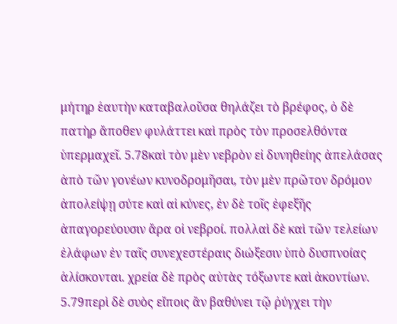μήτηρ ἑαυτὴν καταβαλοῦσα θηλάζει τὸ βρέφος, ὁ δὲ πατὴρ ἄποθεν φυλάττει καὶ πρὸς τὸν προσελθόντα ὑπερμαχεῖ. 5.78καὶ τὸν μὲν νεβρὸν εἰ δυνηθείης ἀπελάσας ἀπὸ τῶν γονέων κυνοδρομῆσαι, τὸν μὲν πρῶτον δρόμον ἀπολείψῃ σύτε καὶ αἱ κύνες, ἐν δὲ τοῖς ἐφεξῆς ἀπαγορεύουσιν ἄρα οἱ νεβροί. πολλαὶ δὲ καὶ τῶν τελείων ἐλάφων ἐν ταῖς συνεχεστέραις διώξεσιν ὑπὸ δυσπνοίας ἁλίσκονται. χρεία δὲ πρὸς αὐτὰς τόξωντε καὶ ἀκοντίων. 5.79περὶ δὲ συὸς εἴποις ἂν βαθύνει τῷ ῥύγχει τὴν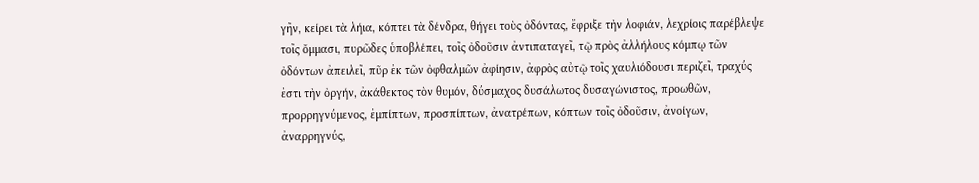γῆν, κείρει τὰ λήια, κόπτει τὰ δένδρα, θήγει τοὺς ὀδόντας, ἔφριξε τὴν λοφιάν, λεχρίοις παρέβλεψε τοῖς ὄμμασι, πυρῶδες ὑποβλέπει, τοῖς ὀδοῦσιν ἀντιπαταγεῖ, τῷ πρὸς ἀλλήλους κόμπῳ τῶν ὀδόντων ἀπειλεῖ, πῦρ ἐκ τῶν ὀφθαλμῶν ἀφίησιν, ἀφρὸς αὐτῷ τοῖς χαυλιόδουσι περιζεῖ, τραχύς ἐστι τὴν ὀργήν, ἀκάθεκτος τὸν θυμόν, δύσμαχος δυσάλωτος δυσαγώνιστος, προωθῶν, προρρηγνύμενος, ἐμπίπτων, προσπίπτων, ἀνατρέπων, κόπτων τοῖς ὀδοῦσιν, ἀνοίγων, ἀναρρηγνύς,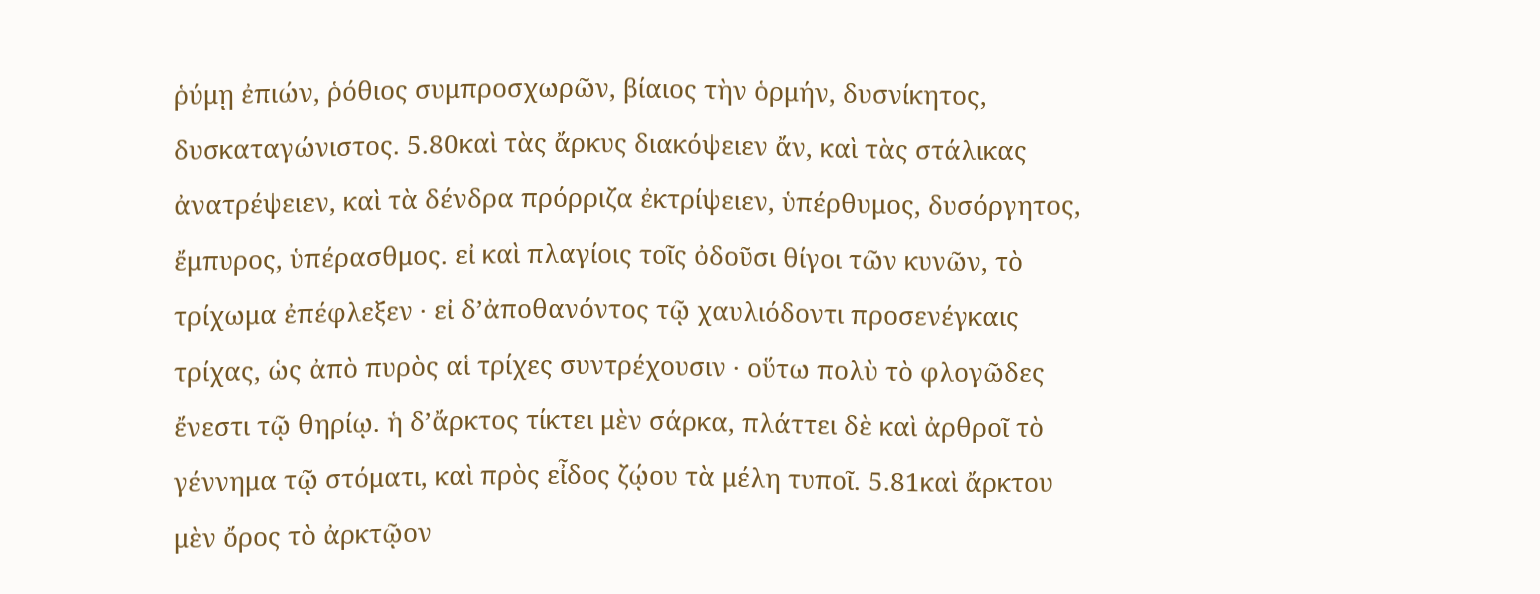ῥύμῃ ἐπιών, ῥόθιος συμπροσχωρῶν, βίαιος τὴν ὁρμήν, δυσνίκητος, δυσκαταγώνιστος. 5.80καὶ τὰς ἄρκυς διακόψειεν ἄν, καὶ τὰς στάλικας ἀνατρέψειεν, καὶ τὰ δένδρα πρόρριζα ἐκτρίψειεν, ὑπέρθυμος, δυσόργητος, ἔμπυρος, ὑπέρασθμος. εἰ καὶ πλαγίοις τοῖς ὀδοῦσι θίγοι τῶν κυνῶν, τὸ τρίχωμα ἐπέφλεξεν · εἰ δ’ἀποθανόντος τῷ χαυλιόδοντι προσενέγκαις τρίχας, ὡς ἀπὸ πυρὸς αἱ τρίχες συντρέχουσιν · οὕτω πολὺ τὸ φλογῶδες ἔνεστι τῷ θηρίῳ. ἡ δ’ἄρκτος τίκτει μὲν σάρκα, πλάττει δὲ καὶ ἀρθροῖ τὸ γέννημα τῷ στόματι, καὶ πρὸς εἶδος ζῴου τὰ μέλη τυποῖ. 5.81καὶ ἄρκτου μὲν ὄρος τὸ ἀρκτῷον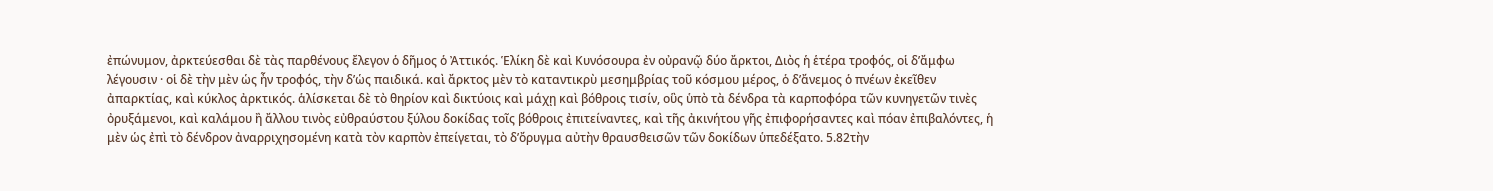ἐπώνυμον, ἀρκτεύεσθαι δὲ τὰς παρθένους ἔλεγον ὁ δῆμος ὁ Ἀττικός. Ἑλίκη δὲ καὶ Κυνόσουρα ἐν οὐρανῷ δύο ἄρκτοι, Διὸς ἡ ἑτέρα τροφός, οἱ δ’ἄμφω λέγουσιν · οἱ δὲ τὴν μὲν ὡς ἦν τροφός, τὴν δ’ὡς παιδικά. καὶ ἄρκτος μὲν τὸ καταντικρὺ μεσημβρίας τοῦ κόσμου μέρος, ὁ δ’ἄνεμος ὁ πνέων ἐκεῖθεν ἀπαρκτίας, καὶ κύκλος ἀρκτικός. ἁλίσκεται δὲ τὸ θηρίον καὶ δικτύοις καὶ μάχῃ καὶ βόθροις τισίν, οὓς ὑπὸ τὰ δένδρα τὰ καρποφόρα τῶν κυνηγετῶν τινὲς ὀρυξάμενοι, καὶ καλάμου ἢ ἄλλου τινὸς εὐθραύστου ξύλου δοκίδας τοῖς βόθροις ἐπιτείναντες, καὶ τῆς ἀκινήτου γῆς ἐπιφορήσαντες καὶ πόαν ἐπιβαλόντες, ἡ μὲν ὡς ἐπὶ τὸ δένδρον ἀναρριχησομένη κατὰ τὸν καρπὸν ἐπείγεται, τὸ δ’ὄρυγμα αὐτὴν θραυσθεισῶν τῶν δοκίδων ὑπεδέξατο. 5.82τὴν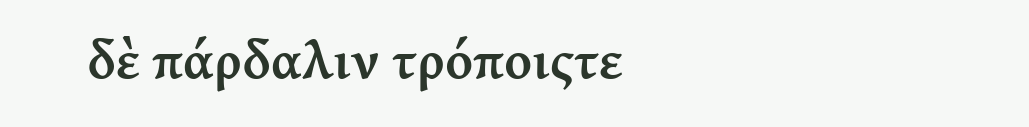δὲ πάρδαλιν τρόποιςτε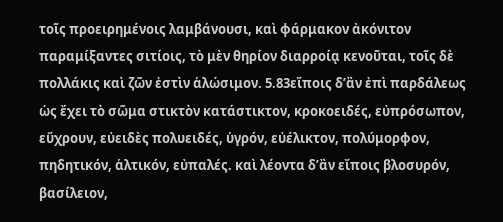τοῖς προειρημένοις λαμβάνουσι, καὶ φάρμακον ἀκόνιτον παραμίξαντες σιτίοις, τὸ μὲν θηρίον διαρροίᾳ κενοῦται, τοῖς δὲ πολλάκις καὶ ζῶν ἐστὶν ἁλώσιμον. 5.83εἴποις δ’ἂν ἐπὶ παρδάλεως ὡς ἔχει τὸ σῶμα στικτὸν κατάστικτον, κροκοειδές, εὐπρόσωπον, εὔχρουν, εὐειδὲς πολυειδές, ὑγρόν, εὐέλικτον, πολύμορφον, πηδητικόν, ἁλτικόν, εὐπαλές. καὶ λέοντα δ’ἂν εἴποις βλοσυρόν, βασίλειον,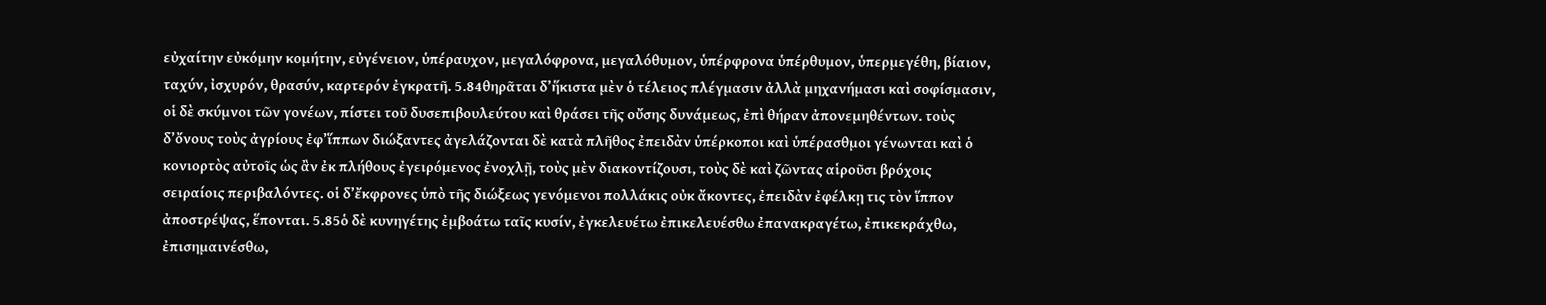εὐχαίτην εὐκόμην κομήτην, εὐγένειον, ὑπέραυχον, μεγαλόφρονα, μεγαλόθυμον, ὑπέρφρονα ὑπέρθυμον, ὑπερμεγέθη, βίαιον, ταχύν, ἰσχυρόν, θρασύν, καρτερόν ἐγκρατῆ. 5.84θηρᾶται δ’ἥκιστα μὲν ὁ τέλειος πλέγμασιν ἀλλὰ μηχανήμασι καὶ σοφίσμασιν, οἱ δὲ σκύμνοι τῶν γονέων, πίστει τοῦ δυσεπιβουλεύτου καὶ θράσει τῆς οὔσης δυνάμεως, ἐπὶ θήραν ἀπονεμηθέντων. τοὺς δ’ὄνους τοὺς ἀγρίους ἐφ’ἵππων διώξαντες ἀγελάζονται δὲ κατὰ πλῆθος ἐπειδὰν ὑπέρκοποι καὶ ὑπέρασθμοι γένωνται καὶ ὁ κονιορτὸς αὐτοῖς ὡς ἂν ἐκ πλήθους ἐγειρόμενος ἐνοχλῇ, τοὺς μὲν διακοντίζουσι, τοὺς δὲ καὶ ζῶντας αἱροῦσι βρόχοις σειραίοις περιβαλόντες. οἱ δ’ἔκφρονες ὑπὸ τῆς διώξεως γενόμενοι πολλάκις οὐκ ἄκοντες, ἐπειδὰν ἐφέλκῃ τις τὸν ἵππον ἀποστρέψας, ἕπονται. 5.85ὁ δὲ κυνηγέτης ἐμβοάτω ταῖς κυσίν, ἐγκελευέτω ἐπικελευέσθω ἐπανακραγέτω, ἐπικεκράχθω, ἐπισημαινέσθω,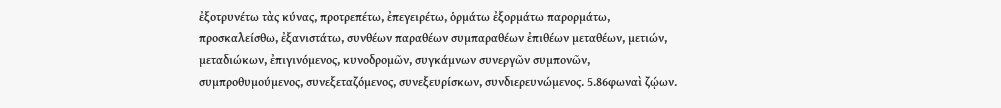ἐξοτρυνέτω τὰς κύνας, προτρεπέτω, ἐπεγειρέτω, ὁρμάτω ἐξορμάτω παρορμάτω, προσκαλείσθω, ἐξανιστάτω, συνθέων παραθέων συμπαραθέων ἐπιθέων μεταθέων, μετιών, μεταδιώκων, ἐπιγινόμενος, κυνοδρομῶν, συγκάμνων συνεργῶν συμπονῶν, συμπροθυμούμενος, συνεξεταζόμενος, συνεξευρίσκων, συνδιερευνώμενος. 5.86φωναὶ ζῴων.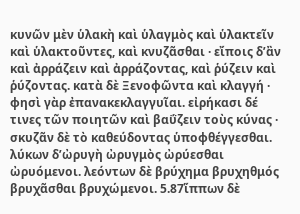κυνῶν μὲν ὑλακὴ καὶ ὑλαγμὸς καὶ ὑλακτεῖν καὶ ὑλακτοῦντες, καὶ κνυζᾶσθαι · εἴποις δ’ἂν καὶ ἀρράζειν καὶ ἀρράζοντας, καὶ ῥύζειν καὶ ῥύζοντας. κατὰ δὲ Ξενοφῶντα καὶ κλαγγή · φησὶ γὰρ ἐπανακεκλαγγυῖαι. εἰρήκασι δέ τινες τῶν ποιητῶν καὶ βαΰζειν τοὺς κύνας · σκυζᾶν δὲ τὸ καθεύδοντας ὑποφθέγγεσθαι. λύκων δ’ὠρυγὴ ὠρυγμὸς ὠρύεσθαι ὠρυόμενοι. λεόντων δὲ βρύχημα βρυχηθμός βρυχᾶσθαι βρυχώμενοι. 5.87ἵππων δὲ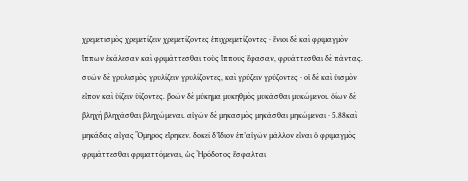χρεμετισμὸς χρεμετίζειν χρεμετίζοντες ἐπιχρεμετίζοντες · ἔνιοι δὲ καὶ φριμαγμὸν ἵππων ἐκάλεσαν καὶ φριμάττεσθαι τοὺς ἵππους ἔφασαν, φρυάττεσθαι δὲ πάντας. συῶν δὲ γρυλισμὸς γρυλίζειν γρυλίζοντες, καὶ γρύζειν γρύζοντες · οἱ δὲ καὶ ὑισμὸν εἶπον καὶ ὑίζειν ὑίζοντες. βοῶν δὲ μύκημα μυκηθμὸς μυκᾶσθαι μυκώμενοι. ὀίων δὲ βληχὴ βληχᾶσθαι βληχώμεναι. αἰγῶν δὲ μηκασμὸς μηκᾶσθαι μηκώμεναι · 5.88καὶ μηκάδας αἶγας Ὅμηρος εἴρηκεν. δοκεῖ δ’ἴδιον ἐπ’αἰγῶν μᾶλλον εἶναι ὁ φριμαγμὸς φριμάττεσθαι φριματτόμεναι, ὡς Ἡρόδοτος ἔσφαλται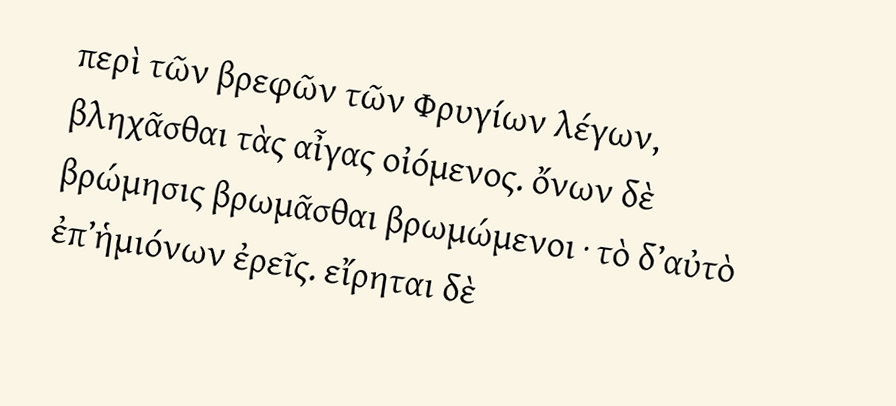περὶ τῶν βρεφῶν τῶν Φρυγίων λέγων, βληχᾶσθαι τὰς αἶγας οἰόμενος. ὄνων δὲ βρώμησις βρωμᾶσθαι βρωμώμενοι · τὸ δ’αὐτὸ ἐπ’ἡμιόνων ἐρεῖς. εἴρηται δὲ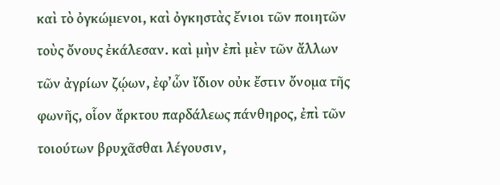καὶ τὸ ὀγκώμενοι, καὶ ὀγκηστὰς ἔνιοι τῶν ποιητῶν τοὺς ὄνους ἐκάλεσαν. καὶ μὴν ἐπὶ μὲν τῶν ἄλλων τῶν ἀγρίων ζῴων, ἐφ’ὧν ἴδιον οὐκ ἔστιν ὄνομα τῆς φωνῆς, οἷον ἄρκτου παρδάλεως πάνθηρος, ἐπὶ τῶν τοιούτων βρυχᾶσθαι λέγουσιν,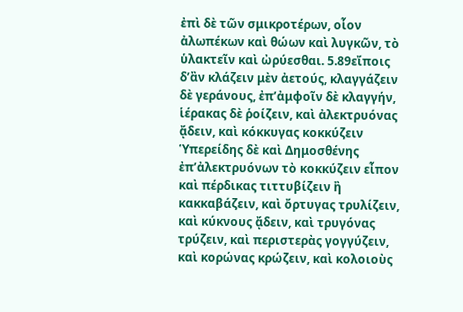ἐπὶ δὲ τῶν σμικροτέρων, οἷον ἀλωπέκων καὶ θώων καὶ λυγκῶν, τὸ ὑλακτεῖν καὶ ὠρύεσθαι. 5.89εἴποις δ’ἂν κλάζειν μὲν ἀετούς, κλαγγάζειν δὲ γεράνους, ἐπ’ἀμφοῖν δὲ κλαγγήν, ἱέρακας δὲ ῥοίζειν, καὶ ἀλεκτρυόνας ᾄδειν, καὶ κόκκυγας κοκκύζειν Ὑπερείδης δὲ καὶ Δημοσθένης ἐπ’ἀλεκτρυόνων τὸ κοκκύζειν εἶπον καὶ πέρδικας τιττυβίζειν ἢ κακκαβάζειν, καὶ ὄρτυγας τρυλίζειν, καὶ κύκνους ᾄδειν, καὶ τρυγόνας τρύζειν, καὶ περιστερὰς γογγύζειν, καὶ κορώνας κρώζειν, καὶ κολοιοὺς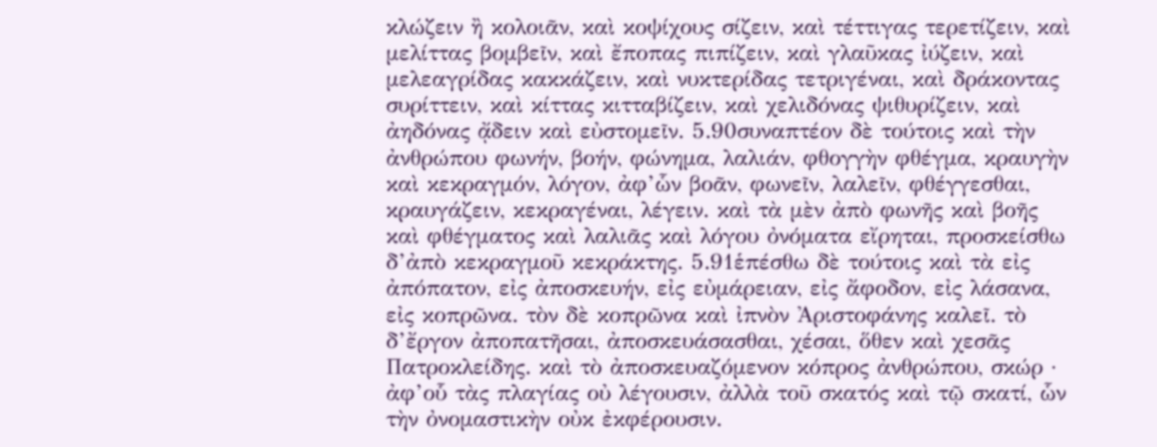κλώζειν ἢ κολοιᾶν, καὶ κοψίχους σίζειν, καὶ τέττιγας τερετίζειν, καὶ μελίττας βομβεῖν, καὶ ἔποπας πιπίζειν, καὶ γλαῦκας ἰύζειν, καὶ μελεαγρίδας κακκάζειν, καὶ νυκτερίδας τετριγέναι, καὶ δράκοντας συρίττειν, καὶ κίττας κιτταβίζειν, καὶ χελιδόνας ψιθυρίζειν, καὶ ἀηδόνας ᾄδειν καὶ εὐστομεῖν. 5.90συναπτέον δὲ τούτοις καὶ τὴν ἀνθρώπου φωνήν, βοήν, φώνημα, λαλιάν, φθογγὴν φθέγμα, κραυγὴν καὶ κεκραγμόν, λόγον, ἀφ’ὧν βοᾶν, φωνεῖν, λαλεῖν, φθέγγεσθαι, κραυγάζειν, κεκραγέναι, λέγειν. καὶ τὰ μὲν ἀπὸ φωνῆς καὶ βοῆς καὶ φθέγματος καὶ λαλιᾶς καὶ λόγου ὀνόματα εἴρηται, προσκείσθω δ’ἀπὸ κεκραγμοῦ κεκράκτης. 5.91ἑπέσθω δὲ τούτοις καὶ τὰ εἰς ἀπόπατον, εἰς ἀποσκευήν, εἰς εὐμάρειαν, εἰς ἄφοδον, εἰς λάσανα, εἰς κοπρῶνα. τὸν δὲ κοπρῶνα καὶ ἰπνὸν Ἀριστοφάνης καλεῖ. τὸ δ’ἔργον ἀποπατῆσαι, ἀποσκευάσασθαι, χέσαι, ὅθεν καὶ χεσᾶς Πατροκλείδης. καὶ τὸ ἀποσκευαζόμενον κόπρος ἀνθρώπου, σκώρ · ἀφ’οὗ τὰς πλαγίας οὐ λέγουσιν, ἀλλὰ τοῦ σκατός καὶ τῷ σκατί, ὧν τὴν ὀνομαστικὴν οὐκ ἐκφέρουσιν.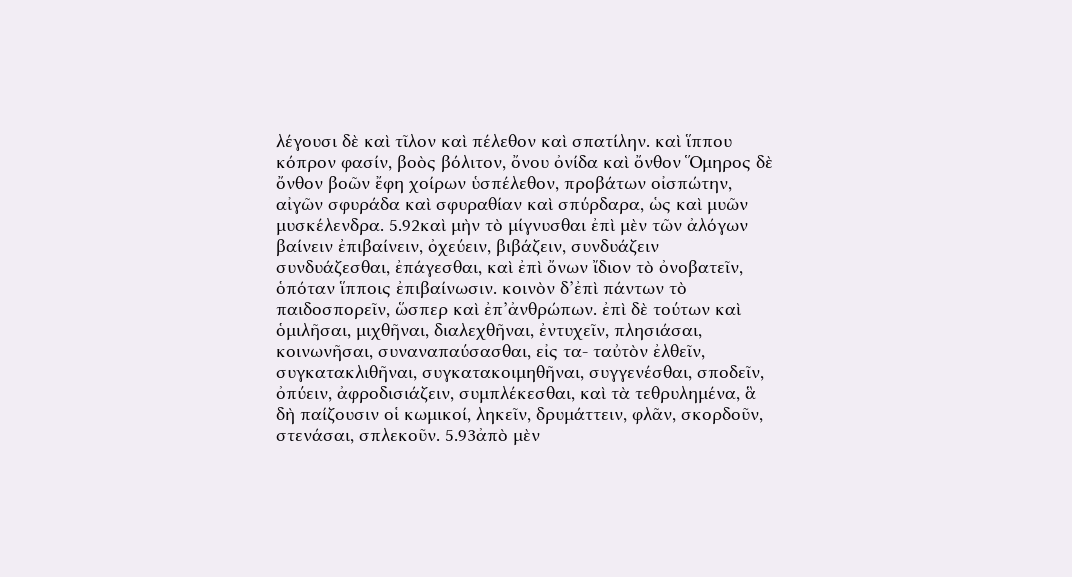λέγουσι δὲ καὶ τῖλον καὶ πέλεθον καὶ σπατίλην. καὶ ἵππου κόπρον φασίν, βοὸς βόλιτον, ὄνου ὀνίδα καὶ ὄνθον Ὅμηρος δὲ ὄνθον βοῶν ἔφη χοίρων ὑσπέλεθον, προβάτων οἰσπώτην, αἰγῶν σφυράδα καὶ σφυραθίαν καὶ σπύρδαρα, ὡς καὶ μυῶν μυσκέλενδρα. 5.92καὶ μὴν τὸ μίγνυσθαι ἐπὶ μὲν τῶν ἀλόγων βαίνειν ἐπιβαίνειν, ὀχεύειν, βιβάζειν, συνδυάζειν συνδυάζεσθαι, ἐπάγεσθαι, καὶ ἐπὶ ὄνων ἴδιον τὸ ὀνοβατεῖν, ὁπόταν ἵπποις ἐπιβαίνωσιν. κοινὸν δ’ἐπὶ πάντων τὸ παιδοσπορεῖν, ὥσπερ καὶ ἐπ’ἀνθρώπων. ἐπὶ δὲ τούτων καὶ ὁμιλῆσαι, μιχθῆναι, διαλεχθῆναι, ἐντυχεῖν, πλησιάσαι, κοινωνῆσαι, συναναπαύσασθαι, εἰς τα- ταὐτὸν ἐλθεῖν, συγκατακλιθῆναι, συγκατακοιμηθῆναι, συγγενέσθαι, σποδεῖν, ὀπύειν, ἀφροδισιάζειν, συμπλέκεσθαι, καὶ τὰ τεθρυλημένα, ἃ δὴ παίζουσιν οἱ κωμικοί, ληκεῖν, δρυμάττειν, φλᾶν, σκορδοῦν, στενάσαι, σπλεκοῦν. 5.93ἀπὸ μὲν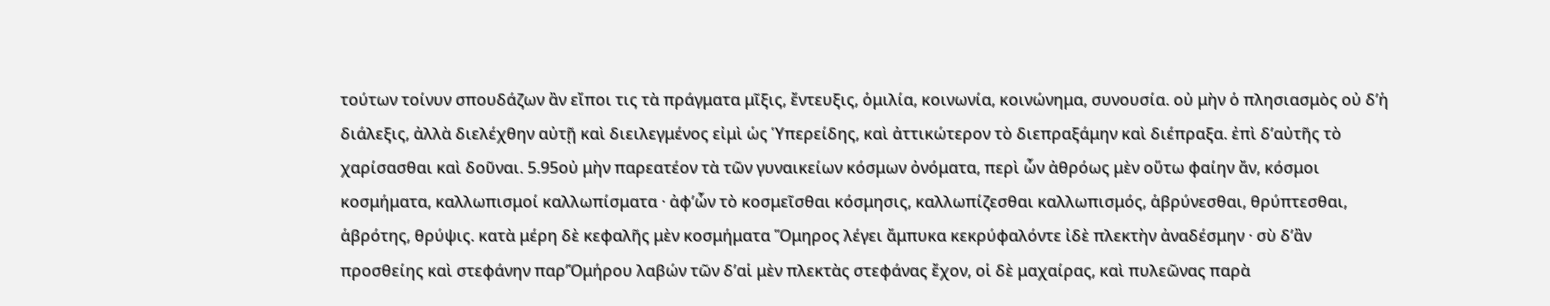τούτων τοίνυν σπουδάζων ἂν εἴποι τις τὰ πράγματα μῖξις, ἔντευξις, ὁμιλία, κοινωνία, κοινώνημα, συνουσία. οὐ μὴν ὁ πλησιασμὸς οὐ δ’ἡ διάλεξις, ἀλλὰ διελέχθην αὐτῇ καὶ διειλεγμένος εἰμὶ ὡς Ὑπερείδης, καὶ ἀττικώτερον τὸ διεπραξάμην καὶ διέπραξα. ἐπὶ δ’αὐτῆς τὸ χαρίσασθαι καὶ δοῦναι. 5.95οὐ μὴν παρεατέον τὰ τῶν γυναικείων κόσμων ὀνόματα, περὶ ὧν ἀθρόως μὲν οὕτω φαίην ἄν, κόσμοι κοσμήματα, καλλωπισμοί καλλωπίσματα · ἀφ’ὧν τὸ κοσμεῖσθαι κόσμησις, καλλωπίζεσθαι καλλωπισμός, ἁβρύνεσθαι, θρύπτεσθαι, ἁβρότης, θρύψις. κατὰ μέρη δὲ κεφαλῆς μὲν κοσμήματα Ὅμηρος λέγει ἄμπυκα κεκρύφαλόντε ἰδὲ πλεκτὴν ἀναδέσμην · σὺ δ’ἂν προσθείης καὶ στεφάνην παρ’Ὁμήρου λαβών τῶν δ’αἱ μὲν πλεκτὰς στεφάνας ἔχον, οἱ δὲ μαχαίρας, καὶ πυλεῶνας παρὰ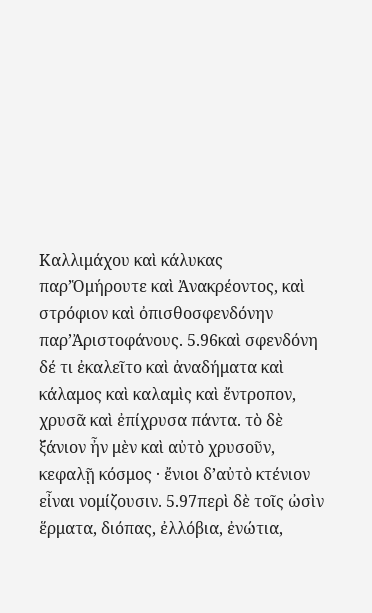Καλλιμάχου καὶ κάλυκας παρ’Ὁμήρουτε καὶ Ἀνακρέοντος, καὶ στρόφιον καὶ ὀπισθοσφενδόνην παρ’Ἀριστοφάνους. 5.96καὶ σφενδόνη δέ τι ἐκαλεῖτο καὶ ἀναδήματα καὶ κάλαμος καὶ καλαμὶς καὶ ἔντροπον, χρυσᾶ καὶ ἐπίχρυσα πάντα. τὸ δὲ ξάνιον ἦν μὲν καὶ αὐτὸ χρυσοῦν, κεφαλῇ κόσμος · ἔνιοι δ’αὐτὸ κτένιον εἶναι νομίζουσιν. 5.97περὶ δὲ τοῖς ὠσὶν ἕρματα, διόπας, ἐλλόβια, ἐνώτια,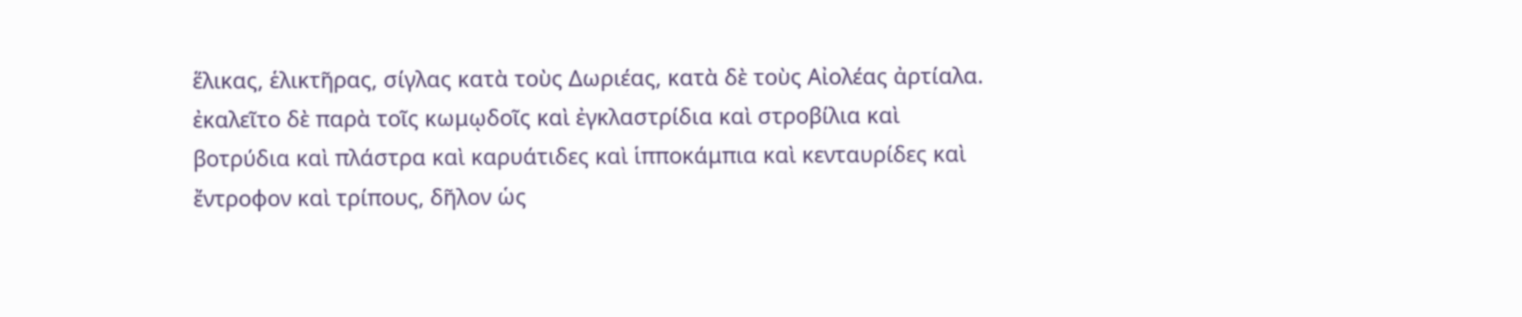ἕλικας, ἑλικτῆρας, σίγλας κατὰ τοὺς Δωριέας, κατὰ δὲ τοὺς Αἰολέας ἀρτίαλα. ἐκαλεῖτο δὲ παρὰ τοῖς κωμῳδοῖς καὶ ἐγκλαστρίδια καὶ στροβίλια καὶ βοτρύδια καὶ πλάστρα καὶ καρυάτιδες καὶ ἱπποκάμπια καὶ κενταυρίδες καὶ ἔντροφον καὶ τρίπους, δῆλον ὡς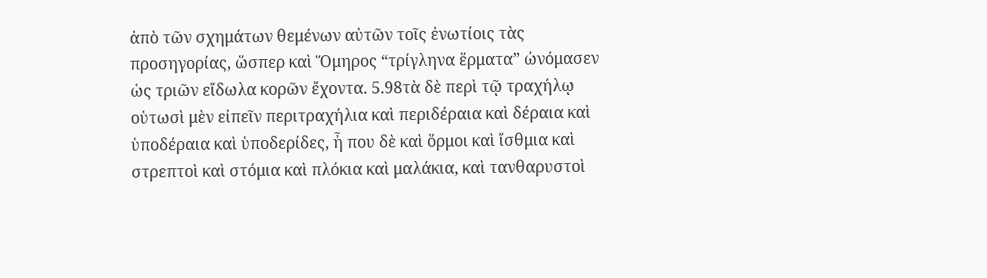ἀπὸ τῶν σχημάτων θεμένων αὐτῶν τοῖς ἐνωτίοις τὰς προσηγορίας, ὥσπερ καὶ Ὅμηρος “τρίγληνα ἕρματα” ὠνόμασεν ὡς τριῶν εἴδωλα κορῶν ἔχοντα. 5.98τὰ δὲ περὶ τῷ τραχήλῳ οὑτωσὶ μὲν εἰπεῖν περιτραχήλια καὶ περιδέραια καὶ δέραια καὶ ὑποδέραια καὶ ὑποδερίδες, ἦ που δὲ καὶ ὅρμοι καὶ ἴσθμια καὶ στρεπτοὶ καὶ στόμια καὶ πλόκια καὶ μαλάκια, καὶ τανθαρυστοὶ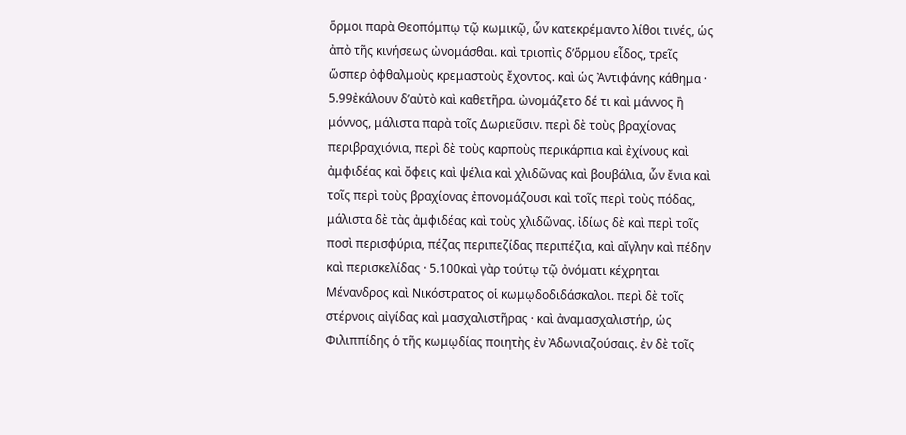ὅρμοι παρὰ Θεοπόμπῳ τῷ κωμικῷ, ὧν κατεκρέμαντο λίθοι τινές, ὡς ἀπὸ τῆς κινήσεως ὠνομάσθαι. καὶ τριοπὶς δ’ὅρμου εἶδος, τρεῖς ὥσπερ ὀφθαλμοὺς κρεμαστοὺς ἔχοντος. καὶ ὡς Ἀντιφάνης κάθημα · 5.99ἐκάλουν δ’αὐτὸ καὶ καθετῆρα. ὠνομάζετο δέ τι καὶ μάννος ἢ μόννος, μάλιστα παρὰ τοῖς Δωριεῦσιν. περὶ δὲ τοὺς βραχίονας περιβραχιόνια, περὶ δὲ τοὺς καρποὺς περικάρπια καὶ ἐχίνους καὶ ἀμφιδέας καὶ ὄφεις καὶ ψέλια καὶ χλιδῶνας καὶ βουβάλια, ὧν ἔνια καὶ τοῖς περὶ τοὺς βραχίονας ἐπονομάζουσι καὶ τοῖς περὶ τοὺς πόδας, μάλιστα δὲ τὰς ἀμφιδέας καὶ τοὺς χλιδῶνας. ἰδίως δὲ καὶ περὶ τοῖς ποσὶ περισφύρια, πέζας περιπεζίδας περιπέζια, καὶ αἴγλην καὶ πέδην καὶ περισκελίδας · 5.100καὶ γὰρ τούτῳ τῷ ὀνόματι κέχρηται Μένανδρος καὶ Νικόστρατος οἱ κωμῳδοδιδάσκαλοι. περὶ δὲ τοῖς στέρνοις αἰγίδας καὶ μασχαλιστῆρας · καὶ ἀναμασχαλιστήρ, ὡς Φιλιππίδης ὁ τῆς κωμῳδίας ποιητὴς ἐν Ἀδωνιαζούσαις. ἐν δὲ τοῖς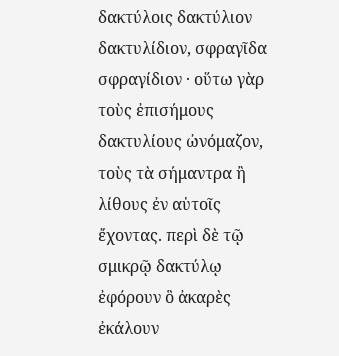δακτύλοις δακτύλιον δακτυλίδιον, σφραγῖδα σφραγίδιον · οὕτω γὰρ τοὺς ἐπισήμους δακτυλίους ὠνόμαζον, τοὺς τὰ σήμαντρα ἢ λίθους ἐν αὑτοῖς ἔχοντας. περὶ δὲ τῷ σμικρῷ δακτύλῳ ἐφόρουν ὃ ἀκαρὲς ἐκάλουν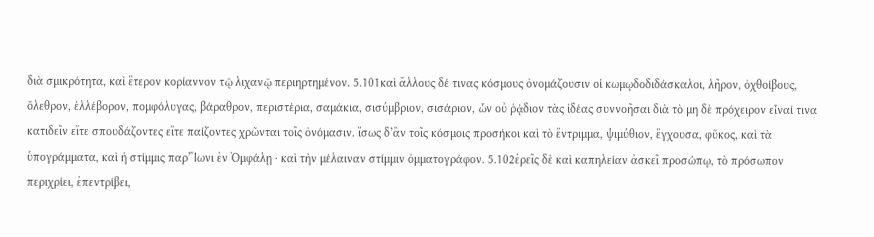διὰ σμικρότητα, καὶ ἕτερον κορίαννον τῷ λιχανῷ περιηρτημένον. 5.101καὶ ἄλλους δέ τινας κόσμους ὀνομάζουσιν οἱ κωμῳδοδιδάσκαλοι, λῆρον, ὀχθοίβους, ὄλεθρον, ἑλλέβορον, πομφόλυγας, βάραθρον, περιστέρια, σαμάκια, σισύμβριον, σισάριον, ὧν οὐ ῥᾴδιον τὰς ἰδέας συννοῆσαι διὰ τὸ μη δὲ πρόχειρον εἶναί τινα κατιδεῖν εἴτε σπουδάζοντες εἴτε παίζοντες χρῶνται τοῖς ὀνόμασιν. ἴσως δ’ἂν τοῖς κόσμοις προσήκοι καὶ τὸ ἔντριμμα, ψιμύθιον, ἔγχουσα, φῦκος, καὶ τὰ ὑπογράμματα, καὶ ἡ στίμμις παρ’Ἴωνι ἐν Ὀμφάλῃ · καὶ τὴν μέλαιναν στίμμιν ὀμματογράφον. 5.102ἐρεῖς δὲ καὶ καπηλείαν ἀσκεῖ προσώπῳ, τὸ πρόσωπον περιχρίει, ἐπεντρίβει,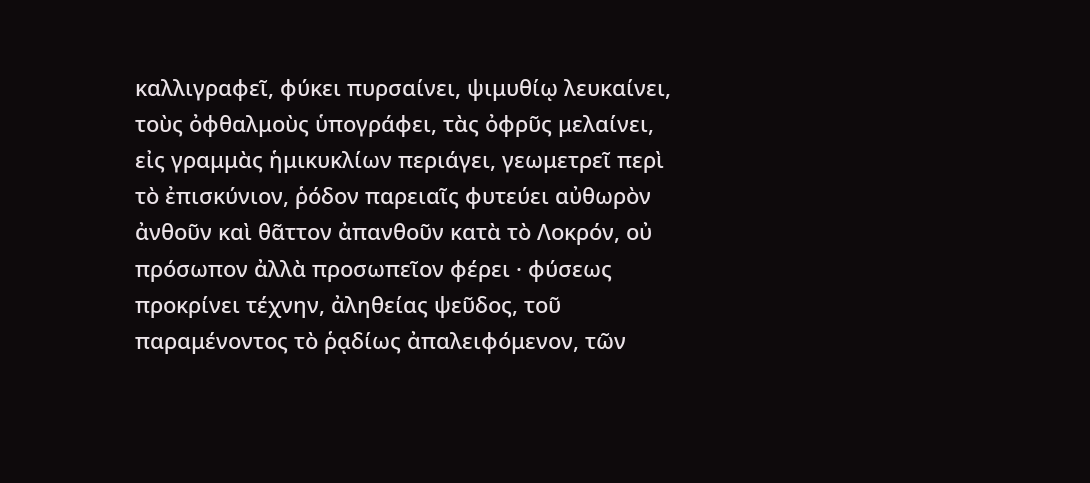καλλιγραφεῖ, φύκει πυρσαίνει, ψιμυθίῳ λευκαίνει, τοὺς ὀφθαλμοὺς ὑπογράφει, τὰς ὀφρῦς μελαίνει, εἰς γραμμὰς ἡμικυκλίων περιάγει, γεωμετρεῖ περὶ τὸ ἐπισκύνιον, ῥόδον παρειαῖς φυτεύει αὐθωρὸν ἀνθοῦν καὶ θᾶττον ἀπανθοῦν κατὰ τὸ Λοκρόν, οὐ πρόσωπον ἀλλὰ προσωπεῖον φέρει · φύσεως προκρίνει τέχνην, ἀληθείας ψεῦδος, τοῦ παραμένοντος τὸ ῥᾳδίως ἀπαλειφόμενον, τῶν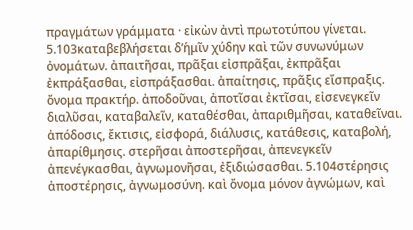πραγμάτων γράμματα · εἰκὼν ἀντὶ πρωτοτύπου γίνεται. 5.103καταβεβλήσεται δ’ἡμῖν χύδην καὶ τῶν συνωνύμων ὀνομάτων. ἀπαιτῆσαι, πρᾶξαι εἰσπρᾶξαι, ἐκπρᾶξαι ἐκπράξασθαι, εἰσπράξασθαι. ἀπαίτησις, πρᾶξις εἴσπραξις. ὄνομα πρακτήρ. ἀποδοῦναι, ἀποτῖσαι ἐκτῖσαι, εἰσενεγκεῖν διαλῦσαι, καταβαλεῖν, καταθέσθαι, ἀπαριθμῆσαι, καταθεῖναι. ἀπόδοσις, ἔκτισις, εἰσφορά, διάλυσις, κατάθεσις, καταβολή, ἀπαρίθμησις. στερῆσαι ἀποστερῆσαι, ἀπενεγκεῖν ἀπενέγκασθαι, ἀγνωμονῆσαι, ἐξιδιώσασθαι. 5.104στέρησις ἀποστέρησις, ἀγνωμοσύνη. καὶ ὄνομα μόνον ἀγνώμων, καὶ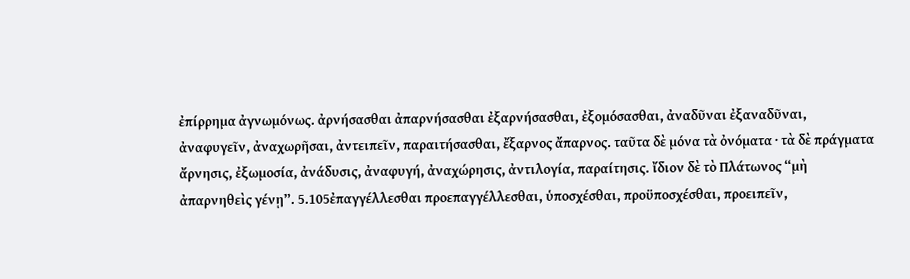ἐπίρρημα ἀγνωμόνως. ἀρνήσασθαι ἀπαρνήσασθαι ἐξαρνήσασθαι, ἐξομόσασθαι, ἀναδῦναι ἐξαναδῦναι, ἀναφυγεῖν, ἀναχωρῆσαι, ἀντειπεῖν, παραιτήσασθαι, ἔξαρνος ἄπαρνος. ταῦτα δὲ μόνα τὰ ὀνόματα · τὰ δὲ πράγματα ἄρνησις, ἐξωμοσία, ἀνάδυσις, ἀναφυγή, ἀναχώρησις, ἀντιλογία, παραίτησις. ἴδιον δὲ τὸ Πλάτωνος “μὴ ἀπαρνηθεὶς γένῃ”. 5.105ἐπαγγέλλεσθαι προεπαγγέλλεσθαι, ὑποσχέσθαι, προϋποσχέσθαι, προειπεῖν,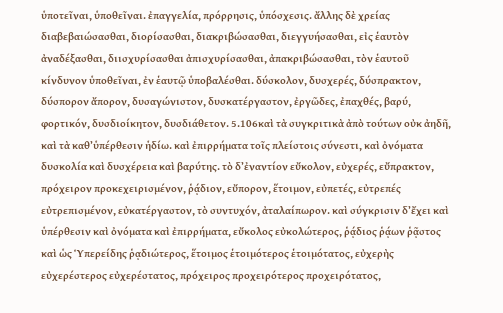ὑποτεῖναι, ὑποθεῖναι. ἐπαγγελία, πρόρρησις, ὑπόσχεσις. ἄλλης δὲ χρείας διαβεβαιώσασθαι, διορίσασθαι, διακριβώσασθαι, διεγγυήσασθαι, εἰς ἑαυτὸν ἀναδέξασθαι, διισχυρίσασθαι ἀπισχυρίσασθαι, ἀπακριβώσασθαι, τὸν ἑαυτοῦ κίνδυνον ὑποθεῖναι, ἐν ἑαυτῷ ὑποβαλέσθαι. δύσκολον, δυσχερές, δύσπρακτον, δύσπορον ἄπορον, δυσαγώνιστον, δυσκατέργαστον, ἐργῶδες, ἐπαχθές, βαρύ, φορτικόν, δυσδιοίκητον, δυσδιάθετον. 5.106καὶ τὰ συγκριτικὰ ἀπὸ τούτων οὐκ ἀηδῆ, καὶ τὰ καθ’ὑπέρθεσιν ἡδίω. καὶ ἐπιρρήματα τοῖς πλείστοις σύνεστι, καὶ ὀνόματα δυσκολία καὶ δυσχέρεια καὶ βαρύτης. τὸ δ’ἐναντίον εὔκολον, εὐχερές, εὔπρακτον, πρόχειρον προκεχειρισμένον, ῥᾴδιον, εὔπορον, ἕτοιμον, εὐπετές, εὐτρεπές εὐτρεπισμένον, εὐκατέργαστον, τὸ συντυχόν, ἀταλαίπωρον. καὶ σύγκρισιν δ’ἔχει καὶ ὑπέρθεσιν καὶ ὀνόματα καὶ ἐπιρρήματα, εὔκολος εὐκολώτερος, ῥᾴδιος ῥᾴων ῥᾷστος καὶ ὡς Ὑπερείδης ῥᾳδιώτερος, ἕτοιμος ἑτοιμότερος ἑτοιμότατος, εὐχερὴς εὐχερέστερος εὐχερέστατος, πρόχειρος προχειρότερος προχειρότατος,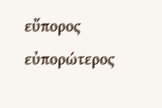εὔπορος εὐπορώτερος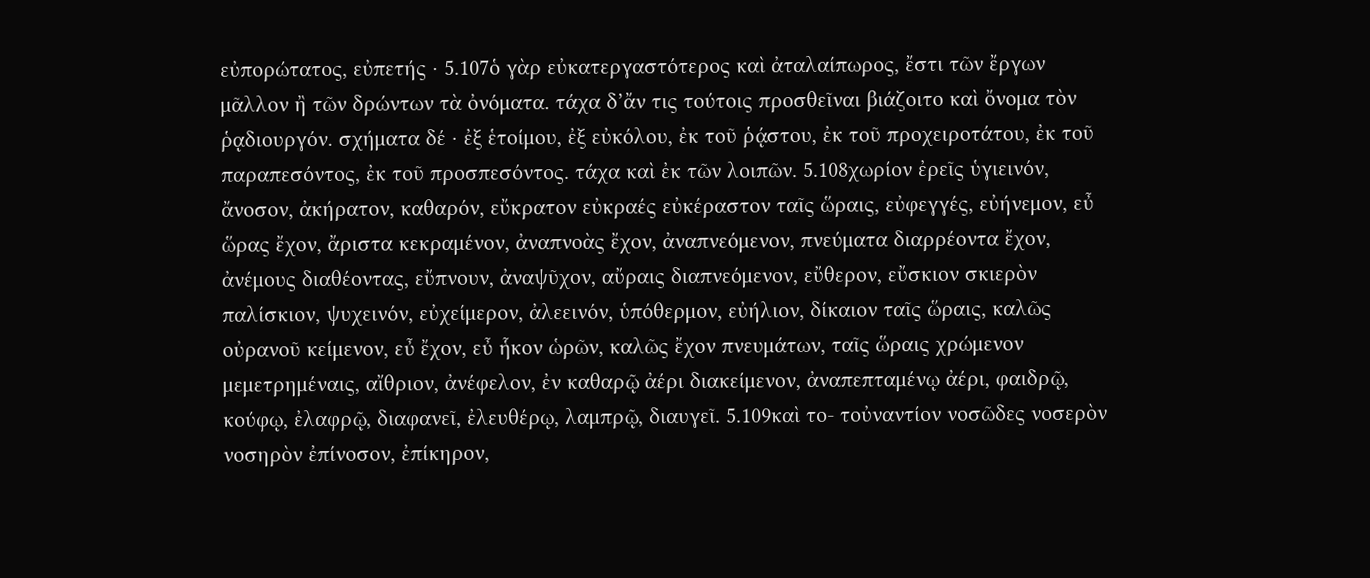εὐπορώτατος, εὐπετής · 5.107ὁ γὰρ εὐκατεργαστότερος καὶ ἀταλαίπωρος, ἔστι τῶν ἔργων μᾶλλον ἢ τῶν δρώντων τὰ ὀνόματα. τάχα δ’ἄν τις τούτοις προσθεῖναι βιάζοιτο καὶ ὄνομα τὸν ῥᾳδιουργόν. σχήματα δέ · ἐξ ἑτοίμου, ἐξ εὐκόλου, ἐκ τοῦ ῥᾴστου, ἐκ τοῦ προχειροτάτου, ἐκ τοῦ παραπεσόντος, ἐκ τοῦ προσπεσόντος. τάχα καὶ ἐκ τῶν λοιπῶν. 5.108χωρίον ἐρεῖς ὑγιεινόν, ἄνοσον, ἀκήρατον, καθαρόν, εὔκρατον εὐκραές εὐκέραστον ταῖς ὥραις, εὐφεγγές, εὐήνεμον, εὖ ὥρας ἔχον, ἄριστα κεκραμένον, ἀναπνοὰς ἔχον, ἀναπνεόμενον, πνεύματα διαρρέοντα ἔχον, ἀνέμους διαθέοντας, εὔπνουν, ἀναψῦχον, αὔραις διαπνεόμενον, εὔθερον, εὔσκιον σκιερὸν παλίσκιον, ψυχεινόν, εὐχείμερον, ἀλεεινόν, ὑπόθερμον, εὐήλιον, δίκαιον ταῖς ὥραις, καλῶς οὐρανοῦ κείμενον, εὖ ἔχον, εὖ ἧκον ὡρῶν, καλῶς ἔχον πνευμάτων, ταῖς ὥραις χρώμενον μεμετρημέναις, αἴθριον, ἀνέφελον, ἐν καθαρῷ ἀέρι διακείμενον, ἀναπεπταμένῳ ἀέρι, φαιδρῷ, κούφῳ, ἐλαφρῷ, διαφανεῖ, ἐλευθέρῳ, λαμπρῷ, διαυγεῖ. 5.109καὶ το- τοὐναντίον νοσῶδες νοσερὸν νοσηρὸν ἐπίνοσον, ἐπίκηρον,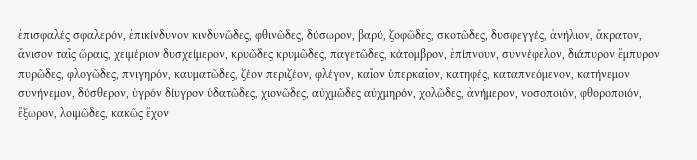ἐπισφαλές σφαλερόν, ἐπικίνδυνον κινδυνῶδες, φθινῶδες, δύσωρον, βαρύ, ζοφῶδες, σκοτῶδες, δυσφεγγές, ἀνήλιον, ἄκρατον, ἄνισον ταῖς ὥραις, χειμέριον δυσχείμερον, κρυῶδες κρυμῶδες, παγετῶδες, κάτομβρον, ἐπίπνουν, συννέφελον, διάπυρον ἔμπυρον πυρῶδες, φλογῶδες, πνιγηρόν, καυματῶδες, ζέον περιζέον, φλέγον, καῖον ὑπερκαῖον, κατηφές, καταπνεόμενον, κατήνεμον συνήνεμον, δύσθερον, ὑγρόν δίυγρον ὑδατῶδες, χιονῶδες, αὐχμῶδες αὐχμηρόν, χολῶδες, ἀνήμερον, νοσοποιόν, φθοροποιόν, ἔξωρον, λοιμῶδες, κακῶς ἔχον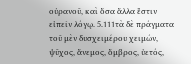οὐρανοῦ, καὶ ὅσα ἄλλα ἔστιν εἰπεῖν λόγῳ. 5.111τὰ δὲ πράγματα τοῦ μὲν δυσχειμέρου χειμών, ψῦχος, ἄνεμος, ὄμβρος, ὑετός,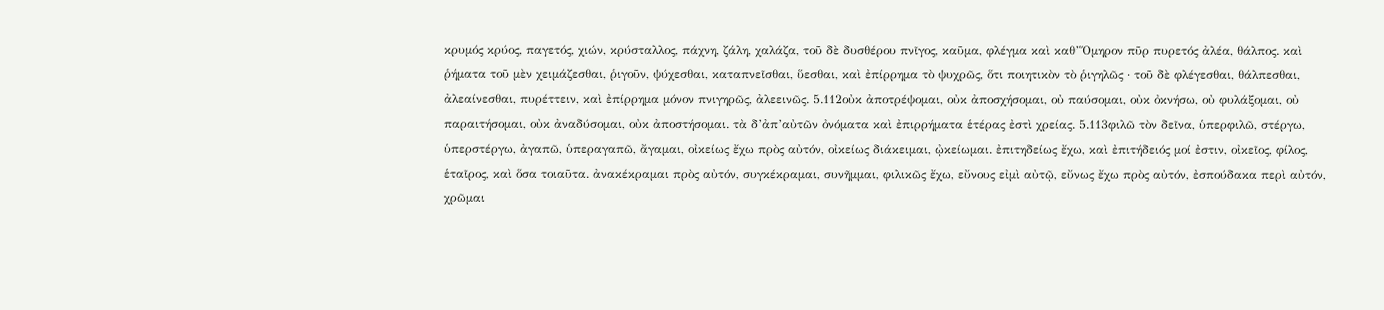κρυμός κρύος, παγετός, χιών, κρύσταλλος, πάχνη, ζάλη, χαλάζα, τοῦ δὲ δυσθέρου πνῖγος, καῦμα, φλέγμα καὶ καθ’Ὅμηρον πῦρ πυρετός ἀλέα, θάλπος. καὶ ῥήματα τοῦ μὲν χειμάζεσθαι, ῥιγοῦν, ψύχεσθαι, καταπνεῖσθαι, ὕεσθαι, καὶ ἐπίρρημα τὸ ψυχρῶς, ὅτι ποιητικὸν τὸ ῥιγηλῶς · τοῦ δὲ φλέγεσθαι, θάλπεσθαι, ἀλεαίνεσθαι, πυρέττειν, καὶ ἐπίρρημα μόνον πνιγηρῶς, ἀλεεινῶς. 5.112οὐκ ἀποτρέψομαι, οὐκ ἀποσχήσομαι, οὐ παύσομαι, οὐκ ὀκνήσω, οὐ φυλάξομαι, οὐ παραιτήσομαι, οὐκ ἀναδύσομαι, οὐκ ἀποστήσομαι. τὰ δ’ἀπ’αὐτῶν ὀνόματα καὶ ἐπιρρήματα ἑτέρας ἐστὶ χρείας. 5.113φιλῶ τὸν δεῖνα, ὑπερφιλῶ, στέργω, ὑπερστέργω, ἀγαπῶ, ὑπεραγαπῶ, ἄγαμαι, οἰκείως ἔχω πρὸς αὐτόν, οἰκείως διάκειμαι, ᾠκείωμαι. ἐπιτηδείως ἔχω, καὶ ἐπιτήδειός μοί ἐστιν, οἰκεῖος, φίλος, ἑταῖρος, καὶ ὅσα τοιαῦτα. ἀνακέκραμαι πρὸς αὐτόν, συγκέκραμαι, συνῆμμαι, φιλικῶς ἔχω, εὔνους εἰμὶ αὐτῷ, εὔνως ἔχω πρὸς αὐτόν, ἐσπούδακα περὶ αὐτόν, χρῶμαι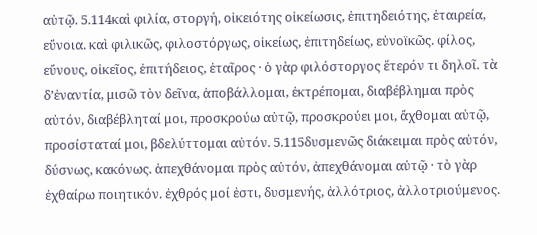αὐτῷ. 5.114καὶ φιλία, στοργή, οἰκειότης οἰκείωσις, ἐπιτηδειότης, ἑταιρεία, εὔνοια. καὶ φιλικῶς, φιλοστόργως, οἰκείως, ἐπιτηδείως, εὐνοϊκῶς. φίλος, εὔνους, οἰκεῖος, ἐπιτήδειος, ἑταῖρος · ὁ γὰρ φιλόστοργος ἕτερόν τι δηλοῖ. τὰ δ’ἐναντία, μισῶ τὸν δεῖνα, ἀποβάλλομαι, ἐκτρέπομαι, διαβέβλημαι πρὸς αὐτόν, διαβέβληταί μοι, προσκρούω αὐτῷ, προσκρούει μοι, ἄχθομαι αὐτῷ, προσίσταταί μοι, βδελύττομαι αὐτόν. 5.115δυσμενῶς διάκειμαι πρὸς αὐτόν, δύσνως, κακόνως. ἀπεχθάνομαι πρὸς αὐτόν, ἀπεχθάνομαι αὐτῷ · τὸ γὰρ ἐχθαίρω ποιητικόν. ἐχθρός μοί ἐστι, δυσμενής, ἀλλότριος, ἀλλοτριούμενος.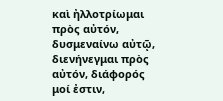καὶ ἠλλοτρίωμαι πρὸς αὐτόν, δυσμεναίνω αὐτῷ, διενήνεγμαι πρὸς αὐτόν, διάφορός μοί ἐστιν,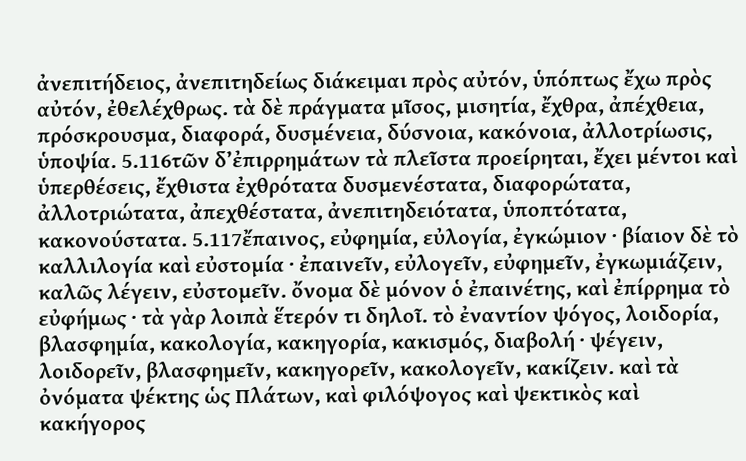ἀνεπιτήδειος, ἀνεπιτηδείως διάκειμαι πρὸς αὐτόν, ὑπόπτως ἔχω πρὸς αὐτόν, ἐθελέχθρως. τὰ δὲ πράγματα μῖσος, μισητία, ἔχθρα, ἀπέχθεια, πρόσκρουσμα, διαφορά, δυσμένεια, δύσνοια, κακόνοια, ἀλλοτρίωσις, ὑποψία. 5.116τῶν δ’ἐπιρρημάτων τὰ πλεῖστα προείρηται, ἔχει μέντοι καὶ ὑπερθέσεις, ἔχθιστα ἐχθρότατα δυσμενέστατα, διαφορώτατα, ἀλλοτριώτατα, ἀπεχθέστατα, ἀνεπιτηδειότατα, ὑποπτότατα, κακονούστατα. 5.117ἔπαινος, εὐφημία, εὐλογία, ἐγκώμιον · βίαιον δὲ τὸ καλλιλογία καὶ εὐστομία · ἐπαινεῖν, εὐλογεῖν, εὐφημεῖν, ἐγκωμιάζειν, καλῶς λέγειν, εὐστομεῖν. ὄνομα δὲ μόνον ὁ ἐπαινέτης, καὶ ἐπίρρημα τὸ εὐφήμως · τὰ γὰρ λοιπὰ ἕτερόν τι δηλοῖ. τὸ ἐναντίον ψόγος, λοιδορία, βλασφημία, κακολογία, κακηγορία, κακισμός, διαβολή · ψέγειν, λοιδορεῖν, βλασφημεῖν, κακηγορεῖν, κακολογεῖν, κακίζειν. καὶ τὰ ὀνόματα ψέκτης ὡς Πλάτων, καὶ φιλόψογος καὶ ψεκτικὸς καὶ κακήγορος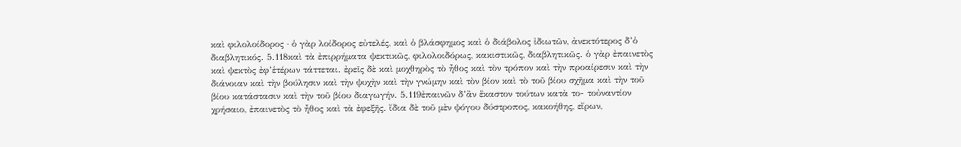καὶ φιλολοίδορος · ὁ γὰρ λοίδορος εὐτελές, καὶ ὁ βλάσφημος καὶ ὁ διάβολος ἰδιωτῶν, ἀνεκτότερος δ’ὁ διαβλητικός. 5.118καὶ τὰ ἐπιρρήματα ψεκτικῶς, φιλολοιδόρως, κακιστικῶς, διαβλητικῶς. ὁ γὰρ ἐπαινετὸς καὶ ψεκτὸς ἐφ’ἑτέρων τάττεται. ἐρεῖς δὲ καὶ μοχθηρὸς τὸ ἦθος καὶ τὸν τρόπον καὶ τὴν προαίρεσιν καὶ τὴν διάνοιαν καὶ τὴν βούλησιν καὶ τὴν ψυχὴν καὶ τὴν γνώμην καὶ τὸν βίον καὶ τὸ τοῦ βίου σχῆμα καὶ τὴν τοῦ βίου κατάστασιν καὶ τὴν τοῦ βίου διαγωγήν. 5.119ἐπαινῶν δ’ἂν ἕκαστον τούτων κατὰ το- τοὐναντίον χρήσαιο, ἐπαινετὸς τὸ ἦθος καὶ τὰ ἐφεξῆς. ἴδια δὲ τοῦ μὲν ψόγου δύστροπος, κακοήθης, εἴρων,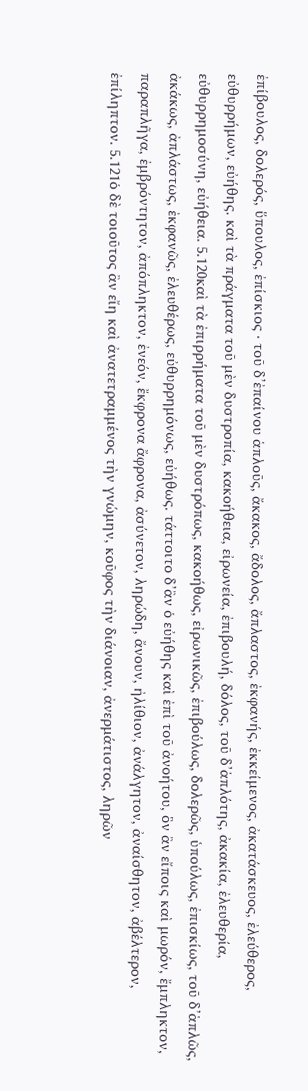ἐπίβουλος, δολερός, ὕπουλος, ἐπίσκιος · τοῦ δ’ἐπαίνου ἁπλοῦς, ἄκακος, ἄδολος, ἄπλαστος, ἐκφανής, ἐκκείμενος, ἀκατάσκευος, ἐλεύθερος, εὐθυρρήμων, εὐήθης. καὶ τὰ πράγματα τοῦ μὲν δυστροπία, κακοήθεια, εἰρωνεία, ἐπιβουλή, δόλος, τοῦ δ’ἁπλότης, ἀκακία, ἐλευθερία, εὐθυρρημοσύνη, εὐήθεια. 5.120καὶ τὰ ἐπιρρήματα τοῦ μὲν δυστρόπως, κακοήθως, εἰρωνικῶς, ἐπιβούλως, δολερῶς, ὑπούλως, ἐπισκίως, τοῦ δ’ἁπλῶς, ἀκάκως, ἀπλάστως, ἐκφανῶς, ἐλευθέρως, εὐθυρρημόνως, εὐήθως. τάττοιτο δ’ἂν ὁ εὐήθης καὶ ἐπὶ τοῦ ἀνοήτου, ὃν ἂν εἴποις καὶ μωρόν, ἔμπληκτον, παραπλῆγα, ἐμβρόντητον, ἀπόπληκτον, ἐνεόν, ἔκφρονα ἄφρονα, ἀσύνετον, ληρώδη, ἄνουν, ἠλίθιον, ἀνάλγητον, ἀναίσθητον, ἀβέλτερον, ἐπίληπτον. 5.121ὁ δὲ τοιοῦτος ἂν εἴη καὶ ἀνατετραμμένος τὴν γνώμην, κοῦφος τὴν διάνοιαν, ἀνερμάτιστος, ληρῶν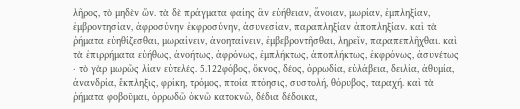λῆρος, τὸ μηδὲν ὤν. τὰ δὲ πράγματα φαίης ἂν εὐήθειαν, ἄνοιαν, μωρίαν, ἐμπληξίαν, ἐμβροντησίαν, ἀφροσύνην ἐκφροσύνην, ἀσυνεσίαν, παραπληξίαν ἀποπληξίαν. καὶ τὰ ῥήματα εὐηθίζεσθαι, μωραίνειν, ἀνοηταίνειν, ἐμβεβροντῆσθαι, ληρεῖν, παραπεπλῆχθαι. καὶ τὰ ἐπιρρήματα εὐήθως, ἀνοήτως, ἀφρόνως, ἐμπλήκτως, ἀποπλήκτως, ἐκφρόνως, ἀσυνέτως · τὸ γὰρ μωρῶς λίαν εὐτελές. 5.122φόβος, ὄκνος, δέος, ὀρρωδία, εὐλάβεια, δειλία, ἀθυμία, ἀνανδρία, ἔκπληξις, φρίκη, τρόμος, πτοία πτόησις, συστολή, θόρυβος, ταραχή. καὶ τὰ ῥήματα φοβοῦμαι, ὀρρωδῶ ὀκνῶ κατοκνῶ, δέδια δέδοικα,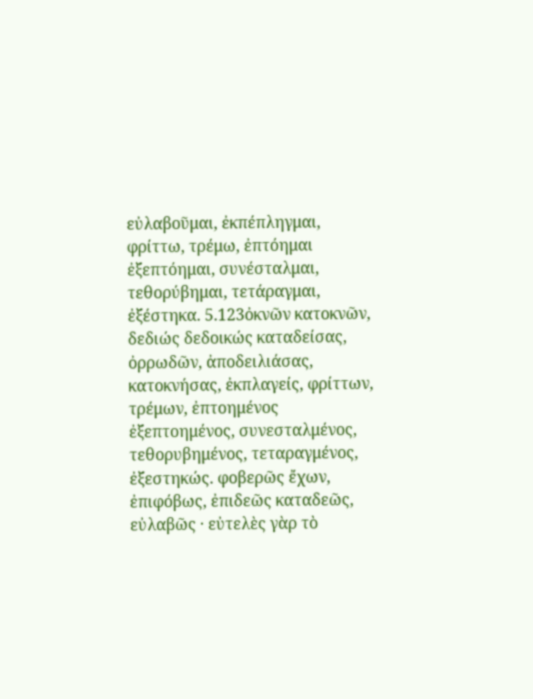εὐλαβοῦμαι, ἐκπέπληγμαι, φρίττω, τρέμω, ἐπτόημαι ἐξεπτόημαι, συνέσταλμαι, τεθορύβημαι, τετάραγμαι, ἐξέστηκα. 5.123ὀκνῶν κατοκνῶν, δεδιώς δεδοικώς καταδείσας, ὀρρωδῶν, ἀποδειλιάσας, κατοκνήσας, ἐκπλαγείς, φρίττων, τρέμων, ἐπτοημένος ἐξεπτοημένος, συνεσταλμένος, τεθορυβημένος, τεταραγμένος, ἐξεστηκώς. φοβερῶς ἔχων, ἐπιφόβως, ἐπιδεῶς καταδεῶς, εὐλαβῶς · εὐτελὲς γὰρ τὸ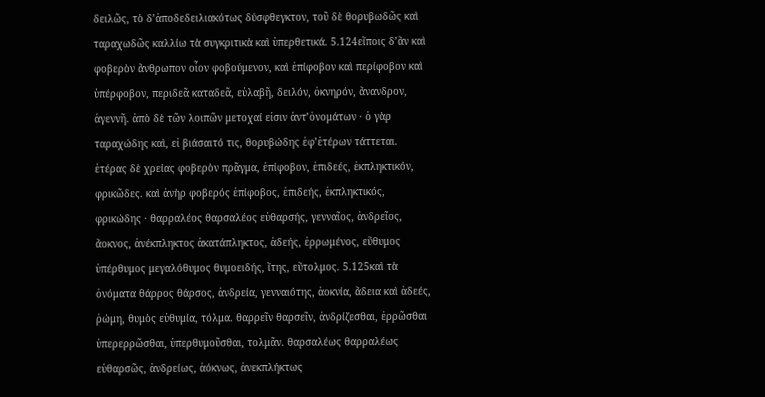δειλῶς, τὸ δ’ἀποδεδειλιακότως δύσφθεγκτον, τοῦ δὲ θορυβωδῶς καὶ ταραχωδῶς καλλίω τὰ συγκριτικὰ καὶ ὑπερθετικά. 5.124εἴποις δ’ἂν καὶ φοβερὸν ἄνθρωπον οἷον φοβούμενον, καὶ ἐπίφοβον καὶ περίφοβον καὶ ὑπέρφοβον, περιδεᾶ καταδεᾶ, εὐλαβῆ, δειλόν, ὀκνηρόν, ἄνανδρον, ἀγεννῆ. ἀπὸ δὲ τῶν λοιπῶν μετοχαί εἰσιν ἀντ’ὀνομάτων · ὁ γὰρ ταραχώδης καὶ, εἰ βιάσαιτό τις, θορυβώδης ἐφ’ἑτέρων τάττεται. ἑτέρας δὲ χρείας φοβερὸν πρᾶγμα, ἐπίφοβον, ἐπιδεές, ἐκπληκτικόν, φρικῶδες. καὶ ἀνὴρ φοβερός ἐπίφοβος, ἐπιδεής, ἐκπληκτικός, φρικώδης · θαρραλέος θαρσαλέος εὐθαρσής, γενναῖος, ἀνδρεῖος, ἄοκνος, ἀνέκπληκτος ἀκατάπληκτος, ἀδεής, ἐρρωμένος, εὔθυμος ὑπέρθυμος μεγαλόθυμος θυμοειδής, ἴτης, εὔτολμος. 5.125καὶ τὰ ὀνόματα θάρρος θάρσος, ἀνδρεία, γενναιότης, ἀοκνία, ἄδεια καὶ ἀδεές, ῥώμη, θυμὸς εὐθυμία, τόλμα. θαρρεῖν θαρσεῖν, ἀνδρίζεσθαι, ἐρρῶσθαι ὑπερερρῶσθαι, ὑπερθυμοῦσθαι, τολμᾶν. θαρσαλέως θαρραλέως εὐθαρσῶς, ἀνδρείως, ἀόκνως, ἀνεκπλήκτως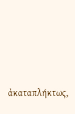ἀκαταπλήκτως,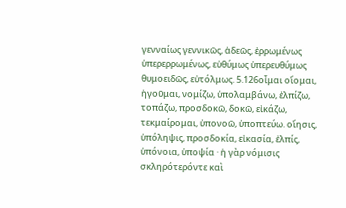γενναίως γεννικῶς, ἀδεῶς, ἐρρωμένως ὑπερερρωμένως, εὐθύμως ὑπερευθύμως θυμοειδῶς, εὐτόλμως. 5.126οἶμαι οἴομαι, ἡγοῦμαι, νομίζω, ὑπολαμβάνω, ἐλπίζω, τοπάζω, προσδοκῶ, δοκῶ, εἰκάζω, τεκμαίρομαι, ὑπονοῶ, ὑποπτεύω. οἴησις, ὑπόληψις, προσδοκία, εἰκασία, ἐλπίς, ὑπόνοια, ὑποψία · ἡ γὰρ νόμισις σκληρότερόντε καὶ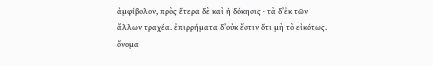ἀμφίβολον, πρὸς ἕτερα δὲ καὶ ἡ δόκησις · τὰ δ’ἐκ τῶν ἄλλων τραχέα. ἐπιρρήματα δ’οὐκ ἔστιν ὅτι μὴ τὸ εἰκότως. ὄνομα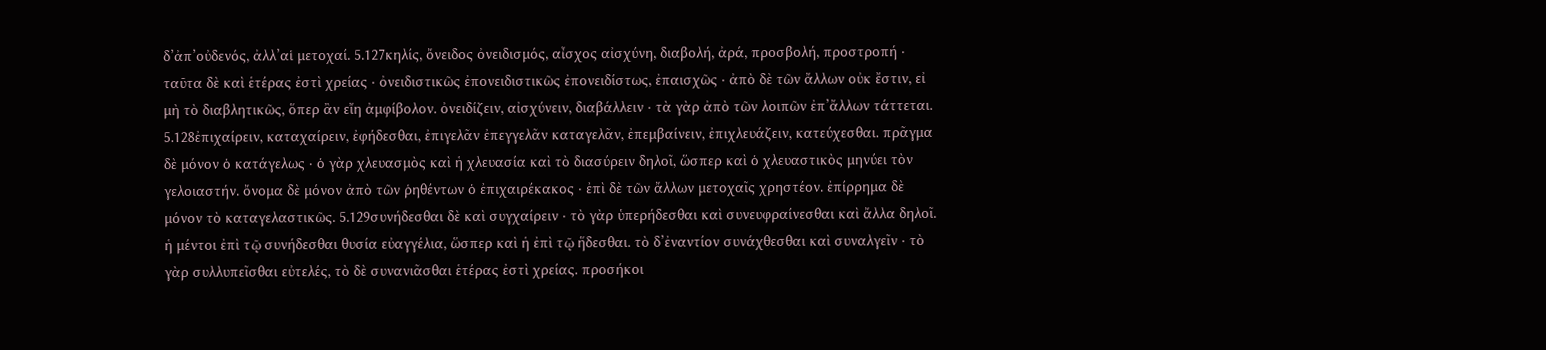δ’ἀπ’οὐδενός, ἀλλ’αἱ μετοχαί. 5.127κηλίς, ὄνειδος ὀνειδισμός, αἶσχος αἰσχύνη, διαβολή, ἀρά, προσβολή, προστροπή · ταῦτα δὲ καὶ ἑτέρας ἐστὶ χρείας · ὀνειδιστικῶς ἐπονειδιστικῶς ἐπονειδίστως, ἐπαισχῶς · ἀπὸ δὲ τῶν ἄλλων οὐκ ἔστιν, εἰ μὴ τὸ διαβλητικῶς, ὅπερ ἂν εἴη ἀμφίβολον. ὀνειδίζειν, αἰσχύνειν, διαβάλλειν · τὰ γὰρ ἀπὸ τῶν λοιπῶν ἐπ’ἄλλων τάττεται. 5.128ἐπιχαίρειν, καταχαίρειν, ἐφήδεσθαι, ἐπιγελᾶν ἐπεγγελᾶν καταγελᾶν, ἐπεμβαίνειν, ἐπιχλευάζειν, κατεύχεσθαι. πρᾶγμα δὲ μόνον ὁ κατάγελως · ὁ γὰρ χλευασμὸς καὶ ἡ χλευασία καὶ τὸ διασύρειν δηλοῖ, ὥσπερ καὶ ὁ χλευαστικὸς μηνύει τὸν γελοιαστήν. ὄνομα δὲ μόνον ἀπὸ τῶν ῥηθέντων ὁ ἐπιχαιρέκακος · ἐπὶ δὲ τῶν ἄλλων μετοχαῖς χρηστέον. ἐπίρρημα δὲ μόνον τὸ καταγελαστικῶς. 5.129συνήδεσθαι δὲ καὶ συγχαίρειν · τὸ γὰρ ὑπερήδεσθαι καὶ συνευφραίνεσθαι καὶ ἄλλα δηλοῖ. ἡ μέντοι ἐπὶ τῷ συνήδεσθαι θυσία εὐαγγέλια, ὥσπερ καὶ ἡ ἐπὶ τῷ ἥδεσθαι. τὸ δ’ἐναντίον συνάχθεσθαι καὶ συναλγεῖν · τὸ γὰρ συλλυπεῖσθαι εὐτελές, τὸ δὲ συνανιᾶσθαι ἑτέρας ἐστὶ χρείας. προσήκοι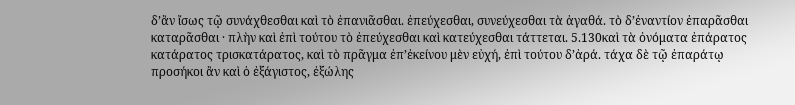δ’ἂν ἴσως τῷ συνάχθεσθαι καὶ τὸ ἐπανιᾶσθαι. ἐπεύχεσθαι, συνεύχεσθαι τὰ ἀγαθά. τὸ δ’ἐναντίον ἐπαρᾶσθαι καταρᾶσθαι · πλὴν καὶ ἐπὶ τούτου τὸ ἐπεύχεσθαι καὶ κατεύχεσθαι τάττεται. 5.130καὶ τὰ ὀνόματα ἐπάρατος κατάρατος τρισκατάρατος, καὶ τὸ πρᾶγμα ἐπ’ἐκείνου μὲν εὐχή, ἐπὶ τούτου δ’ἀρά. τάχα δὲ τῷ ἐπαράτῳ προσήκοι ἂν καὶ ὁ ἐξάγιστος, ἐξώλης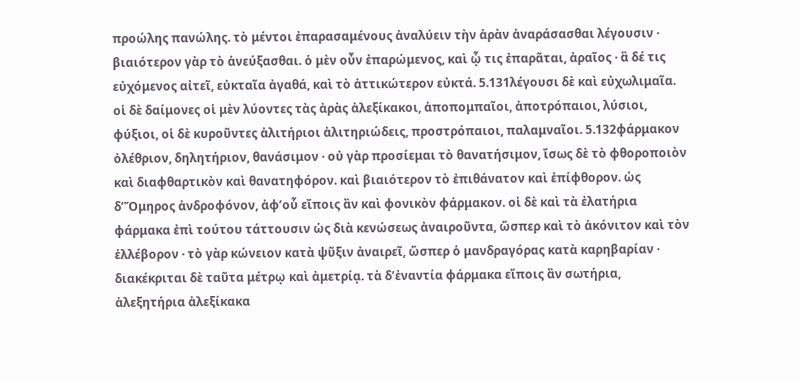προώλης πανώλης. τὸ μέντοι ἐπαρασαμένους ἀναλύειν τὴν ἀρὰν ἀναράσασθαι λέγουσιν · βιαιότερον γὰρ τὸ ἀνεύξασθαι. ὁ μὲν οὖν ἐπαρώμενος, καὶ ᾧ τις ἐπαρᾶται, ἀραῖος · ἃ δέ τις εὐχόμενος αἰτεῖ, εὐκταῖα ἀγαθά, καὶ τὸ ἀττικώτερον εὐκτά. 5.131λέγουσι δὲ καὶ εὐχωλιμαῖα. οἱ δὲ δαίμονες οἱ μὲν λύοντες τὰς ἀρὰς ἀλεξίκακοι, ἀποπομπαῖοι, ἀποτρόπαιοι, λύσιοι, φύξιοι, οἱ δὲ κυροῦντες ἀλιτήριοι ἀλιτηριώδεις, προστρόπαιοι, παλαμναῖοι. 5.132φάρμακον ὀλέθριον, δηλητήριον, θανάσιμον · οὐ γὰρ προσίεμαι τὸ θανατήσιμον, ἴσως δὲ τὸ φθοροποιὸν καὶ διαφθαρτικὸν καὶ θανατηφόρον. καὶ βιαιότερον τὸ ἐπιθάνατον καὶ ἐπίφθορον. ὡς δ’Ὅμηρος ἀνδροφόνον, ἀφ’οὗ εἴποις ἂν καὶ φονικὸν φάρμακον. οἱ δὲ καὶ τὰ ἐλατήρια φάρμακα ἐπὶ τούτου τάττουσιν ὡς διὰ κενώσεως ἀναιροῦντα, ὥσπερ καὶ τὸ ἀκόνιτον καὶ τὸν ἑλλέβορον · τὸ γὰρ κώνειον κατὰ ψῦξιν ἀναιρεῖ, ὥσπερ ὁ μανδραγόρας κατὰ καρηβαρίαν · διακέκριται δὲ ταῦτα μέτρῳ καὶ ἀμετρίᾳ. τὰ δ’ἐναντία φάρμακα εἴποις ἂν σωτήρια, ἀλεξητήρια ἀλεξίκακα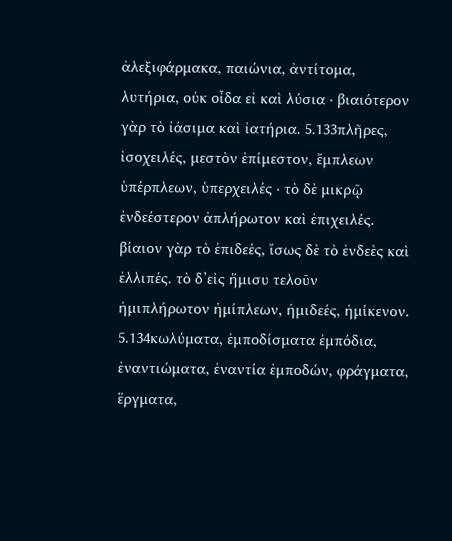ἀλεξιφάρμακα, παιώνια, ἀντίτομα, λυτήρια, οὐκ οἶδα εἰ καὶ λύσια · βιαιότερον γὰρ τὸ ἰάσιμα καὶ ἰατήρια. 5.133πλῆρες, ἰσοχειλές, μεστὸν ἐπίμεστον, ἔμπλεων ὑπέρπλεων, ὑπερχειλές · τὸ δὲ μικρῷ ἐνδεέστερον ἀπλήρωτον καὶ ἐπιχειλές. βίαιον γὰρ τὸ ἐπιδεές, ἴσως δὲ τὸ ἐνδεὲς καὶ ἐλλιπές. τὸ δ’εἰς ἥμισυ τελοῦν ἡμιπλήρωτον ἡμίπλεων, ἡμιδεές, ἡμίκενον. 5.134κωλύματα, ἐμποδίσματα ἐμπόδια, ἐναντιώματα, ἐναντία ἐμποδών, φράγματα, ἕργματα,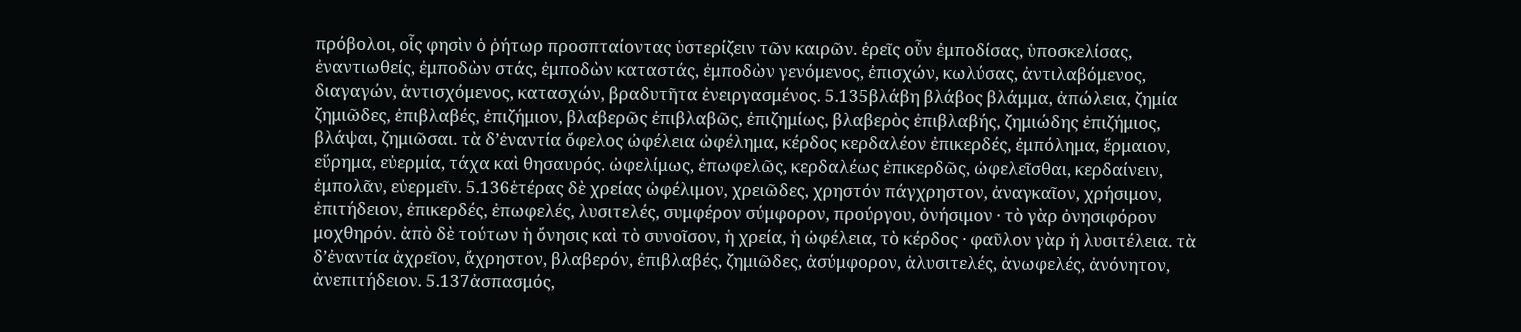πρόβολοι, οἷς φησὶν ὁ ῥήτωρ προσπταίοντας ὑστερίζειν τῶν καιρῶν. ἐρεῖς οὖν ἐμποδίσας, ὑποσκελίσας, ἐναντιωθείς, ἐμποδὼν στάς, ἐμποδὼν καταστάς, ἐμποδὼν γενόμενος, ἐπισχών, κωλύσας, ἀντιλαβόμενος, διαγαγών, ἀντισχόμενος, κατασχών, βραδυτῆτα ἐνειργασμένος. 5.135βλάβη βλάβος βλάμμα, ἀπώλεια, ζημία ζημιῶδες, ἐπιβλαβές, ἐπιζήμιον, βλαβερῶς ἐπιβλαβῶς, ἐπιζημίως, βλαβερὸς ἐπιβλαβής, ζημιώδης ἐπιζήμιος, βλάψαι, ζημιῶσαι. τὰ δ’ἐναντία ὄφελος ὠφέλεια ὠφέλημα, κέρδος κερδαλέον ἐπικερδές, ἐμπόλημα, ἕρμαιον, εὕρημα, εὐερμία, τάχα καὶ θησαυρός. ὠφελίμως, ἐπωφελῶς, κερδαλέως ἐπικερδῶς, ὠφελεῖσθαι, κερδαίνειν, ἐμπολᾶν, εὐερμεῖν. 5.136ἑτέρας δὲ χρείας ὠφέλιμον, χρειῶδες, χρηστόν πάγχρηστον, ἀναγκαῖον, χρήσιμον, ἐπιτήδειον, ἐπικερδές, ἐπωφελές, λυσιτελές, συμφέρον σύμφορον, προύργου, ὀνήσιμον · τὸ γὰρ ὀνησιφόρον μοχθηρόν. ἀπὸ δὲ τούτων ἡ ὄνησις καὶ τὸ συνοῖσον, ἡ χρεία, ἡ ὠφέλεια, τὸ κέρδος · φαῦλον γὰρ ἡ λυσιτέλεια. τὰ δ’ἐναντία ἀχρεῖον, ἄχρηστον, βλαβερόν, ἐπιβλαβές, ζημιῶδες, ἀσύμφορον, ἀλυσιτελές, ἀνωφελές, ἀνόνητον, ἀνεπιτήδειον. 5.137ἀσπασμός,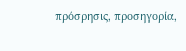πρόσρησις, προσηγορία,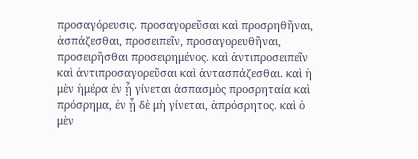προσαγόρευσις. προσαγορεῦσαι καὶ προσρηθῆναι, ἀσπάζεσθαι, προσειπεῖν, προσαγορευθῆναι, προσειρῆσθαι προσειρημένος. καὶ ἀντιπροσειπεῖν καὶ ἀντιπροσαγορεῦσαι καὶ ἀντασπάζεσθαι. καὶ ἡ μὲν ἡμέρα ἐν ᾗ γίνεται ἀσπασμὸς προσρηταία καὶ πρόσρημα, ἐν ᾗ δὲ μὴ γίνεται, ἀπρόσρητος. καὶ ὁ μὲν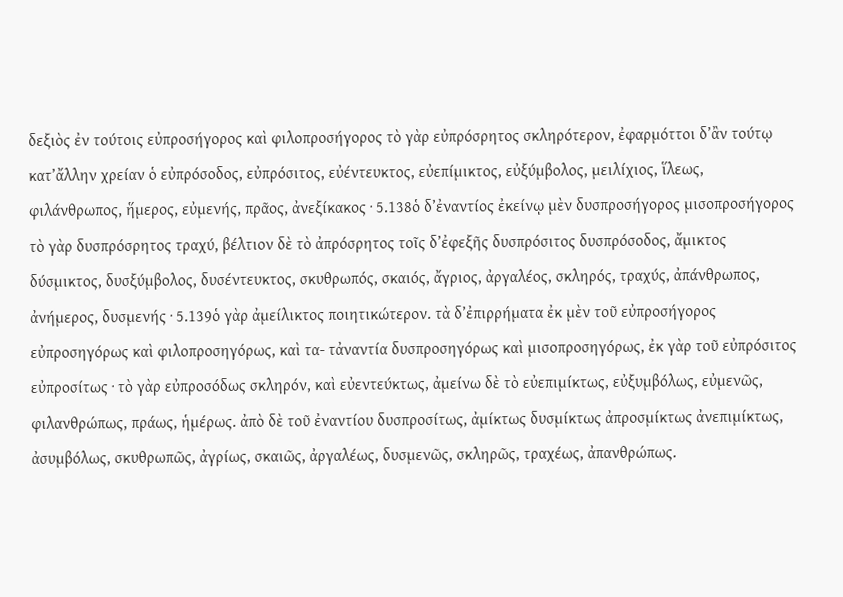δεξιὸς ἐν τούτοις εὐπροσήγορος καὶ φιλοπροσήγορος τὸ γὰρ εὐπρόσρητος σκληρότερον, ἐφαρμόττοι δ’ἂν τούτῳ κατ’ἄλλην χρείαν ὁ εὐπρόσοδος, εὐπρόσιτος, εὐέντευκτος, εὐεπίμικτος, εὐξύμβολος, μειλίχιος, ἵλεως, φιλάνθρωπος, ἥμερος, εὐμενής, πρᾶος, ἀνεξίκακος · 5.138ὁ δ’ἐναντίος ἐκείνῳ μὲν δυσπροσήγορος μισοπροσήγορος τὸ γὰρ δυσπρόσρητος τραχύ, βέλτιον δὲ τὸ ἀπρόσρητος τοῖς δ’ἐφεξῆς δυσπρόσιτος δυσπρόσοδος, ἄμικτος δύσμικτος, δυσξύμβολος, δυσέντευκτος, σκυθρωπός, σκαιός, ἄγριος, ἀργαλέος, σκληρός, τραχύς, ἀπάνθρωπος, ἀνήμερος, δυσμενής · 5.139ὁ γὰρ ἀμείλικτος ποιητικώτερον. τὰ δ’ἐπιρρήματα ἐκ μὲν τοῦ εὐπροσήγορος εὐπροσηγόρως καὶ φιλοπροσηγόρως, καὶ τα- τἀναντία δυσπροσηγόρως καὶ μισοπροσηγόρως, ἐκ γὰρ τοῦ εὐπρόσιτος εὐπροσίτως · τὸ γὰρ εὐπροσόδως σκληρόν, καὶ εὐεντεύκτως, ἀμείνω δὲ τὸ εὐεπιμίκτως, εὐξυμβόλως, εὐμενῶς, φιλανθρώπως, πράως, ἡμέρως. ἀπὸ δὲ τοῦ ἐναντίου δυσπροσίτως, ἀμίκτως δυσμίκτως ἀπροσμίκτως ἀνεπιμίκτως, ἀσυμβόλως, σκυθρωπῶς, ἀγρίως, σκαιῶς, ἀργαλέως, δυσμενῶς, σκληρῶς, τραχέως, ἀπανθρώπως.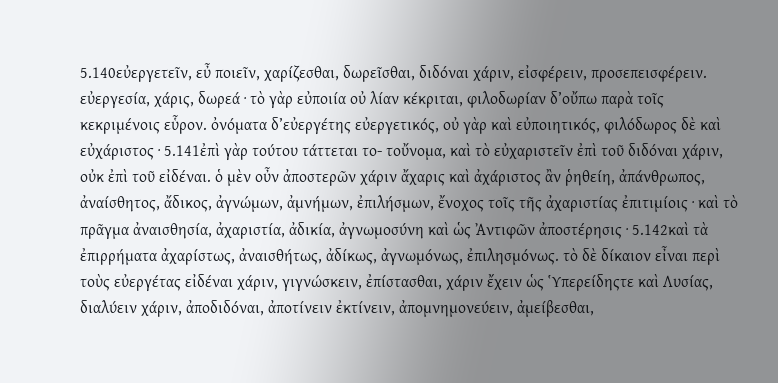5.140εὐεργετεῖν, εὖ ποιεῖν, χαρίζεσθαι, δωρεῖσθαι, διδόναι χάριν, εἰσφέρειν, προσεπεισφέρειν. εὐεργεσία, χάρις, δωρεά · τὸ γὰρ εὐποιία οὐ λίαν κέκριται, φιλοδωρίαν δ’οὔπω παρὰ τοῖς κεκριμένοις εὗρον. ὀνόματα δ’εὐεργέτης εὐεργετικός, οὐ γὰρ καὶ εὐποιητικός, φιλόδωρος δὲ καὶ εὐχάριστος · 5.141ἐπὶ γὰρ τούτου τάττεται το- τοὔνομα, καὶ τὸ εὐχαριστεῖν ἐπὶ τοῦ διδόναι χάριν, οὐκ ἐπὶ τοῦ εἰδέναι. ὁ μὲν οὖν ἀποστερῶν χάριν ἄχαρις καὶ ἀχάριστος ἂν ῥηθείη, ἀπάνθρωπος, ἀναίσθητος, ἄδικος, ἀγνώμων, ἀμνήμων, ἐπιλήσμων, ἔνοχος τοῖς τῆς ἀχαριστίας ἐπιτιμίοις · καὶ τὸ πρᾶγμα ἀναισθησία, ἀχαριστία, ἀδικία, ἀγνωμοσύνη καὶ ὡς Ἀντιφῶν ἀποστέρησις · 5.142καὶ τὰ ἐπιρρήματα ἀχαρίστως, ἀναισθήτως, ἀδίκως, ἀγνωμόνως, ἐπιλησμόνως. τὸ δὲ δίκαιον εἶναι περὶ τοὺς εὐεργέτας εἰδέναι χάριν, γιγνώσκειν, ἐπίστασθαι, χάριν ἔχειν ὡς Ὑπερείδηςτε καὶ Λυσίας, διαλύειν χάριν, ἀποδιδόναι, ἀποτίνειν ἐκτίνειν, ἀπομνημονεύειν, ἀμείβεσθαι,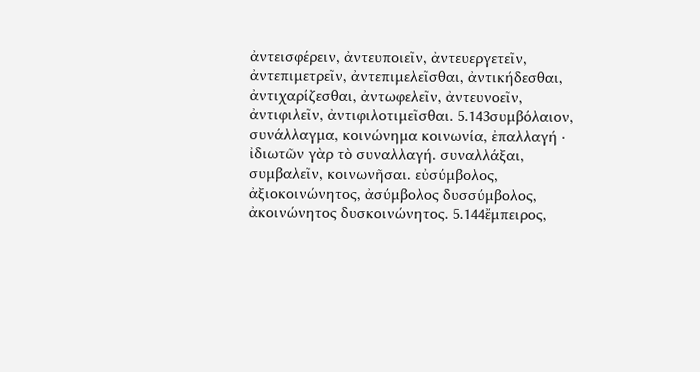ἀντεισφέρειν, ἀντευποιεῖν, ἀντευεργετεῖν, ἀντεπιμετρεῖν, ἀντεπιμελεῖσθαι, ἀντικήδεσθαι, ἀντιχαρίζεσθαι, ἀντωφελεῖν, ἀντευνοεῖν, ἀντιφιλεῖν, ἀντιφιλοτιμεῖσθαι. 5.143συμβόλαιον, συνάλλαγμα, κοινώνημα κοινωνία, ἐπαλλαγή · ἰδιωτῶν γὰρ τὸ συναλλαγή. συναλλάξαι, συμβαλεῖν, κοινωνῆσαι. εὐσύμβολος, ἀξιοκοινώνητος, ἀσύμβολος δυσσύμβολος, ἀκοινώνητος δυσκοινώνητος. 5.144ἔμπειρος,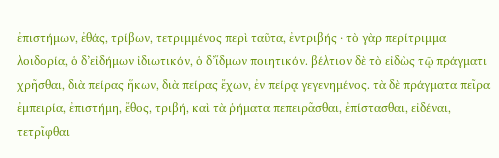ἐπιστήμων, ἐθάς, τρίβων, τετριμμένος περὶ ταῦτα, ἐντριβής · τὸ γὰρ περίτριμμα λοιδορία, ὁ δ’εἰδήμων ἰδιωτικόν, ὁ δ’ἴδμων ποιητικόν. βέλτιον δὲ τὸ εἰδὼς τῷ πράγματι χρῆσθαι, διὰ πείρας ἥκων, διὰ πείρας ἔχων, ἐν πείρᾳ γεγενημένος. τὰ δὲ πράγματα πεῖρα ἐμπειρία, ἐπιστήμη, ἔθος, τριβή, καὶ τὰ ῥήματα πεπειρᾶσθαι, ἐπίστασθαι, εἰδέναι, τετρῖφθαι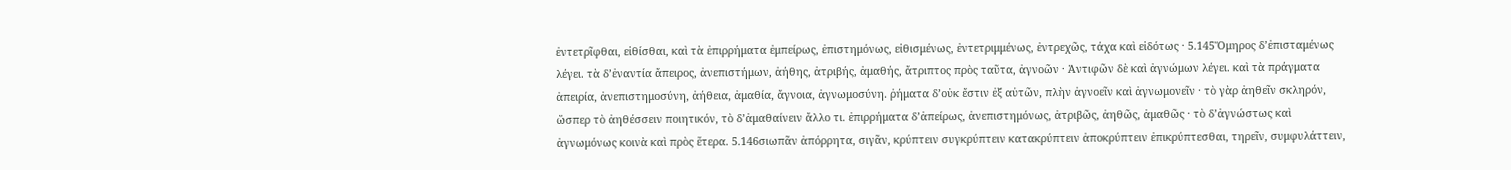ἐντετρῖφθαι, εἰθίσθαι, καὶ τὰ ἐπιρρήματα ἐμπείρως, ἐπιστημόνως, εἰθισμένως, ἐντετριμμένως, ἐντρεχῶς, τάχα καὶ εἰδότως · 5.145Ὅμηρος δ’ἐπισταμένως λέγει. τὰ δ’ἐναντία ἄπειρος, ἀνεπιστήμων, ἀήθης, ἀτριβής, ἀμαθής, ἄτριπτος πρὸς ταῦτα, ἀγνοῶν · Ἀντιφῶν δὲ καὶ ἀγνώμων λέγει. καὶ τὰ πράγματα ἀπειρία, ἀνεπιστημοσύνη, ἀήθεια, ἀμαθία, ἄγνοια, ἀγνωμοσύνη. ῥήματα δ’οὐκ ἔστιν ἐξ αὐτῶν, πλὴν ἀγνοεῖν καὶ ἀγνωμονεῖν · τὸ γὰρ ἀηθεῖν σκληρόν, ὥσπερ τὸ ἀηθέσσειν ποιητικόν, τὸ δ’ἀμαθαίνειν ἄλλο τι. ἐπιρρήματα δ’ἀπείρως, ἀνεπιστημόνως, ἀτριβῶς, ἀηθῶς, ἀμαθῶς · τὸ δ’ἀγνώστως καὶ ἀγνωμόνως κοινὰ καὶ πρὸς ἕτερα. 5.146σιωπᾶν ἀπόρρητα, σιγᾶν, κρύπτειν συγκρύπτειν κατακρύπτειν ἀποκρύπτειν ἐπικρύπτεσθαι, τηρεῖν, συμφυλάττειν,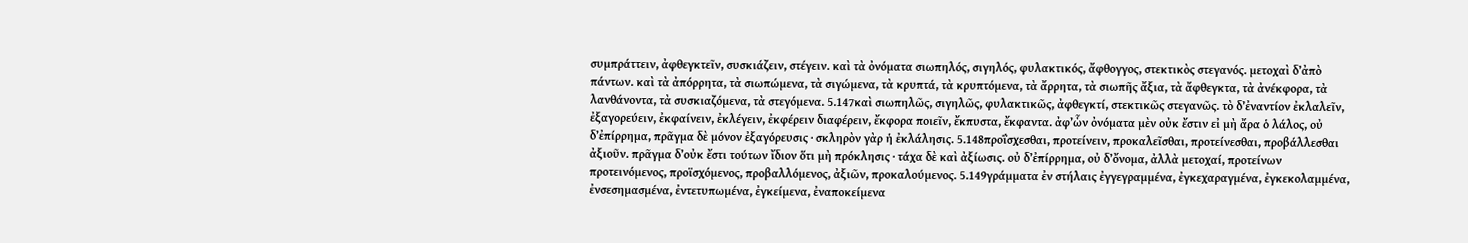συμπράττειν, ἀφθεγκτεῖν, συσκιάζειν, στέγειν. καὶ τὰ ὀνόματα σιωπηλός, σιγηλός, φυλακτικός, ἄφθογγος, στεκτικὸς στεγανός. μετοχαὶ δ’ἀπὸ πάντων. καὶ τὰ ἀπόρρητα, τὰ σιωπώμενα, τὰ σιγώμενα, τὰ κρυπτά, τὰ κρυπτόμενα, τὰ ἄρρητα, τὰ σιωπῆς ἄξια, τὰ ἄφθεγκτα, τὰ ἀνέκφορα, τὰ λανθάνοντα, τὰ συσκιαζόμενα, τὰ στεγόμενα. 5.147καὶ σιωπηλῶς, σιγηλῶς, φυλακτικῶς, ἀφθεγκτί, στεκτικῶς στεγανῶς. τὸ δ’ἐναντίον ἐκλαλεῖν, ἐξαγορεύειν, ἐκφαίνειν, ἐκλέγειν, ἐκφέρειν διαφέρειν, ἔκφορα ποιεῖν, ἔκπυστα, ἔκφαντα. ἀφ’ὧν ὀνόματα μὲν οὐκ ἔστιν εἰ μὴ ἄρα ὁ λάλος, οὐ δ’ἐπίρρημα, πρᾶγμα δὲ μόνον ἐξαγόρευσις · σκληρὸν γὰρ ἡ ἐκλάλησις. 5.148προΐσχεσθαι, προτείνειν, προκαλεῖσθαι, προτείνεσθαι, προβάλλεσθαι ἀξιοῦν. πρᾶγμα δ’οὐκ ἔστι τούτων ἴδιον ὅτι μὴ πρόκλησις · τάχα δὲ καὶ ἀξίωσις. οὐ δ’ἐπίρρημα, οὐ δ’ὄνομα, ἀλλὰ μετοχαί, προτείνων προτεινόμενος, προϊσχόμενος, προβαλλόμενος, ἀξιῶν, προκαλούμενος. 5.149γράμματα ἐν στήλαις ἐγγεγραμμένα, ἐγκεχαραγμένα, ἐγκεκολαμμένα, ἐνσεσημασμένα, ἐντετυπωμένα, ἐγκείμενα, ἐναποκείμενα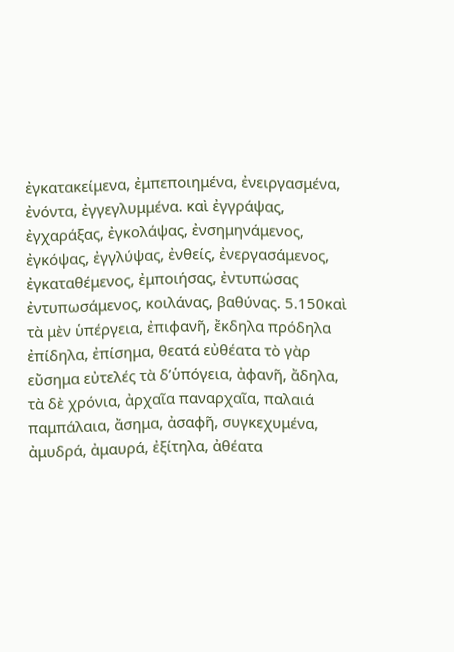ἐγκατακείμενα, ἐμπεποιημένα, ἐνειργασμένα, ἐνόντα, ἐγγεγλυμμένα. καὶ ἐγγράψας, ἐγχαράξας, ἐγκολάψας, ἐνσημηνάμενος, ἐγκόψας, ἐγγλύψας, ἐνθείς, ἐνεργασάμενος, ἐγκαταθέμενος, ἐμποιήσας, ἐντυπώσας ἐντυπωσάμενος, κοιλάνας, βαθύνας. 5.150καὶ τὰ μὲν ὑπέργεια, ἐπιφανῆ, ἔκδηλα πρόδηλα ἐπίδηλα, ἐπίσημα, θεατά εὐθέατα τὸ γὰρ εὔσημα εὐτελές τὰ δ’ὑπόγεια, ἀφανῆ, ἄδηλα, τὰ δὲ χρόνια, ἀρχαῖα παναρχαῖα, παλαιά παμπάλαια, ἄσημα, ἀσαφῆ, συγκεχυμένα, ἀμυδρά, ἀμαυρά, ἐξίτηλα, ἀθέατα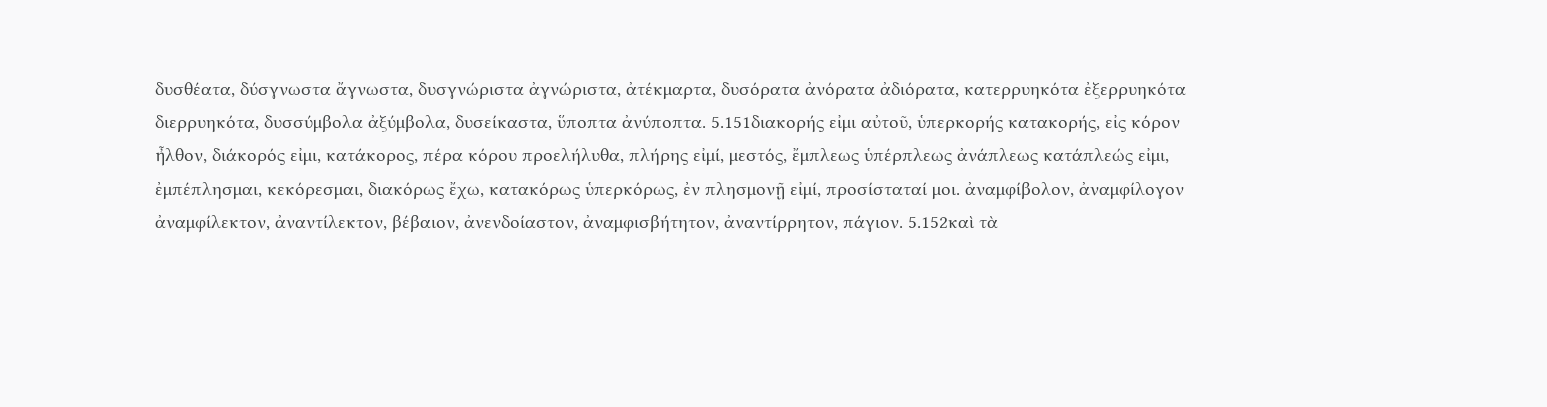δυσθέατα, δύσγνωστα ἄγνωστα, δυσγνώριστα ἀγνώριστα, ἀτέκμαρτα, δυσόρατα ἀνόρατα ἀδιόρατα, κατερρυηκότα ἐξερρυηκότα διερρυηκότα, δυσσύμβολα ἀξύμβολα, δυσείκαστα, ὕποπτα ἀνύποπτα. 5.151διακορής εἰμι αὐτοῦ, ὑπερκορής κατακορής, εἰς κόρον ἦλθον, διάκορός εἰμι, κατάκορος, πέρα κόρου προελήλυθα, πλήρης εἰμί, μεστός, ἔμπλεως ὑπέρπλεως ἀνάπλεως κατάπλεώς εἰμι, ἐμπέπλησμαι, κεκόρεσμαι, διακόρως ἔχω, κατακόρως ὑπερκόρως, ἐν πλησμονῇ εἰμί, προσίσταταί μοι. ἀναμφίβολον, ἀναμφίλογον ἀναμφίλεκτον, ἀναντίλεκτον, βέβαιον, ἀνενδοίαστον, ἀναμφισβήτητον, ἀναντίρρητον, πάγιον. 5.152καὶ τὰ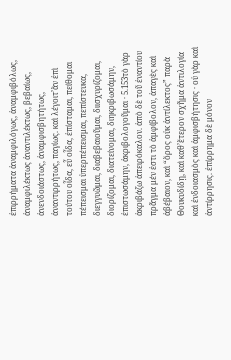ἐπιρρήματα ἀναμφιλόγως, ἀναμφιβόλως, ἀναμφιλέκτως ἀναντιλέκτως, βεβαίως, ἀνενδοιάστως, ἀναμφισβητήτως, ἀναντιρρήτως, παγίως. καὶ λέγοιτ’ἂν ἐπὶ τούτου οἶδα, εὖ οἶδα, ἐπίσταμαι, πείθομαι πέπεισμαι ὑπερπέπεισμαι, πεπίστευκα, διεγγυῶμαι, διαβεβαιοῦμαι, διισχυρίζομαι, διορίζομαι, διατείνομαι, διηκριβωσάμην, ἐπιστωσάμην, ἀκριβολογοῦμαι · 5.153τὸ γὰρ ἀκριβάζω ἀπειρόκαλον. ἀπὸ δὲ τοῦ ἐναντίου πρᾶγμα μέν ἐστι τὸ ἀμφίβολον, ἀπαγὲς καὶ ἀβέβαιον, καὶ “ὅρος οὐκ ἀντίλεκτος” παρὰ Θουκυδίδῃ, καὶ καθ’ἕτερον σχῆμα ἀντιλογία καὶ ἐνδοιασμὸς καὶ ἀμφισβήτησις · οὐ γὰρ καὶ ἀντίρρησις. ἐπίρρημα δὲ μόνον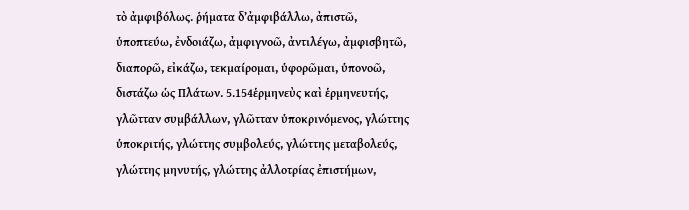τὸ ἀμφιβόλως. ῥήματα δ’ἀμφιβάλλω, ἀπιστῶ, ὑποπτεύω, ἐνδοιάζω, ἀμφιγνοῶ, ἀντιλέγω, ἀμφισβητῶ, διαπορῶ, εἰκάζω, τεκμαίρομαι, ὑφορῶμαι, ὑπονοῶ, διστάζω ὡς Πλάτων. 5.154ἑρμηνεὺς καὶ ἑρμηνευτής, γλῶτταν συμβάλλων, γλῶτταν ὑποκρινόμενος, γλώττης ὑποκριτής, γλώττης συμβολεύς, γλώττης μεταβολεύς, γλώττης μηνυτής, γλώττης ἀλλοτρίας ἐπιστήμων,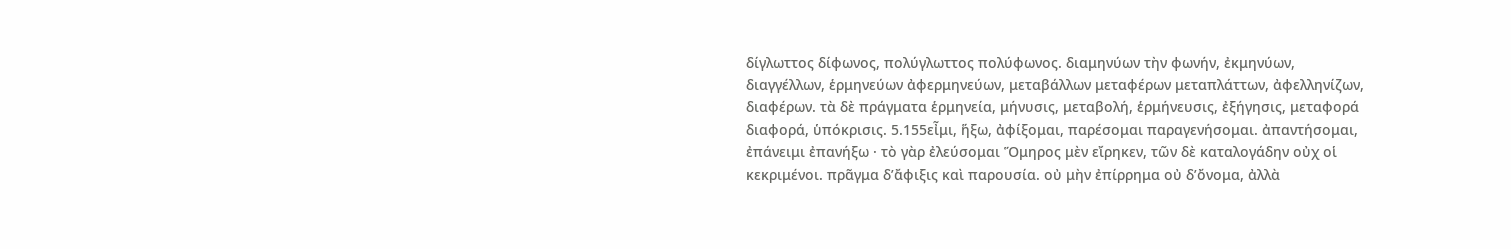δίγλωττος δίφωνος, πολύγλωττος πολύφωνος. διαμηνύων τὴν φωνήν, ἐκμηνύων, διαγγέλλων, ἑρμηνεύων ἀφερμηνεύων, μεταβάλλων μεταφέρων μεταπλάττων, ἀφελληνίζων, διαφέρων. τὰ δὲ πράγματα ἑρμηνεία, μήνυσις, μεταβολή, ἑρμήνευσις, ἐξήγησις, μεταφορά διαφορά, ὑπόκρισις. 5.155εἶμι, ἥξω, ἀφίξομαι, παρέσομαι παραγενήσομαι. ἀπαντήσομαι, ἐπάνειμι ἐπανήξω · τὸ γὰρ ἐλεύσομαι Ὅμηρος μὲν εἴρηκεν, τῶν δὲ καταλογάδην οὐχ οἱ κεκριμένοι. πρᾶγμα δ’ἄφιξις καὶ παρουσία. οὐ μὴν ἐπίρρημα οὐ δ’ὄνομα, ἀλλὰ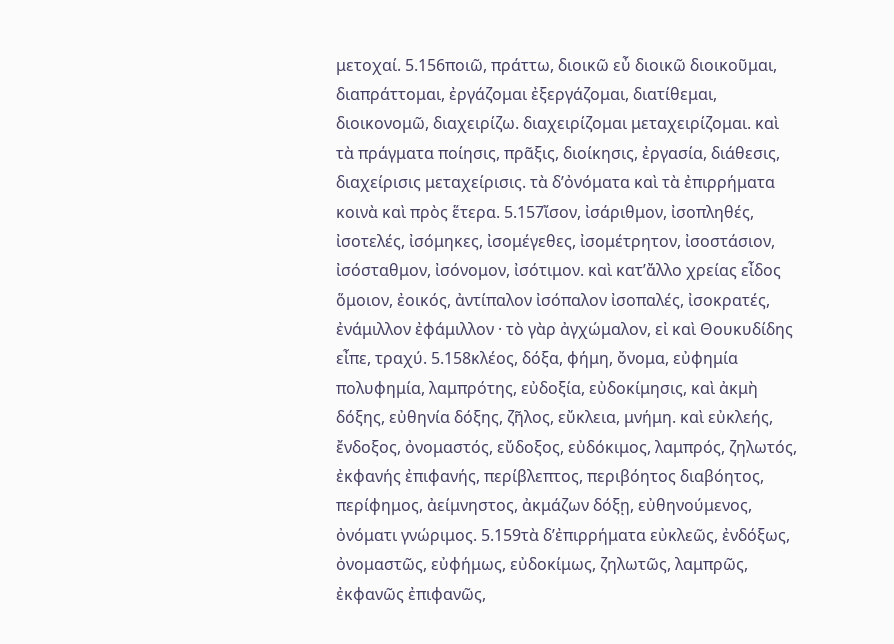μετοχαί. 5.156ποιῶ, πράττω, διοικῶ εὖ διοικῶ διοικοῦμαι, διαπράττομαι, ἐργάζομαι ἐξεργάζομαι, διατίθεμαι, διοικονομῶ, διαχειρίζω. διαχειρίζομαι μεταχειρίζομαι. καὶ τὰ πράγματα ποίησις, πρᾶξις, διοίκησις, ἐργασία, διάθεσις, διαχείρισις μεταχείρισις. τὰ δ’ὀνόματα καὶ τὰ ἐπιρρήματα κοινὰ καὶ πρὸς ἕτερα. 5.157ἴσον, ἰσάριθμον, ἰσοπληθές, ἰσοτελές, ἰσόμηκες, ἰσομέγεθες, ἰσομέτρητον, ἰσοστάσιον, ἰσόσταθμον, ἰσόνομον, ἰσότιμον. καὶ κατ’ἄλλο χρείας εἶδος ὅμοιον, ἐοικός, ἀντίπαλον ἰσόπαλον ἰσοπαλές, ἰσοκρατές, ἐνάμιλλον ἐφάμιλλον · τὸ γὰρ ἀγχώμαλον, εἰ καὶ Θουκυδίδης εἶπε, τραχύ. 5.158κλέος, δόξα, φήμη, ὄνομα, εὐφημία πολυφημία, λαμπρότης, εὐδοξία, εὐδοκίμησις, καὶ ἀκμὴ δόξης, εὐθηνία δόξης, ζῆλος, εὔκλεια, μνήμη. καὶ εὐκλεής, ἔνδοξος, ὀνομαστός, εὔδοξος, εὐδόκιμος, λαμπρός, ζηλωτός, ἐκφανής ἐπιφανής, περίβλεπτος, περιβόητος διαβόητος, περίφημος, ἀείμνηστος, ἀκμάζων δόξῃ, εὐθηνούμενος, ὀνόματι γνώριμος. 5.159τὰ δ’ἐπιρρήματα εὐκλεῶς, ἐνδόξως, ὀνομαστῶς, εὐφήμως, εὐδοκίμως, ζηλωτῶς, λαμπρῶς, ἐκφανῶς ἐπιφανῶς,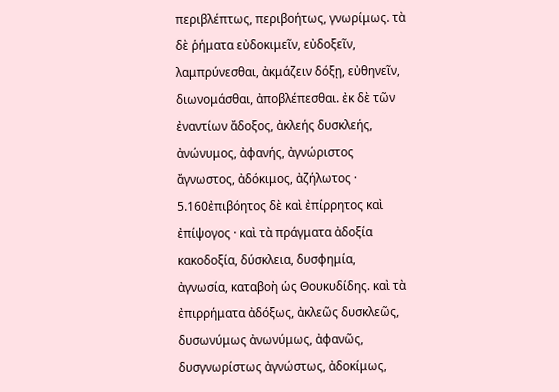περιβλέπτως, περιβοήτως, γνωρίμως. τὰ δὲ ῥήματα εὐδοκιμεῖν, εὐδοξεῖν, λαμπρύνεσθαι, ἀκμάζειν δόξῃ, εὐθηνεῖν, διωνομάσθαι, ἀποβλέπεσθαι. ἐκ δὲ τῶν ἐναντίων ἄδοξος, ἀκλεής δυσκλεής, ἀνώνυμος, ἀφανής, ἀγνώριστος ἄγνωστος, ἀδόκιμος, ἀζήλωτος · 5.160ἐπιβόητος δὲ καὶ ἐπίρρητος καὶ ἐπίψογος · καὶ τὰ πράγματα ἀδοξία κακοδοξία, δύσκλεια, δυσφημία, ἀγνωσία, καταβοὴ ὡς Θουκυδίδης. καὶ τὰ ἐπιρρήματα ἀδόξως, ἀκλεῶς δυσκλεῶς, δυσωνύμως ἀνωνύμως, ἀφανῶς, δυσγνωρίστως ἀγνώστως, ἀδοκίμως,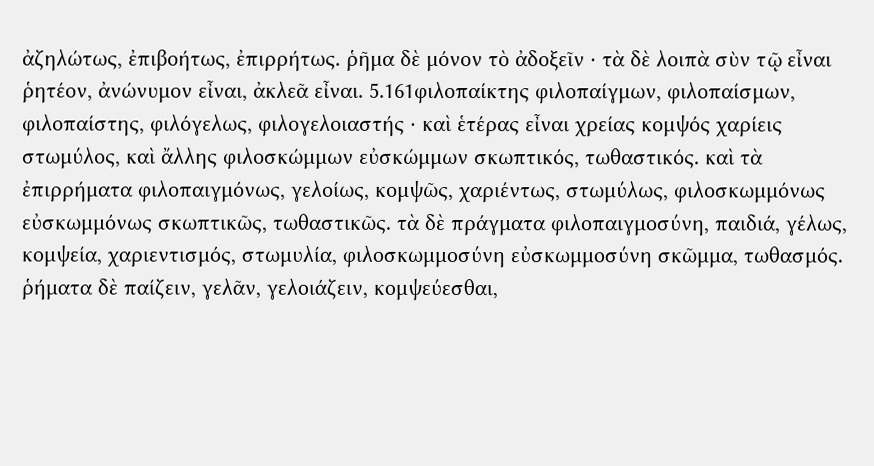ἀζηλώτως, ἐπιβοήτως, ἐπιρρήτως. ῥῆμα δὲ μόνον τὸ ἀδοξεῖν · τὰ δὲ λοιπὰ σὺν τῷ εἶναι ῥητέον, ἀνώνυμον εἶναι, ἀκλεᾶ εἶναι. 5.161φιλοπαίκτης φιλοπαίγμων, φιλοπαίσμων, φιλοπαίστης, φιλόγελως, φιλογελοιαστής · καὶ ἑτέρας εἶναι χρείας κομψός χαρίεις στωμύλος, καὶ ἄλλης φιλοσκώμμων εὐσκώμμων σκωπτικός, τωθαστικός. καὶ τὰ ἐπιρρήματα φιλοπαιγμόνως, γελοίως, κομψῶς, χαριέντως, στωμύλως, φιλοσκωμμόνως εὐσκωμμόνως σκωπτικῶς, τωθαστικῶς. τὰ δὲ πράγματα φιλοπαιγμοσύνη, παιδιά, γέλως, κομψεία, χαριεντισμός, στωμυλία, φιλοσκωμμοσύνη εὐσκωμμοσύνη σκῶμμα, τωθασμός. ῥήματα δὲ παίζειν, γελᾶν, γελοιάζειν, κομψεύεσθαι,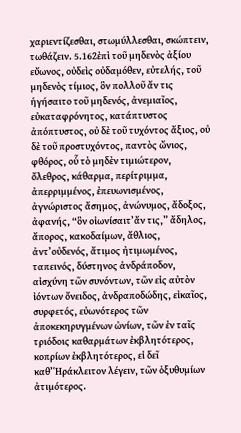χαριεντίζεσθαι, στωμύλλεσθαι, σκώπτειν, τωθάζειν. 5.162ἐπὶ τοῦ μηδενὸς ἀξίου εὔωνος, οὐδεὶς οὐδαμόθεν, εὐτελής, τοῦ μηδενὸς τίμιος, ὃν πολλοῦ ἄν τις ἡγήσαιτο τοῦ μηδενός, ἀνεμιαῖος, εὐκαταφρόνητος, κατάπτυστος ἀπόπτυστος, οὐ δὲ τοῦ τυχόντος ἄξιος, οὐ δὲ τοῦ προστυχόντος, παντὸς ὤνιος, φθόρος, οὗ τὸ μηδὲν τιμιώτερον, ὄλεθρος, κάθαρμα, περίτριμμα, ἀπερριμμένος, ἐπευωνισμένος, ἀγνώριστος ἄσημος, ἀνώνυμος, ἄδοξος, ἀφανής, “ὃν οἰωνίσαιτ’ἄν τις,” ἄδηλος, ἄπορος, κακοδαίμων, ἄθλιος, ἀντ’οὐδενός, ἄτιμος ἠτιμωμένος, ταπεινός, δύστηνος ἀνδράποδον, αἰσχύνη τῶν συνόντων, τῶν εἰς αὐτὸν ἰόντων ὄνειδος, ἀνδραποδώδης, εἰκαῖος, συρφετός, εὐωνότερος τῶν ἀποκεκηρυγμένων ὠνίων, τῶν ἐν ταῖς τριόδοις καθαρμάτων ἐκβλητότερος, κοπρίων ἐκβλητότερος, εἰ δεῖ καθ’Ἡράκλειτον λέγειν, τῶν ὀξυθυμίων ἀτιμότερος.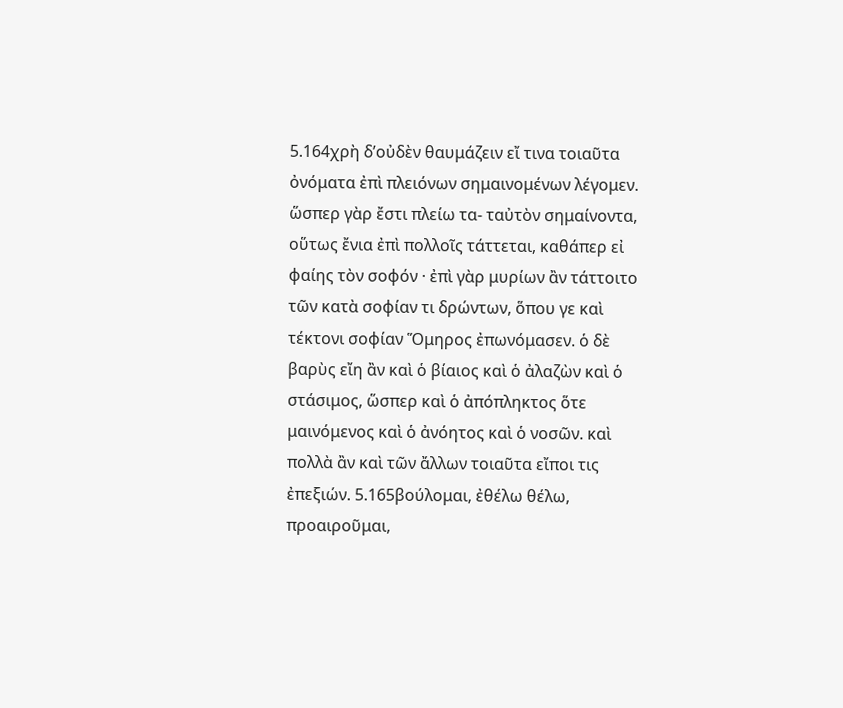5.164χρὴ δ’οὐδὲν θαυμάζειν εἴ τινα τοιαῦτα ὀνόματα ἐπὶ πλειόνων σημαινομένων λέγομεν. ὥσπερ γὰρ ἔστι πλείω τα- ταὐτὸν σημαίνοντα, οὕτως ἔνια ἐπὶ πολλοῖς τάττεται, καθάπερ εἰ φαίης τὸν σοφόν · ἐπὶ γὰρ μυρίων ἂν τάττοιτο τῶν κατὰ σοφίαν τι δρώντων, ὅπου γε καὶ τέκτονι σοφίαν Ὅμηρος ἐπωνόμασεν. ὁ δὲ βαρὺς εἴη ἂν καὶ ὁ βίαιος καὶ ὁ ἀλαζὼν καὶ ὁ στάσιμος, ὥσπερ καὶ ὁ ἀπόπληκτος ὅτε μαινόμενος καὶ ὁ ἀνόητος καὶ ὁ νοσῶν. καὶ πολλὰ ἂν καὶ τῶν ἄλλων τοιαῦτα εἴποι τις ἐπεξιών. 5.165βούλομαι, ἐθέλω θέλω, προαιροῦμαι,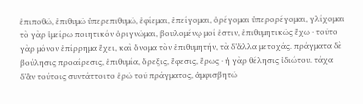ἐπιποθῶ, ἐπιθυμῶ ὑπερεπιθυμῶ, ἐφίεμαι, ἐπείγομαι, ὀρέγομαι ὑπερορέγομαι, γλίχομαι τὸ γὰρ ἱμείρω ποιητικόν ὀριγνῶμαι, βουλομένῳ μοί ἐστιν, ἐπιθυμητικῶς ἔχω · τοῦτο γὰρ μόνον ἐπίρρημα ἔχει, καὶ ὄνομα τὸν ἐπιθυμητήν, τὰ δ’ἄλλα μετοχάς. πράγματα δὲ βούλησις προαίρεσις, ἐπιθυμία, ὄρεξις, ἔφεσις, ἔρως · ἡ γὰρ θέλησις ἰδιώτου. τάχα δ’ἂν τούτοις συντάττοιτο ἐρῶ τοῦ πράγματος, ἀμφισβητῶ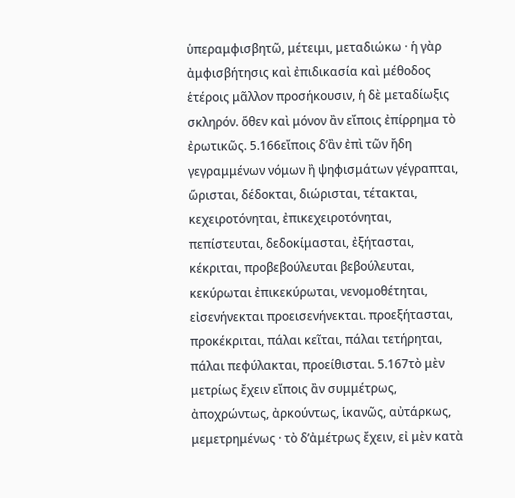ὑπεραμφισβητῶ, μέτειμι, μεταδιώκω · ἡ γὰρ ἀμφισβήτησις καὶ ἐπιδικασία καὶ μέθοδος ἑτέροις μᾶλλον προσήκουσιν, ἡ δὲ μεταδίωξις σκληρόν. ὅθεν καὶ μόνον ἂν εἴποις ἐπίρρημα τὸ ἐρωτικῶς. 5.166εἴποις δ’ἂν ἐπὶ τῶν ἤδη γεγραμμένων νόμων ἢ ψηφισμάτων γέγραπται, ὥρισται, δέδοκται, διώρισται, τέτακται, κεχειροτόνηται, ἐπικεχειροτόνηται, πεπίστευται, δεδοκίμασται, ἐξήτασται, κέκριται, προβεβούλευται βεβούλευται, κεκύρωται ἐπικεκύρωται, νενομοθέτηται, εἰσενήνεκται προεισενήνεκται. προεξήτασται, προκέκριται, πάλαι κεῖται, πάλαι τετήρηται, πάλαι πεφύλακται, προείθισται. 5.167τὸ μὲν μετρίως ἔχειν εἴποις ἂν συμμέτρως, ἀποχρώντως, ἀρκούντως, ἱκανῶς, αὐτάρκως, μεμετρημένως · τὸ δ’ἀμέτρως ἔχειν, εἰ μὲν κατὰ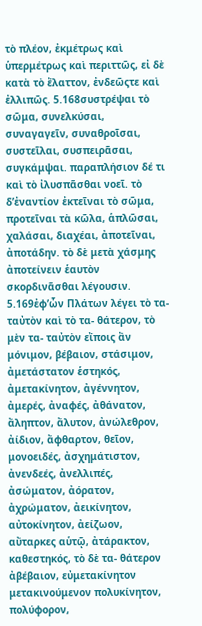τὸ πλέον, ἐκμέτρως καὶ ὑπερμέτρως καὶ περιττῶς, εἰ δὲ κατὰ τὸ ἔλαττον, ἐνδεῶςτε καὶ ἐλλιπῶς. 5.168συστρέψαι τὸ σῶμα, συνελκύσαι, συναγαγεῖν, συναθροῖσαι, συστεῖλαι, συσπειρᾶσαι, συγκάμψαι. παραπλήσιον δέ τι καὶ τὸ ἰλυσπᾶσθαι νοεῖ. τὸ δ’ἐναντίον ἐκτεῖναι τὸ σῶμα, προτεῖναι τὰ κῶλα, ἁπλῶσαι, χαλάσαι, διαχέαι, ἀποτεῖναι, ἀποτάδην. τὸ δὲ μετὰ χάσμης ἀποτείνειν ἑαυτὸν σκορδινᾶσθαι λέγουσιν. 5.169ἐφ’ὧν Πλάτων λέγει τὸ τα- ταὐτὸν καὶ τὸ τα- θάτερον, τὸ μὲν τα- ταὐτὸν εἴποις ἂν μόνιμον, βέβαιον, στάσιμον, ἀμετάστατον ἑστηκός, ἀμετακίνητον, ἀγέννητον, ἀμερές, ἀναφές, ἀθάνατον, ἄληπτον, ἄλυτον, ἀνώλεθρον, ἀίδιον, ἄφθαρτον, θεῖον, μονοειδές, ἀσχημάτιστον, ἀνενδεές, ἀνελλιπές, ἀσώματον, ἀόρατον, ἀχρώματον, ἀεικίνητον, αὐτοκίνητον, ἀείζωον, αὔταρκες αὑτῷ, ἀτάρακτον, καθεστηκός, τὸ δὲ τα- θάτερον ἀβέβαιον, εὐμετακίνητον μετακινούμενον πολυκίνητον, πολύφορον,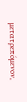μετατρεπόμενον,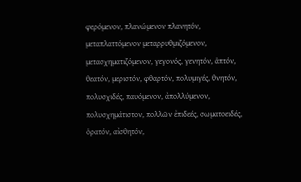φερόμενον, πλανώμενον πλανητόν, μεταπλαττόμενον μεταρρυθμιζόμενον, μετασχηματιζόμενον, γεγονός, γενητόν, ἁπτόν, θεατόν, μεριστόν, φθαρτόν, πολυμιγές, θνητόν, πολυσχιδές, παυόμενον, ἀπολλύμενον, πολυσχημάτιστον, πολλῶν ἐπιδεές, σωματοειδές, ὁρατόν, αἰσθητόν,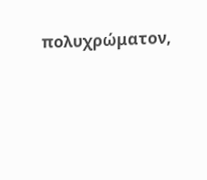πολυχρώματον,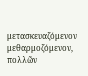μετασκευαζόμενον μεθαρμοζόμενον, πολλῶν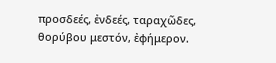προσδεές, ἐνδεές, ταραχῶδες, θορύβου μεστόν, ἐφήμερον.